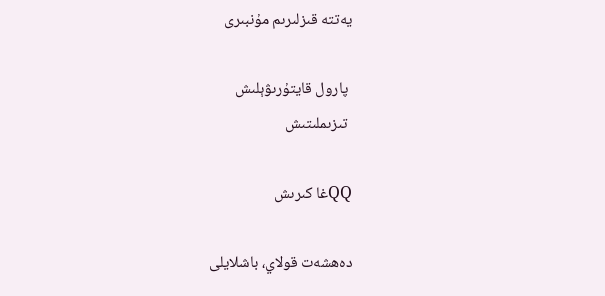يەتتە قىزلىرىم مۇنبىرى

 پارول قايتۇرىۋېلىش
 تىزىملىتىش

QQغا كىرىش

دەھشەت قولاي، باشلايلى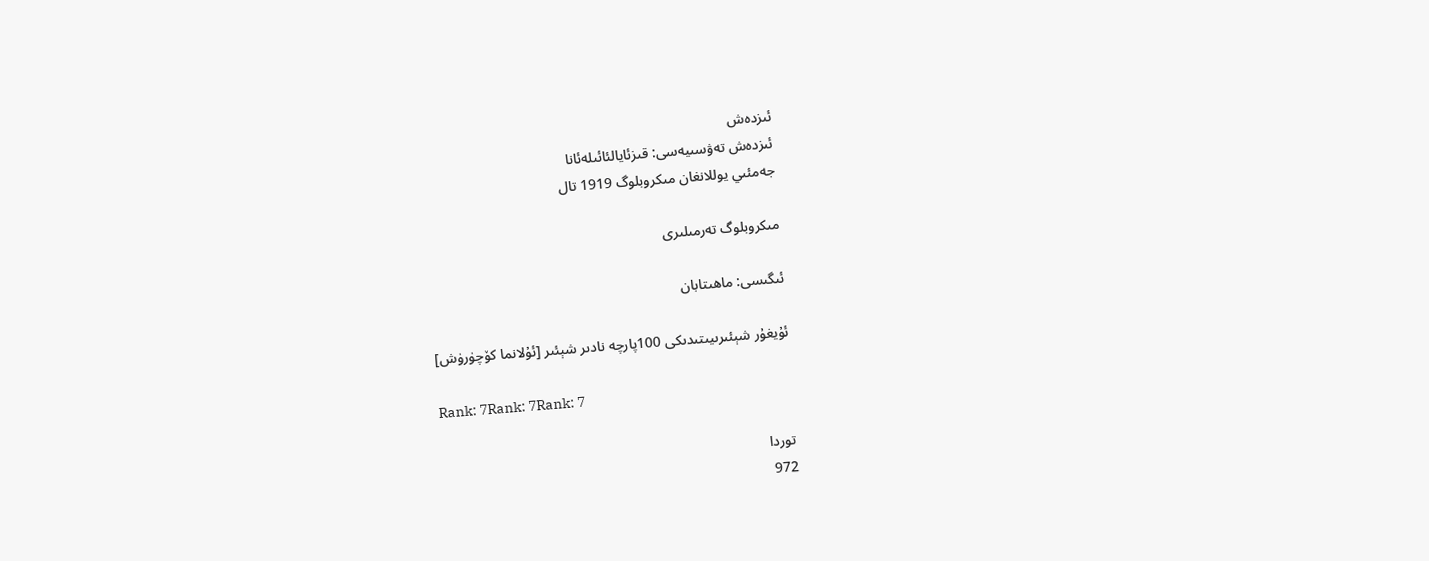ئىزدەش
ئىزدەش تەۋسىيەسى: قىزئايالئائىلەئانا
جەمئىي يوللانغان مىكروبلوگ 1919 تال

مىكروبلوگ تەرمىلىرى

ئىگىسى: ماھىتابان

ئۇيغۇر شېئىرىيىتىدىكى 100پارچە نادىر شېئىر [ئۇلانما كۆچۈرۈش]

Rank: 7Rank: 7Rank: 7

توردا
972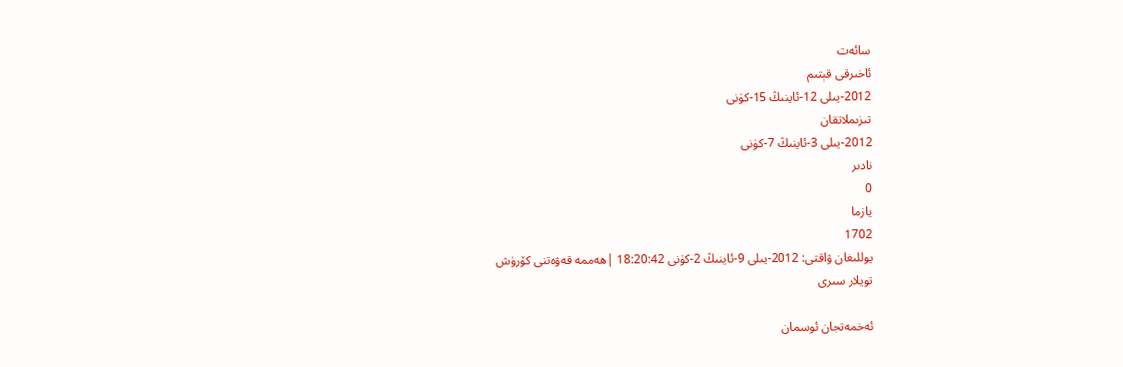سائەت
ئاخىرقى قېتىم
2012-يىلى 12-ئاينىڭ 15-كۈنى
تىزىملاتقان
2012-يىلى 3-ئاينىڭ 7-كۈنى
نادىر
0
يازما
1702
يوللىغان ۋاقتى: 2012-يىلى 9-ئاينىڭ 2-كۈنى 18:20:42 |ھەممە قەۋەتنى كۆرۈش
تويلار سىرى

ئەخمەتجان ئوسمان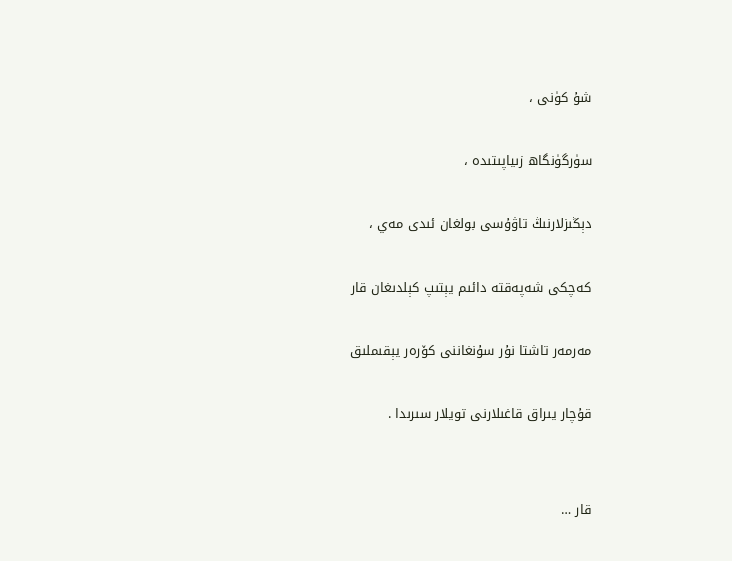شۇ كۈنى ،

سۈرگۈنگاھ زىياپىتىدە ،

دېڭىزلارنىڭ تاۋۇسى بولغان ئىدى مەي ،

كەچكى شەپەقتە دائىم يېتىپ كېلدىغان قار

مەرمەر تاشتا نۇر سۇنغاننى كۆرەر يېقىملىق

قۇچار يىراق قاغىلارنى تويلار سىرىدا .


قار …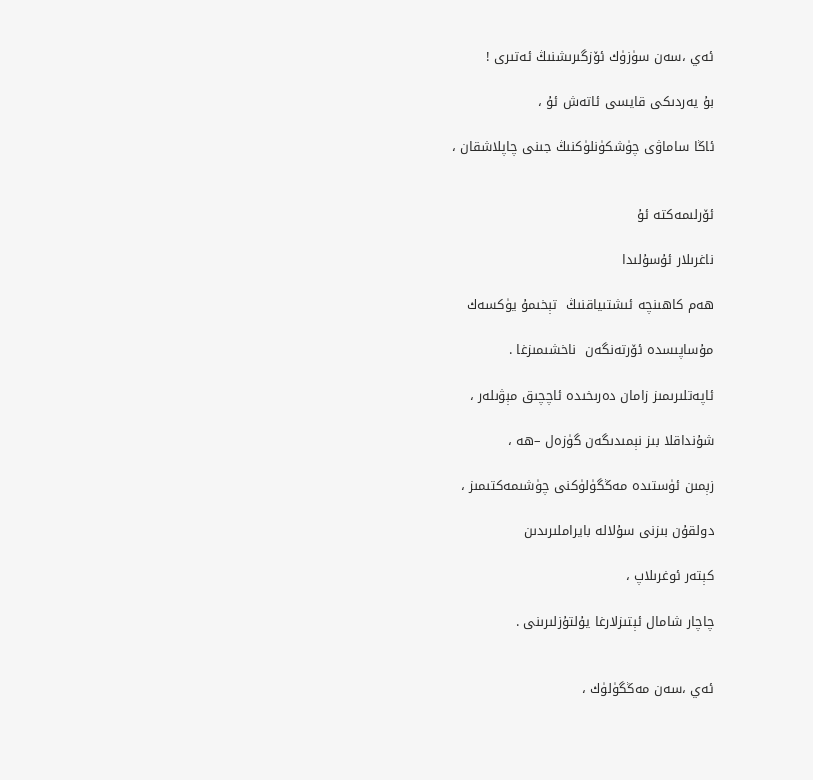ئەي ،سەن سۈزۈك ئۆزگىرىشنىڭ ئەتىرى !

بۇ يەردىكى قايسى ئاتەش ئۇ ،

ئاڭا ساماۋى چۈشكۈنلۈكنىڭ جىنى چاپلاشقان ،


ئۆرلىمەكتە ئۇ

ناغرىلار ئۇسۇلىدا

ھەم كاھىنچە ئىشتىياقنىڭ  تېخىمۇ يۈكسەك

مۇساپىسدە ئۆرتەنگەن  ناخشىمىزغا .

ئاپەتلىرىمىز زامان دەرىخىدە ئاچچىق مېۋىلەر ،

شۇنداقلا بىز نېمىدىگەن گۈزەل –ھە ،

زېمىن ئۈستىدە مەڭگۈلۈكنى چۈشىمەكتىمىز ،

دولقۇن بىزنى سۇلالە بايراملىرىدىن

كېتەر ئوغرىلاپ ،

چاچار شامال ئېتىزلارغا يۇلتۇزلىرىنى .


ئەي ،سەن مەڭگۈلۈك ،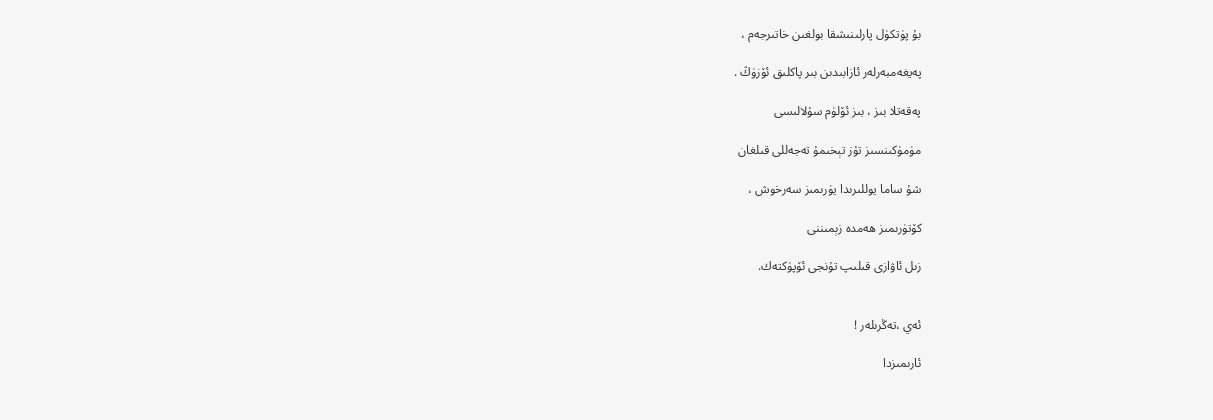بۇ پۈتكۈل پارلىنىشقا بولغىن خاتىرجەم ،

پەيغەمبەرلەر ئازابىدىن بىر پاكلىق ئۆزۈڭ .

پەقەتلا بىز ، بىز ئۆلۈم سۇلالىسى

مۈمۈكىنسىز تۇز تېخىمۇ تەجەللى قىلغان

شۇ ساما يوللىرىدا يۈرىمىز سەرخوش ،

كۆتۈرىمىز ھەمدە زېمىننى

زىل ئاۋازى قىلىپ تۇنجى ئۆپۈكتەك.


ئەي ،تەڭرىلەر !

ئارىمىزدا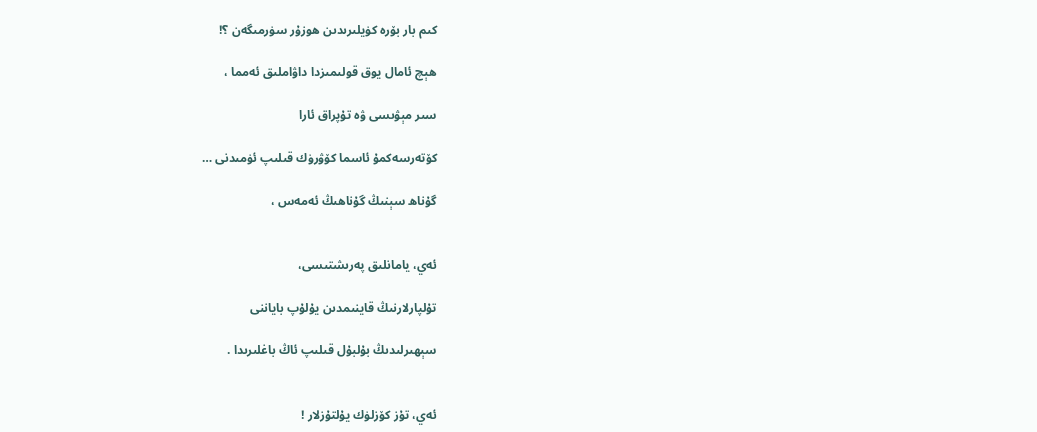كىم بار بۆرە كۈيلىرىدىن ھوزۇر سۈرمىگەن ؟!

ھېچ ئامال يوق قولىمىزدا داۋاملىق ئەمما ،

سىر مېۋىسى ۋە تۇپراق ئارا

كۆتەرسەكمۇ ئاسما كۆۋرۈك قىلىپ ئۈمىدنى …

گۇناھ سېنىڭ گۇناھىڭ ئەمەس ،


ئەي، يامانلىق پەرىشتىسى،

تۇلپارلارنىڭ قاينىمدىن يۇلۇپ باياننى

سېھىرلىدىڭ بۇلبۇل قىلىپ ئاڭ باغلىرىدا .


ئەي، تۇز كۆزلۈك يۇلتۇزلار !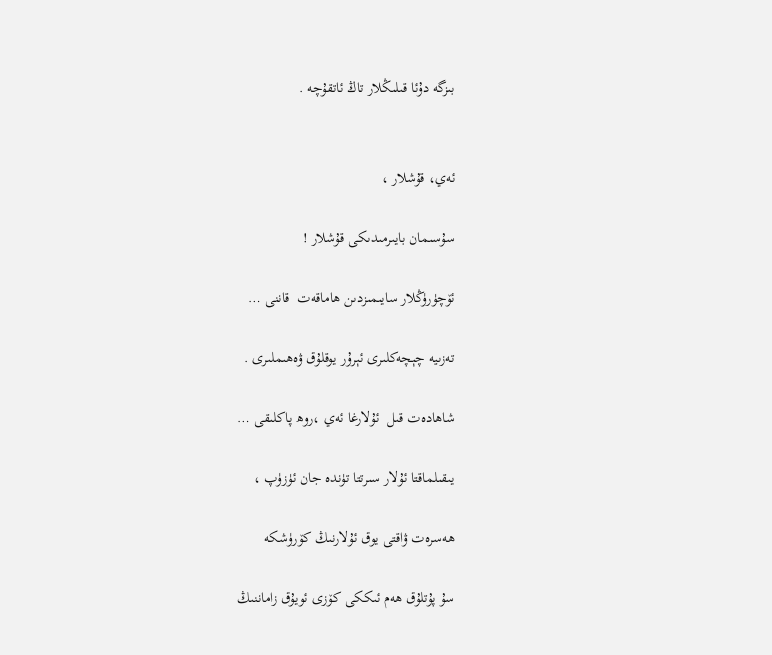بىزگە دۇئا قىلىڭلار تاڭ ئاتقۇچە .


ئەي، قۇشلار ،

سۇسىمان بايىرمىدىكى قۇشلار !

ئۆچۈرۈڭلار سايىمىزدىن ھاماقەت  قاننى …

تەزىيە چېچەكلىرى ئېرۇر يوقلۇق ۋەھىملىرى .

شاھادەت قىل  ئۇلارغا ئەي ،روھ پاكلىقى …

يىقىلماقتا ئۇلار سىرتتا تۈندە جان ئۈزۈپ ،

ھەسرەت ۋاقتى يوق ئۇلارنىڭ كۆرۈشكە

سۇ پۇتلۇق ھەم ئىككى كۆزى ئويۇق زاماننىڭ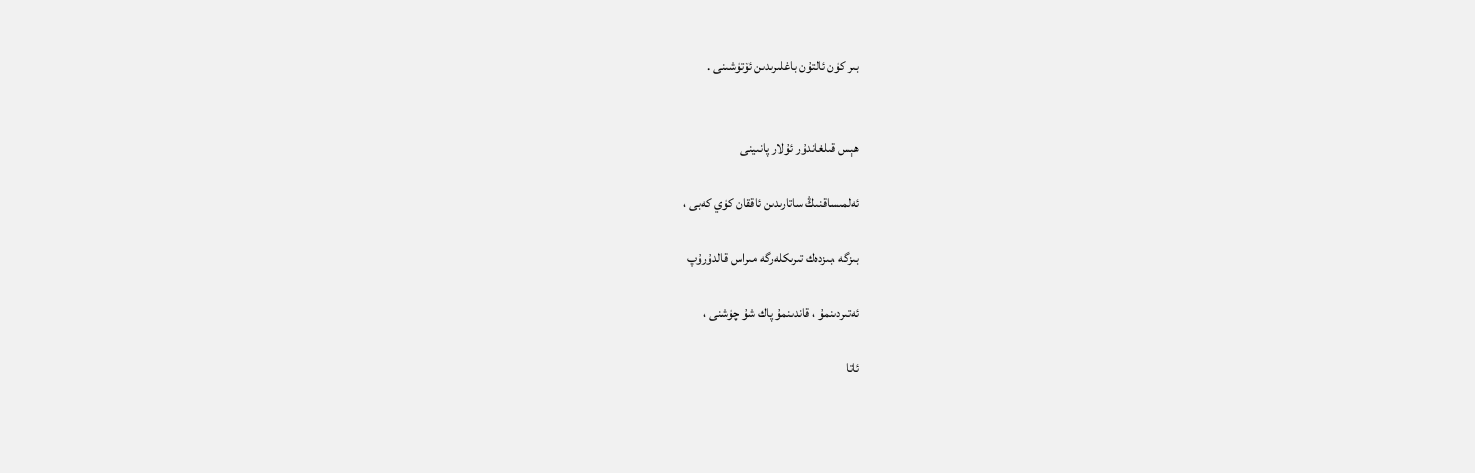بىر كۈن ئالتۇن باغلىرىدىن ئۆتۈشىنى .


ھېس قىلغاندۇر ئۇلار پانىينى

ئەلمىساقنىڭ ساتارىدىن ئاققان كۈي كەبى ،

بىزگە ،بىزدەك تىرىكلەرگە مىراس قالدۇرۇپ

ئەتىردىنمۇ ، قاندىنمۇ پاك شۇ چۈشنى ،

ئاتا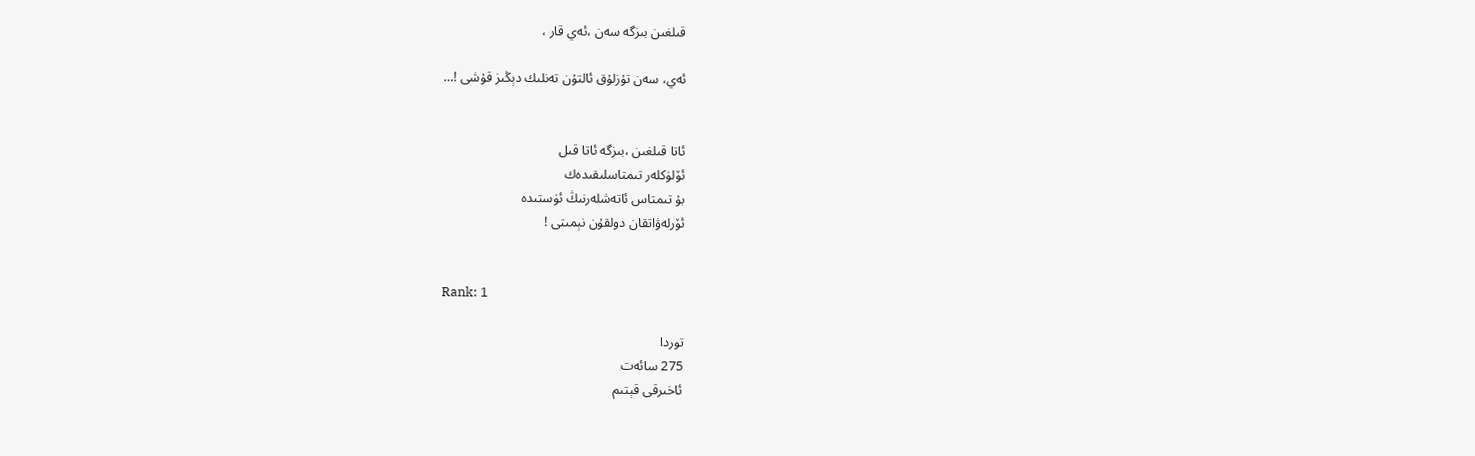قىلغىن بىزگە سەن ،ئەي قار ،

ئەي، سەن تۇزلۇق ئالتۇن تەنلىك دېڭىز قۇشى !…


ئاتا قىلغىن ،بىزگە ئاتا قىل
ئۆلۈكلەر تىمتاسلىقىدەك
بۇ تىمتاس ئاتەشلەرنىڭ ئۈستىدە
ئۆرلەۋاتقان دولقۇن نېمىتى !


Rank: 1

توردا
275 سائەت
ئاخىرقى قېتىم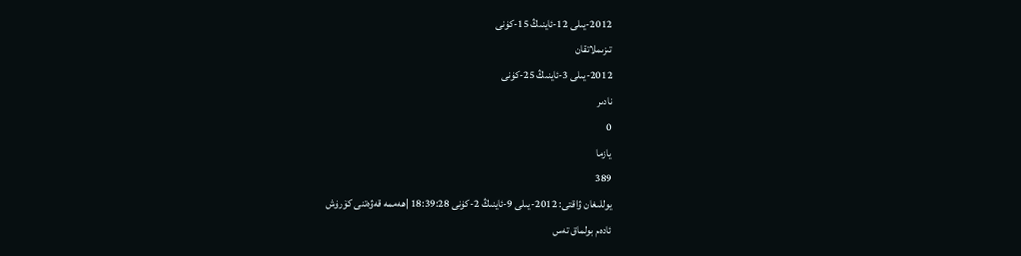2012-يىلى 12-ئاينىڭ 15-كۈنى
تىزىملاتقان
2012-يىلى 3-ئاينىڭ 25-كۈنى
نادىر
0
يازما
389
يوللىغان ۋاقتى: 2012-يىلى 9-ئاينىڭ 2-كۈنى 18:39:28 |ھەممە قەۋەتنى كۆرۈش
ئادەم بولماق تەس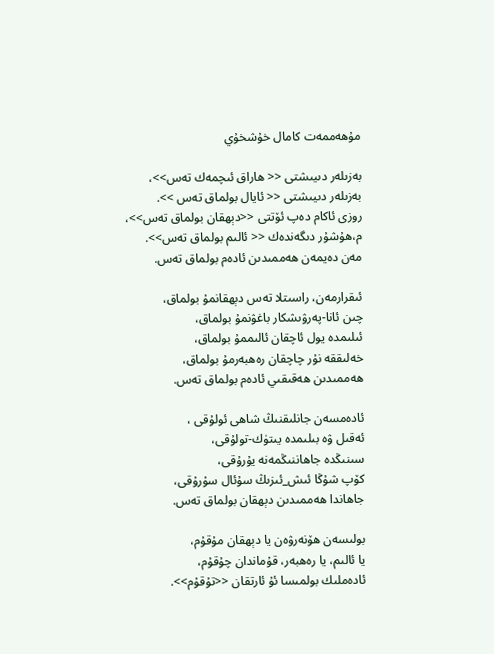مۇھەممەت كامال خۇشخۇي

بەزىلەر دىيىشتى << ھاراق ئىچمەك تەس>>،
بەزىلەر دىيىشتى << ئايال بولماق تەس >>.
روزى ئاكام دەپ ئۆتتى <<دېھقان بولماق تەس>>،
م،ھۇشۇر دىگەندەك << ئالىم بولماق تەس>>.
مەن دەيمەن ھەممىدىن ئادەم بولماق تەس.

ئىقرارمەن، راسىتلا تەس دېھقانمۇ بولماق،
چىن ئانا-پەرۋىشكار باغۋنمۇ بولماق،
ئىلىمدە يول ئاچقان ئالىممۇ بولماق،
خەلىققە نۇر چاچقان رەھبەرمۇ بولماق،
ھەممىدىن ھەقىقىي ئادەم بولماق تەس.

ئادەمسەن جانلىقنىڭ شاھى ئولۇقى ،
ئەقىل ۋە بىلىمدە يىتۈك-تولۇقى،
سىنىڭدە جاھاننىڭمەنە يۇرۇقى،
كۆپ شۇڭا ئىش_ئىزىڭ سۇئال سۇرۇقى،
جاھاندا ھەممىدىن دېھقان بولماق تەس.

بولىسەن ھۆنەرۋەن يا دېھقان مۇقۇم،
يا ئالىم، يا رەھبەر، قۇماندان چۇقۇم،
ئادەملىك بولمىسا ئۇ ئارتقان <<تۇقۇم>>.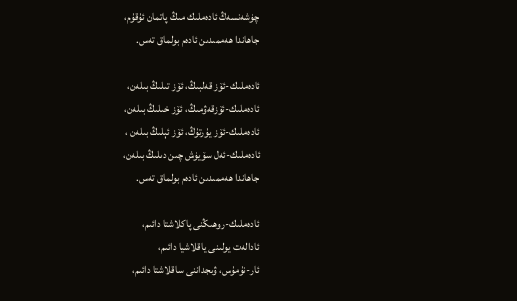چۈشەنسەڭ ئادەملىك مىڭ پاتمان ئۇقۇم،
جاھاندا ھەممىدىن ئادەم بولماق تەس.

ئادەملىك-ئۆز قەلبىڭ، ئۆز تىلىڭ بىلەن،
ئادەملىك-ئۆزقەۋمىڭ، ئۆز خىلىڭ بىلەن،
ئادەملىك-ئۆز يۇرتۇڭ، ئۆز ئېلىڭ بىلەن ،
ئادەملىك-ئەل سۆيۈش چىن دىلىڭ بىلەن،
جاھاندا ھەممىدىن ئادەم بولماق تەس.

ئادەملىك-روھىڭنى پاكلاشتا دائىم،
ئادالەت يولىنى ياقلاشيا دائىم،
ئار-نۇمۇس، ۋىجداننى ساقلاشتا دائىم،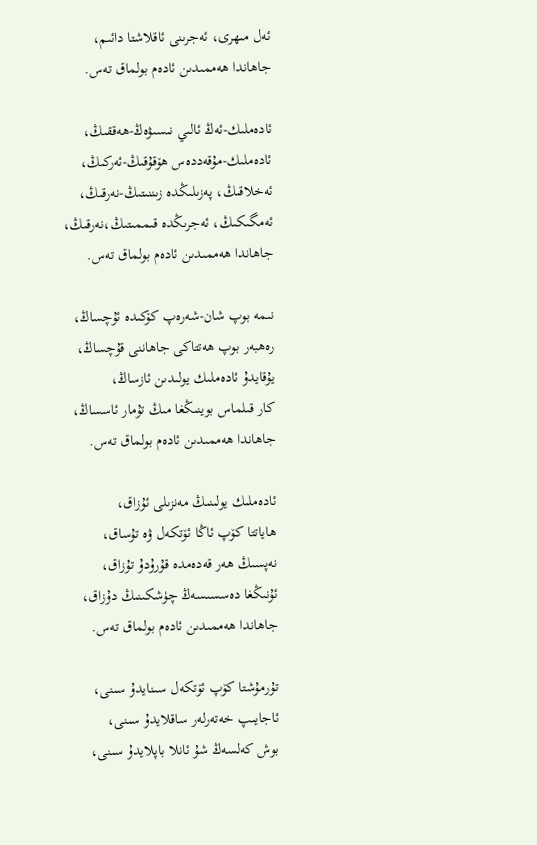ئەل مىھرى، ئەجرىنى ئاقلاشتا دائىم،
جاھاندا ھەممىدىن ئادەم بولماق تەس.

ئادەملىك-ئەڭ ئالىي نىسىۋەڭ-ھەققىڭ،
ئادەملىك-مۇقەددەس ھۆقۇقىڭ-ئەركىڭ،
ئەخلاقىڭ، پەزىلىڭدە زىننىتىڭ-نەرقىڭ،
ئەمگىكىڭ، ئەجرىڭدە قىممىتىڭ،نەرقىڭ،
جاھاندا ھەممىدىن ئادەم بولماق تەس.

نىمە بوپ شان-شەرەپ كۆكىدە ئۇچساڭ،
رەھبەر بوپ ھەتتاكى جاھاننى قۇچساڭ،
يۇقايدۇ ئادەملىك يولىدىن ئازساڭ،
كار قىلماس بوينىڭغا مىڭ تۇمار ئاسساڭ،
جاھاندا ھەممىدىن ئادەم بولماق تەس.

ئادەملىك يولىنىڭ مەنزىلى ئۇزاق،
ھاياتتا كۆپ ئاڭا ئۆتكەل ۋە تۇساق،
نەپسىڭ ھەر قەدەمدە قۇرۇدۇ تۇزاق،
ئۇنىڭغا دەسسىسەڭ چۈشكىنىڭ دۇزاق،
جاھاندا ھەممىدىن ئادەم بولماق تەس.

تۇرمۇشتا كۆپ ئۆتكەل سىنايدۇ سىنى،
ئاجايىپ خەتەرلەر ساقلايدۇ سىنى،
بوش كەلسەڭ شۇ ئانلا باپلايدۇ سىنى،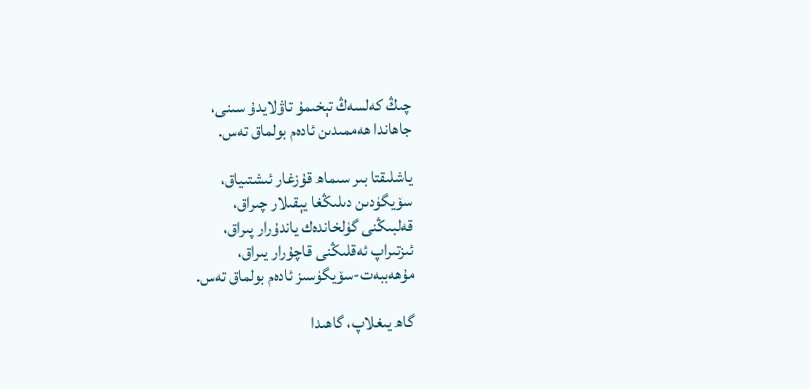چىڭ كەلسەڭ تېخىمۇ تاۋلايدۇ سىنى،
جاھاندا ھەممىدىن ئادەم بولماق تەس.

ياشلىقتا بىر سىماھ قۇزغار ئىشتىياق،
سۆيگۈدىن دىلىڭغا يېقىلار چىراق،
قەلبىڭنى گۈلخاندەك ياندۇرار پىراق،
ئىزتىراپ ئەقلىڭنى قاچۇرار يىراق،
مۇھەببەت-سۆيگۈسىز ئادەم بولماق تەس.

گاھ يىغلاپ، گاھىدا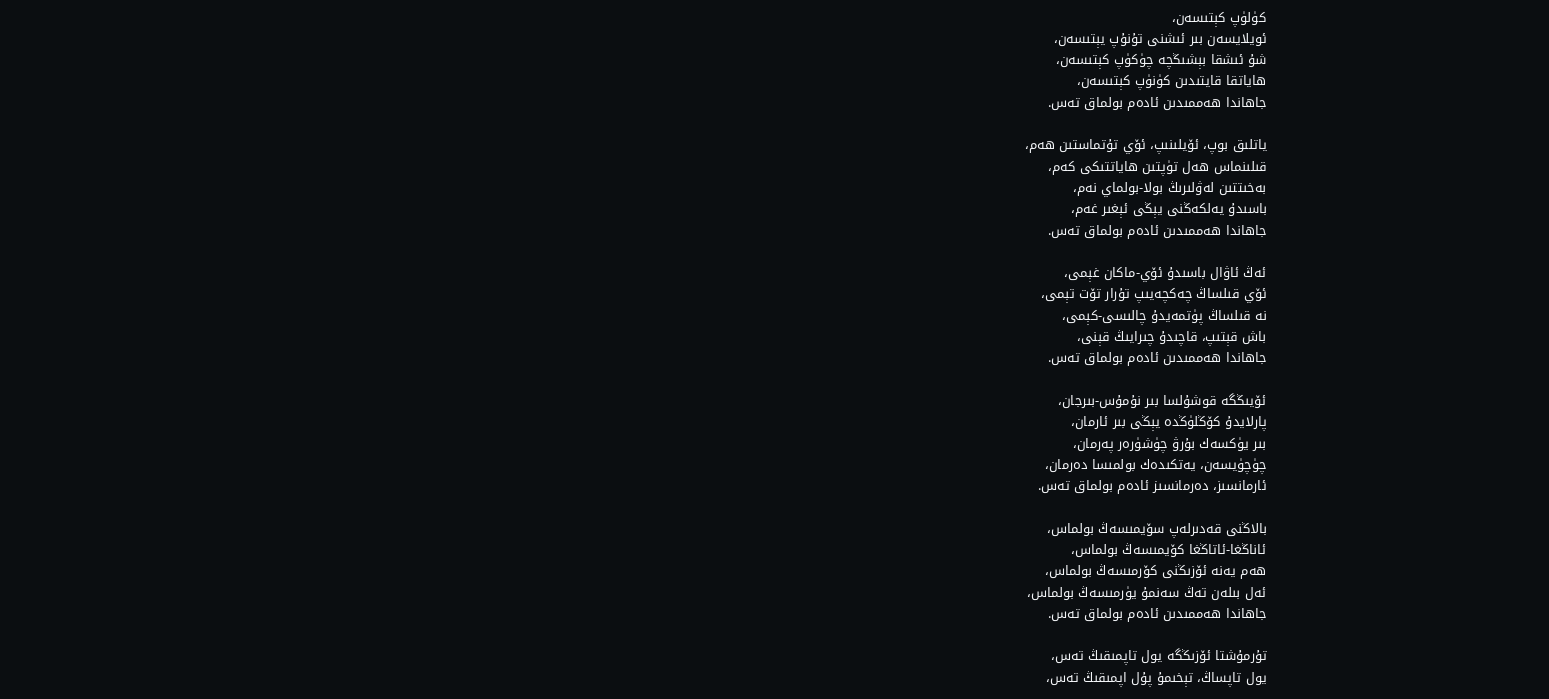كۈلۈپ كېتىسەن،
ئويلايسەن بىر ئىشنى تۇنۇپ يېتىسەن،
شۇ ئىشقا بېشىڭچە چۈكۈپ كېتىسەن،
ھاياتقا قايتىدىن كۈنۈپ كېتىسەن،
جاھاندا ھەممىدىن ئادەم بولماق تەس.

ياتلىق بوپ، ئۆيلىنىپ، ئۆي تۇتماستىن ھەم،
قىلىنماس ھەل تۈپتىن ھاياتتىكى كەم،
بەخىتتىن لەۋلىرىڭ بولا-بولماي نەم،
باسىدۇ يەلكەڭنى يېڭى ئېغىر غەم،
جاھاندا ھەممىدىن ئادەم بولماق تەس.

ئەڭ ئاۋال باسىدۇ ئۆي-ماكان غېمى،
ئۆي قىلساڭ چەكچەيىپ تۇرار تۆت تېمى،
نە قىلساڭ پۈتمەيدۇ چالىسى-كېمى،
باش قېتىپ، قاچىدۇ چىرايىڭ قېنى،
جاھاندا ھەممىدىن ئادەم بولماق تەس.

ئۆيىڭگە قوشۇلسا بىر نۇمۇس-بىرجان،
پارلايدۇ كۆڭلۈڭدە يېڭى بىر ئارمان،
بىر يۈكسەك بۇرۋ چۈشۈرەر پەرمان،
چۈچۈيسەن، يەتكىدەك بولمىسا دەرمان،
ئارمانسىز، دەرمانسىز ئادەم بولماق تەس.

بالاڭنى قەدىرلەپ سۆيمىسەڭ بولماس،
ئاناڭغا-ئاتاڭغا كۆيمىسەڭ بولماس،
ھەم يەنە ئۆزىڭنى كۆرمىسەڭ بولماس،
ئەل بىلەن تەڭ سەنمۇ يۈرمىسەڭ بولماس،
جاھاندا ھەممىدىن ئادەم بولماق تەس.

تۇرمۇشتا ئۆزىڭگە يول تاپمىقىڭ تەس،
يول تاپساڭ، تېخىمۇ پۇل اپمىقىڭ تەس،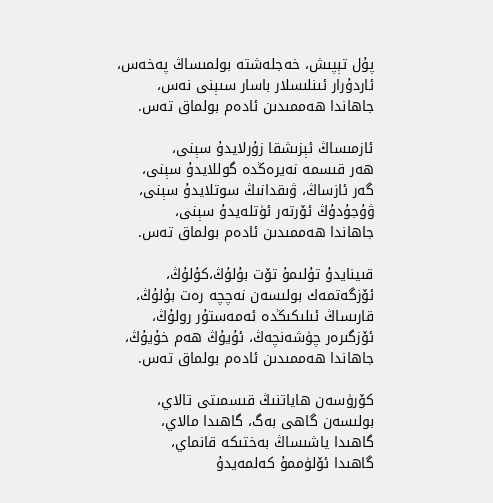پۇل تېپىش، خەجلەشتە بولمىساڭ پەخەس،
ئاردۇرار ئىنلىسلار باسار سىېنى نەس،
جاھاندا ھەممىدىن ئادەم بولماق تەس.

ئازمىساڭ ئېزىشقا زۇرلايدۇ سېنى،
ھەر قىسمە نەيرەڭدە گوللايدۇ سېنى،
گەر ئازساڭ، ۋىقدانىڭ سوتلايدۇ سېنى،
ۋۇجۇدۇڭ ئۆرتەر ئۈتلەيدۇ سېنى،
جاھاندا ھەممىدىن ئادەم بولماق تەس.

قىينايدۇ تۇلىمۇ تۆت بۇلۇڭ،كۇلۇڭ،
ئۆزگەتمەك بولىسەن نەچچە رەت بۇلۇڭ،
قارىساڭ ئىلىكىڭدە ئەمەستۇر رولۇڭ،
ئۆزگىرەر چۈشەنچەڭ، ئۇيۇڭ ھەم خۇيۇڭ،
جاھاندا ھەممىدىن ئادەم بولماق تەس.

كۆرۈسەن ھاياتنىڭ قىسمىتى تالاي،
بولىسەن گاھى بەگ، گاھىدا مالاي،
گاھىدا ياشىساڭ بەختىكە قانماي،
گاھىدا ئۆلۈممۇ كەلمەيدۇ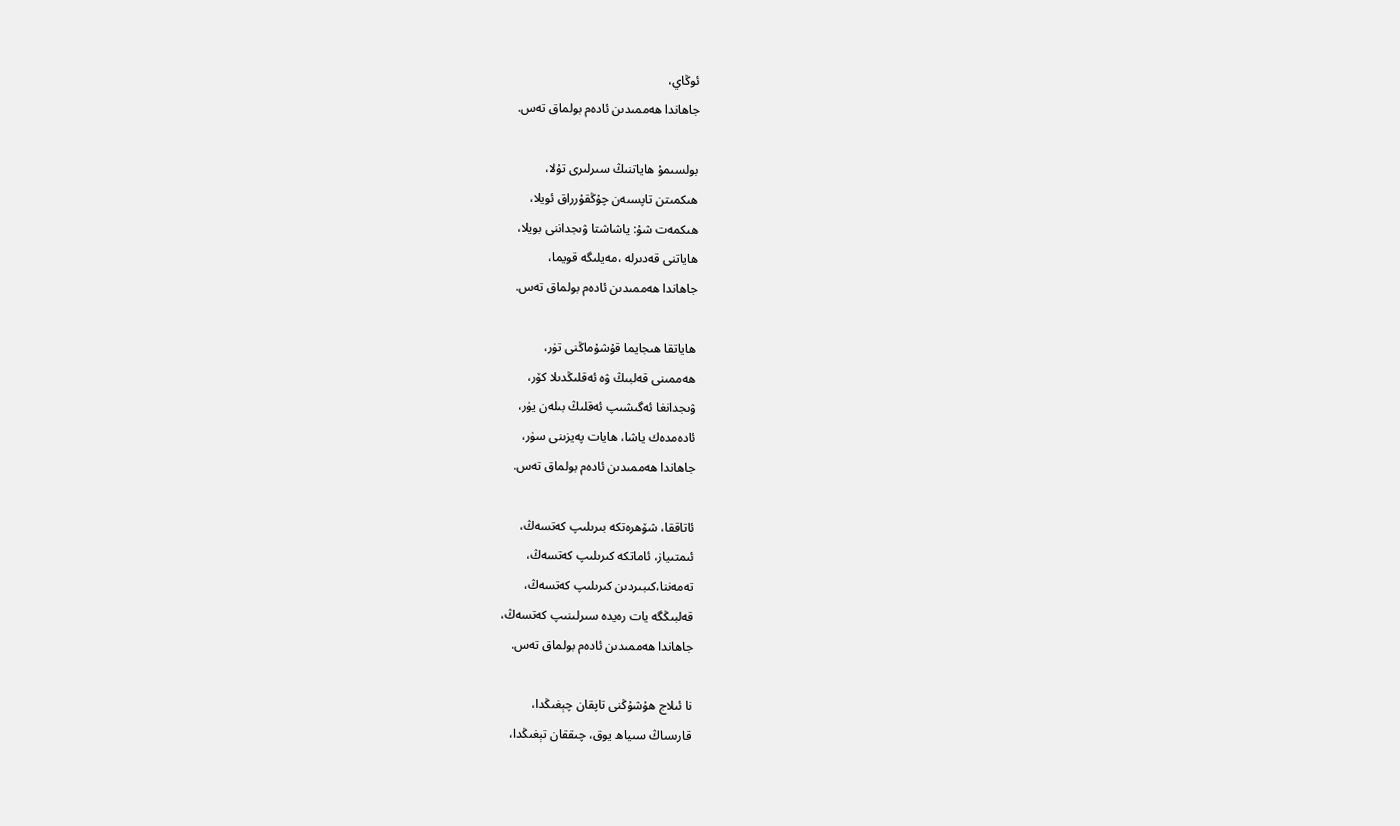ئوڭاي،
جاھاندا ھەممىدىن ئادەم بولماق تەس.

بولسىمۇ ھاياتنىڭ سىرلىرى تۇلا،
ھىكمىتن تاپسىەن چۇڭقۇرراق ئويلا،
ھىكمەت شۇ: ياشاشتا ۋىجداننى بويلا،
ھاياتنى قەدىرلە ،مەيلىگە قويما،
جاھاندا ھەممىدىن ئادەم بولماق تەس.

ھاياتقا ھىجايما قۇشۇماڭنى تۈر،
ھەممىنى قەلبىڭ ۋە ئەقلىڭدىلا كۆر،
ۋىجدانغا ئەگىشىپ ئەقلىڭ بىلەن يۈر،
ئادەمدەك ياشا، ھايات پەيزىنى سۈر،
جاھاندا ھەممىدىن ئادەم بولماق تەس.

ئاتاققا، شۆھرەتكە بىرىلىپ كەتسەڭ،
ئىمتىياز، ئاماتكە كىرىلىپ كەتسەڭ،
تەمەننا،كىبىردىن كىرىلىپ كەتسەڭ،
قەلبىڭگە يات رەيدە سىرلىنىپ كەتسەڭ،
جاھاندا ھەممىدىن ئادەم بولماق تەس.

نا ئىلاج ھۇشۇڭنى تاپقان چېغىڭدا،
قارىساڭ سىياھ يوق، چىققان تېغىڭدا،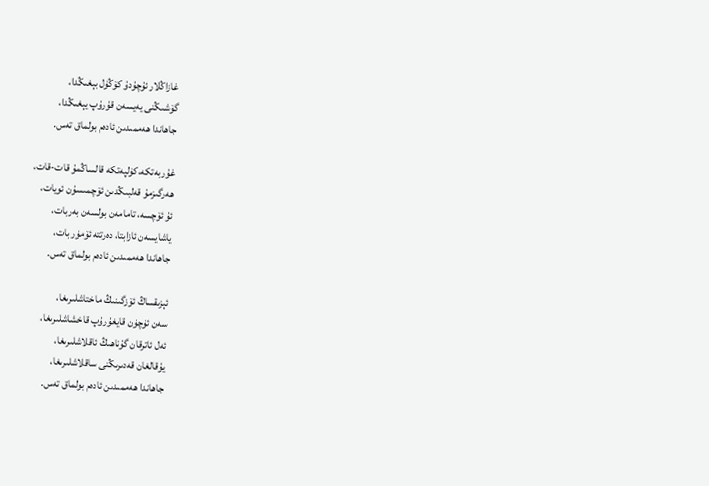غازاڭلار ئۇچۇدۇ كۆڭۈل بېغىڭدا،
گۆشىڭنى يەيسەن قۇرۇپ يېغىڭدا،
جاھاندا ھەممىدىن ئادەم بولماق تەس.

غۇربەتكە،كۈلپەتكە قالساڭمۇ قات-قات،
ھەرگىزمۇ قەلبىڭدىن ئۆچمىسۇن ئويات،
ئۇ ئۆچسە، تامامەن بولسەن بەربات،
ياشايسەن ئازابتا، دەرتتە ئۆمۈر بات،
جاھاندا ھەممىدىن ئادەم بولماق تەس.

ئېزىقساڭ ئۆزگىنىڭ ماختاشلىرىغا،
سەن ئۈچۈن قايغۇرۇپ قاخشاشلىرىغا،
ئەل ئاترقان گۇناھىڭ ئاقلاشلىرىغا،
يۇقالغان قەدىرىڭنى ساقلاشلىرىغا،
جاھاندا ھەممىدىن ئادەم بولماق تەس.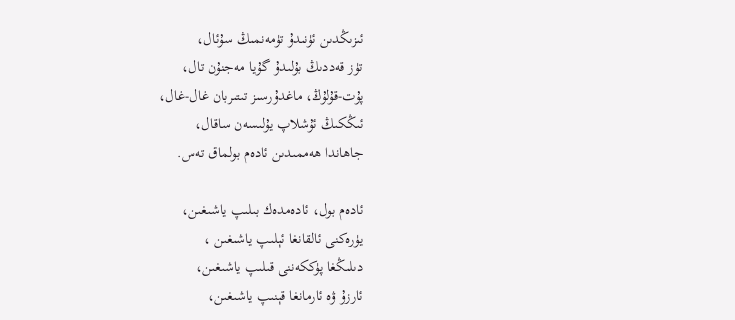ئىزىڭدىن ئۈنىدۇ تۈمەنمىڭ سۇئال،
تۈز قەددىڭ بۇلىدۇ گۇيا مەجنۇن تال،
پۇت-قۇلۇڭ، ماغدۇرسىز تىتىربان غال-غال،
ئىڭكىڭ ئۇشلاپ يۇلىسەن ساقال،
جاھاندا ھەممىدىن ئادەم بولماق تەس.

ئادەم بول، ئادەمدەك بىلىپ ياشىغىن،
يۈرەكنى ئالقانغا ئېلىپ ياشىغىن ،
دىلىڭغا پۈككەننى قىلىپ ياشىغىن،
ئارزۇ ۋە ئارمانغا قېنىپ ياشىغىن،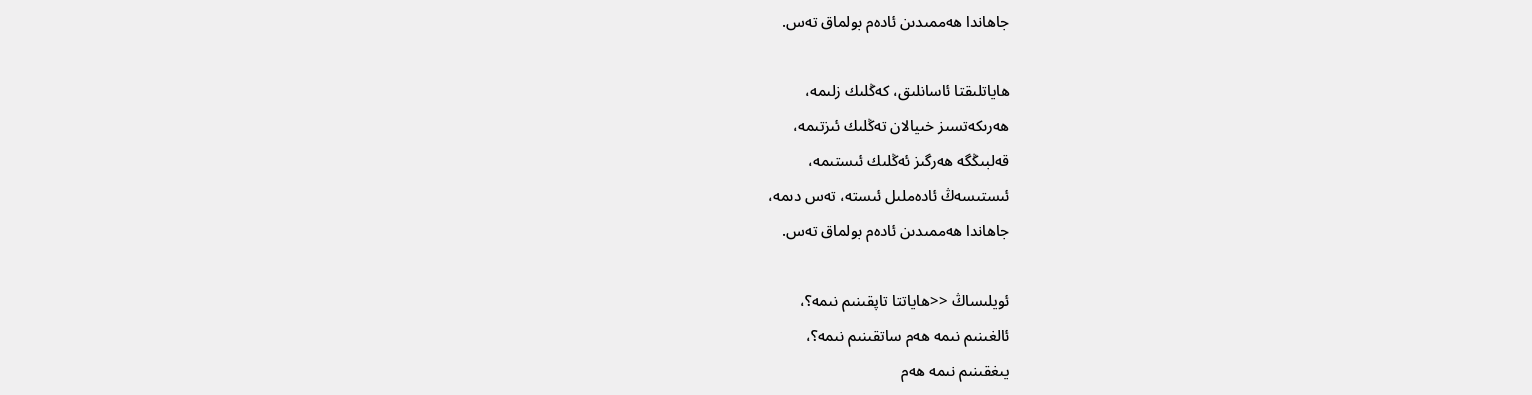جاھاندا ھەممىدىن ئادەم بولماق تەس.

ھاياتلىقتا ئاسانلىق، كەڭلىك زلىمە،
ھەرىكەتسىز خىيالان تەڭلىك ئىزتىمە،
قەلبىڭگە ھەرگىز ئەڭلىك ئىستىمە،
ئىستىسەڭ ئادەملىل ئىستە، تەس دىمە،
جاھاندا ھەممىدىن ئادەم بولماق تەس.

ئويلىساڭ <<ھاياتتا تاپقىنىم نىمە؟،
ئالغىنىم نىمە ھەم ساتقىنىم نىمە؟،
يىغقىنىم نىمە ھەم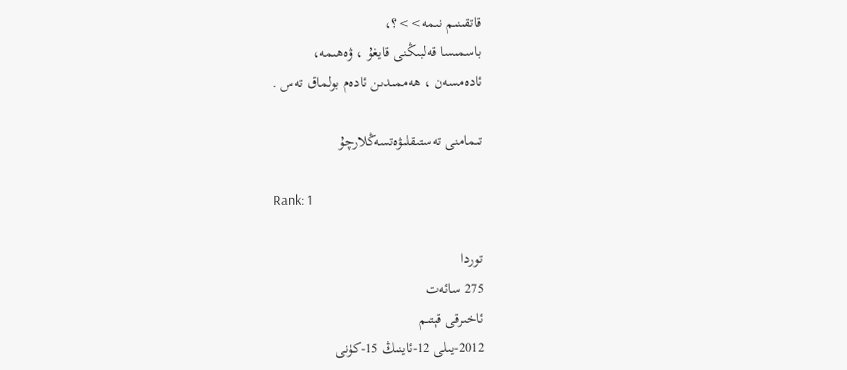قاتقىنىم نىمە>>؟،
باسمىسا قەلبىڭنى قايغۇ ، ۋەھىمە،
ئادەمسەن ، ھەممىدىن ئادەم بولماق تەس .

تىمامنى تەستىقلىۋەتسەڭلارچۇ

Rank: 1

توردا
275 سائەت
ئاخىرقى قېتىم
2012-يىلى 12-ئاينىڭ 15-كۈنى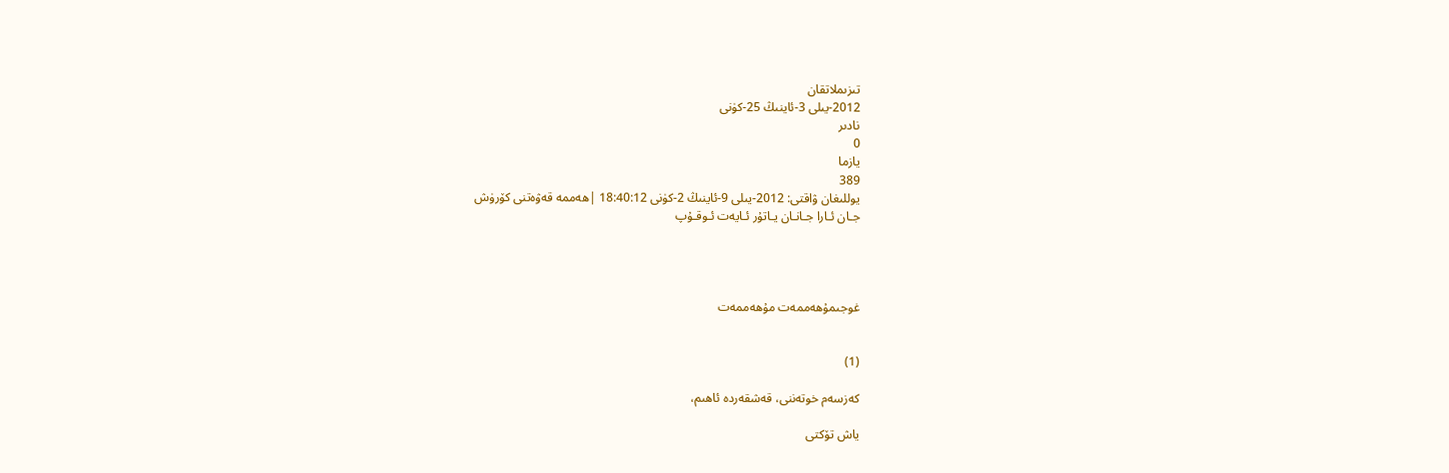تىزىملاتقان
2012-يىلى 3-ئاينىڭ 25-كۈنى
نادىر
0
يازما
389
يوللىغان ۋاقتى: 2012-يىلى 9-ئاينىڭ 2-كۈنى 18:40:12 |ھەممە قەۋەتنى كۆرۈش
جـان ئـارا جـانـان يـاتۇر ئـايەت ئـوقـۇپ




غوجىمۇھەممەت مۇھەممەت


(1)

كەزسەم خوتەننى، قەشقەردە ئاھىم،

ياش تۆكتى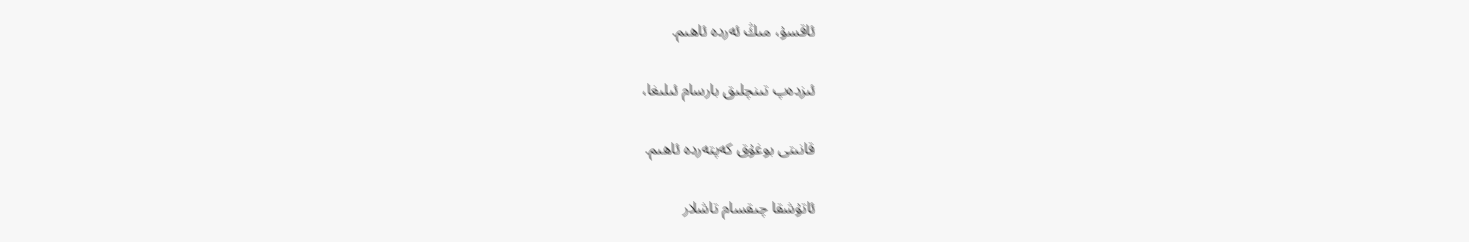ئاقسۇ، مىڭ ئەردە ئاھىم.

ئىزدەپ تىنچلىق بارسام ئىلىغا،

قانىتى بوغۇق كەپتەردە ئاھىم.

ئاتۇشقا چىقسام تاشلار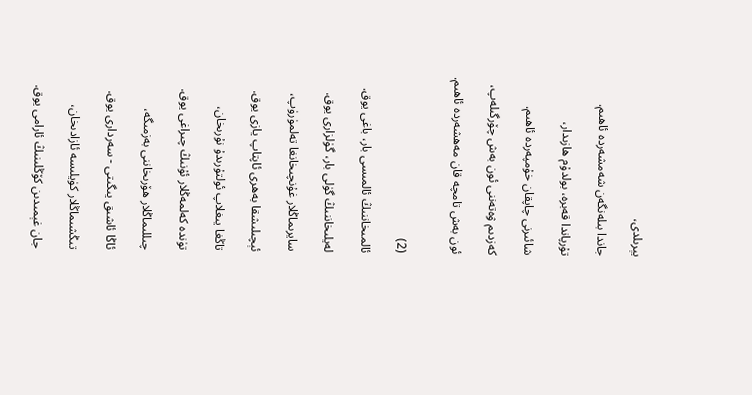يېرىلدى،

جاندا بىلەنگەن شەمشەردە ئاھىم.

تۇرپاندا قەبرە، بولدۇم ھازىدار،

شائىرنى چاپقان خۇمپەردە ئاھىم.

كەزدىم ۋەتەننى ئون بەش چۆرگىلەپ،

ئون بەش تامچە قان مەھشەردە ئاھىم.


(2)

ئالمىخاننىڭ ئالمىسى بار، باغى يوق.

لەيلىخاننىڭ گۈلى بار، گۈلزارى يوق.

سايرىماڭلار غۇنچىخانغا تەلمۈرۈپ،

ئېچىلىشقا بەھرى ئاپتاپ يازى يوق.

تاڭغا يىغلاپ ئولتۇرىدۇ نۇرىخان،

تۈندە كەلمەڭلار ئۇنىڭ چىراغى يوق.

چىللىماڭلار ھۆرىخاننى بەزمىگە،

ئاڭا ئاشىق يىگىتى - سەردارى يوق.

تىڭشىماڭلار كۈيلىسە ئازادىخان،

جان غېمىدىن كۆڭلىنىڭ ئارامى يوق.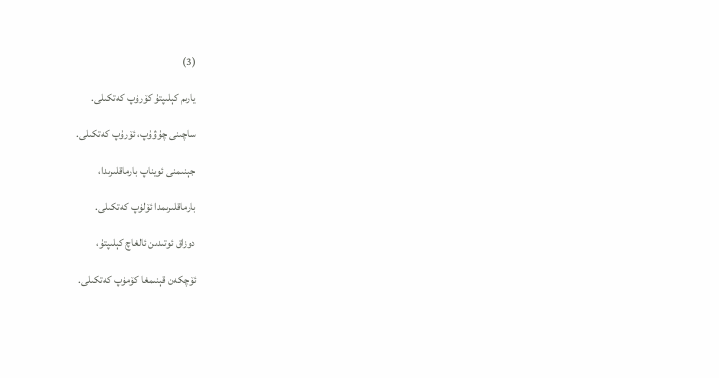(3)

يارىم كېلىپتۇ كۆرۈپ كەتكىلى.

ساچىنى چۇۋۇپ، ئۆرۇپ كەتكىلى.

جېنىمنى ئويناپ بارماقلىرىدا،

بارماقلىرىمدا ئۆلۈپ كەتكىلى.

دوزاق ئوتىدىن ئالغاچ كېلىپتۇ،

ئۆچكەن قېنىمغا كۆمۈپ كەتكىلى.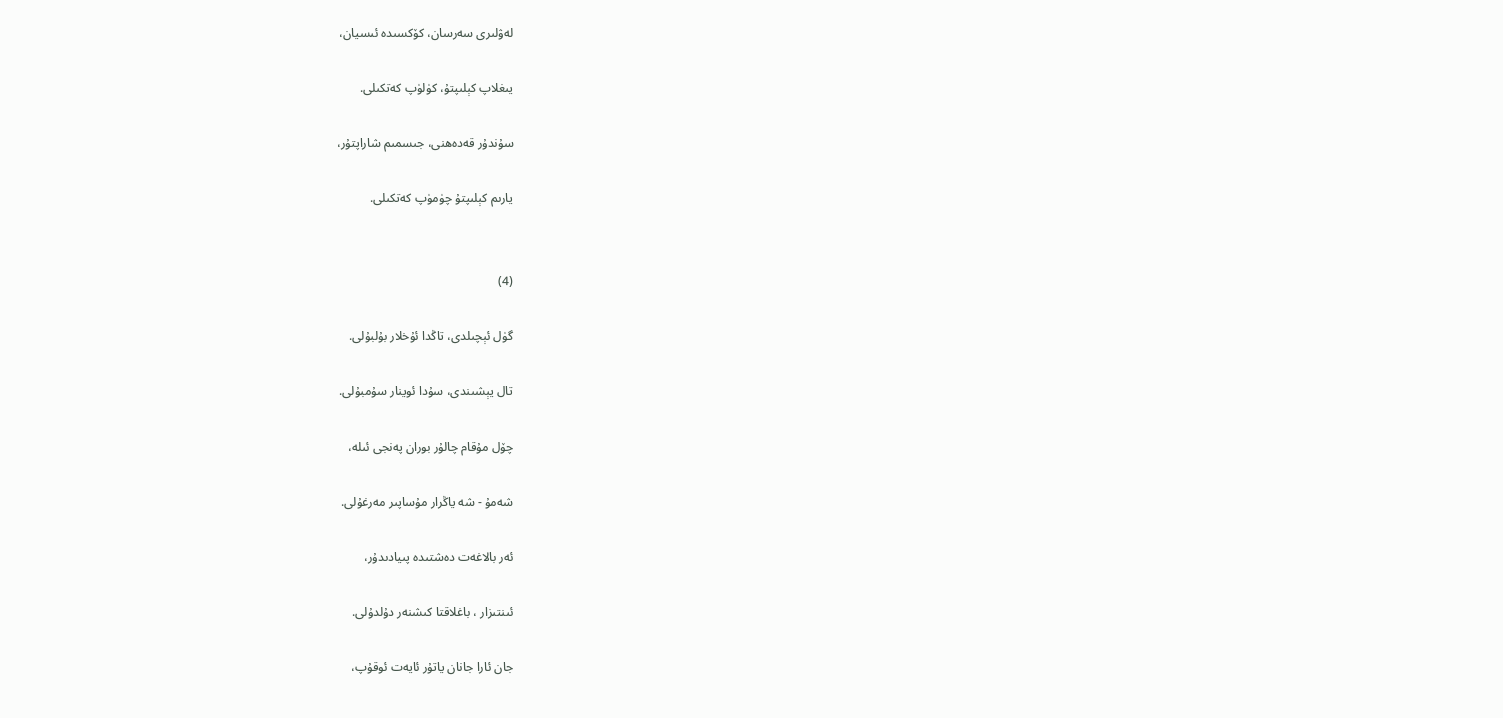لەۋلىرى سەرسان، كۆكسىدە ئىسيان،

يىغلاپ كېلىپتۇ، كۈلۈپ كەتكىلى.

سۇندۇر قەدەھنى، جىسمىم شاراپتۇر،

يارىم كېلىپتۇ چۈمۈپ كەتكىلى.


(4)

گۈل ئېچىلدى، تاڭدا ئۇخلار بۇلبۇلى.

تال يېشىندى، سۇدا ئوينار سۇمبۇلى.

چۆل مۇقام چالۇر بوران پەنجى ئىلە،

شەمۇ - شە ياڭرار مۇساپىر مەرغۇلى.

ئەر بالاغەت دەشتىدە پىيادىدۇر،

ئىنتىزار ، باغلاقتا كىشنەر دۇلدۇلى.

جان ئارا جانان ياتۇر ئايەت ئوقۇپ،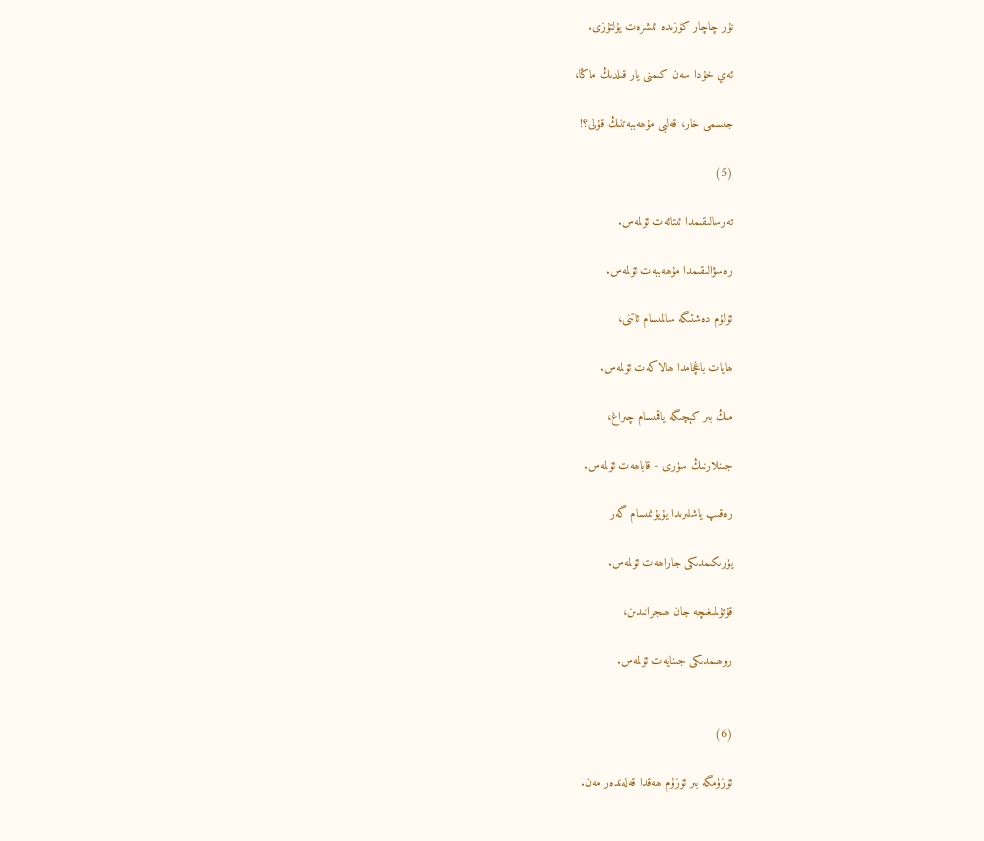نۇر چاچار كۆزىدە ئىشرەت يۇلتۇزى.

ئەي خۇدا سەن كىمنى يار قىلدىڭ ماڭا،

جىسمى خار، قەلبى مۇھەببەتنىڭ قۇلى؟!

(5)

تەرسالىقىمدا ئىتائەت ئۆلمەس.

رەسۋالىقىمدا مۇھەببەت ئۆلمەس.

ئۆلۇم دەشتىگە سالمىسام ئاتنى،

ھايات باغچامدا ھالاكەت ئۆلمەس.

مىڭ بىر كېچىگە ياقمىسام چىراغ،

جىنلارنىڭ سۈرى - قاباھەت ئۆلمەس.

رەقىپ ياشلىرىدا يۇيۇنمىسام گەر

يۈرىكىمدىكى جاراھەت ئۆلمەس.

قۇتۇلمىغىچە جان ھىجرانىدىن،

روھىمدىكى جىنايەت ئۆلمەس.


(6)

ئۆزۈمگە بىر ئۆزۇم ھەقدا قەلەندەر مەن.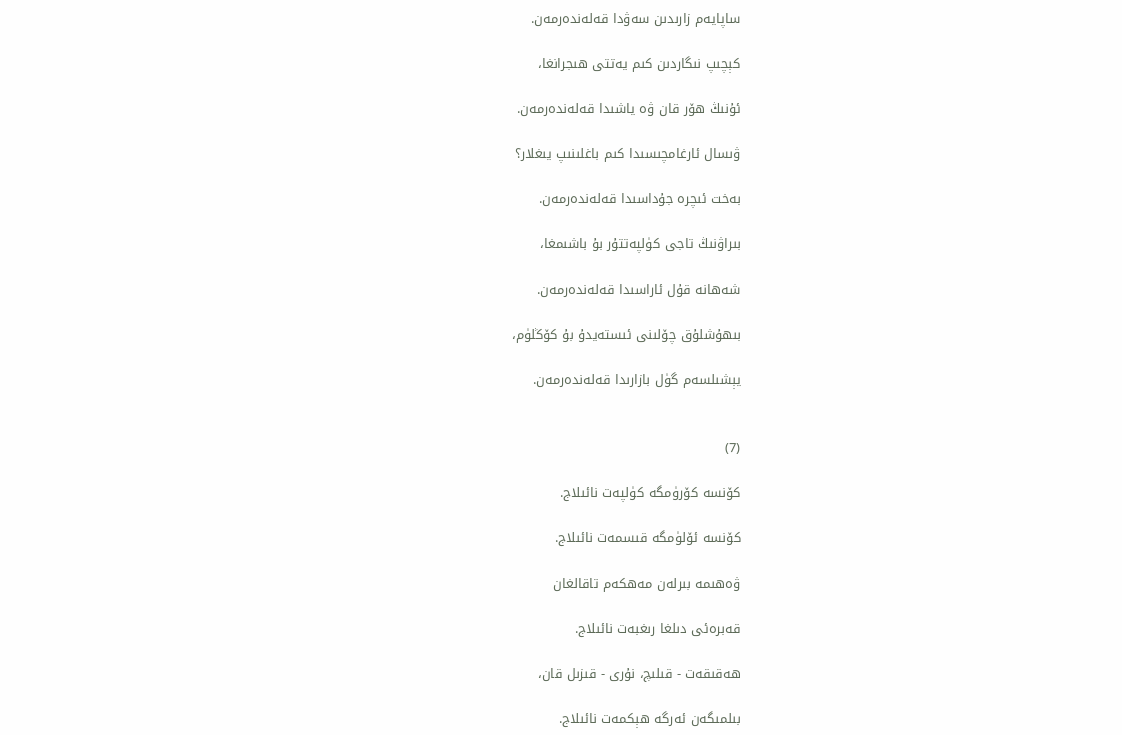ساپايەم زارىدىن سەۋدا قەلەندەرمەن.

كېچىپ نىگاردىن كىم يەتتى ھىجرانغا،

ئۇنىڭ ھۆر قان ۋە ياشىدا قەلەندەرمەن.

ۋىسال ئارغامچىسىدا كىم باغلىنىپ يىغلار؟

بەخت ئىچرە جۇداسىدا قەلەندەرمەن.

بىراۋنىڭ تاجى كۈلپەتتۇر بۇ باشىمغا،

شەھانە قۇل ئاراسىدا قەلەندەرمەن.

بىھۇشلۇق چۆلىنى ئىستەيدۇ بۇ كۆڭلۈم،

يېشىلسەم گۈل بازارىدا قەلەندەرمەن.


(7)

كۆنسە كۆرۈمگە كۈلپەت نائىلاج.

كۆنسە ئۆلۈمگە قىسمەت نائىلاج.

ۋەھىمە بىرلەن مەھكەم تاقالغان

قەبرەئى دىلغا رىغبەت نائىلاج.

ھەقىقەت - قىلىچ، نۇرى - قىزىل قان،

بىلمىگەن ئەرگە ھېكمەت نائىلاج.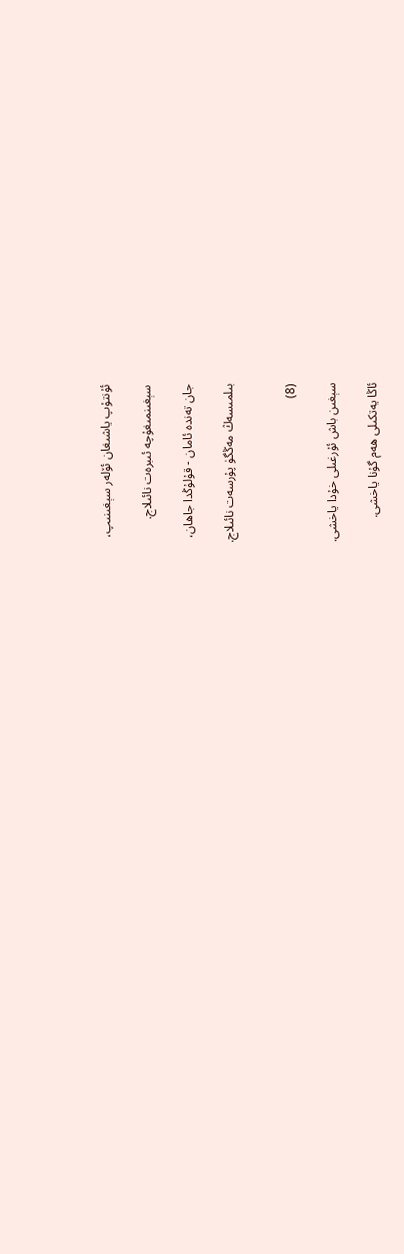ئۇنتۇپ ياشىغان ئۆلەر سېغىنىپ،

سېغىنمىغۇچە ئىبرەت نائىلاج.

جان تەندە ئامان - قۇلۇڭدا جاھان،

بىلمىسەڭ مەڭگۈ پۇرسەت نائىلاج.


(8)

سېغىن باش ئۇرغىلى خۇدا ياخشى.

ئاڭا يەتكىلى ھەم گۇنا ياخشى.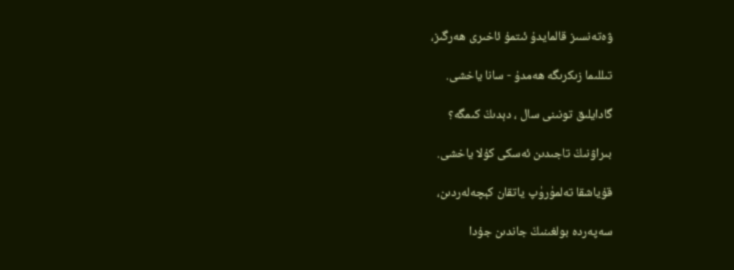ۋەتەنسىز قالمايدۇ ئىتمۇ ئاخىرى ھەرگىز،

تىللىما زىكرىگە ھەمدۇ - سانا ياخشى.

گادايلىق تونىنى سال ، دېدىڭ كىمگە؟

بىراۋنىڭ تاجىدىن ئەسكى كۇلا ياخشى.

قۇياشقا تەلمۈرۈپ ياتقان كېچەلەردىن،

سەپەردە بولغىنىڭ جاندىن جۇدا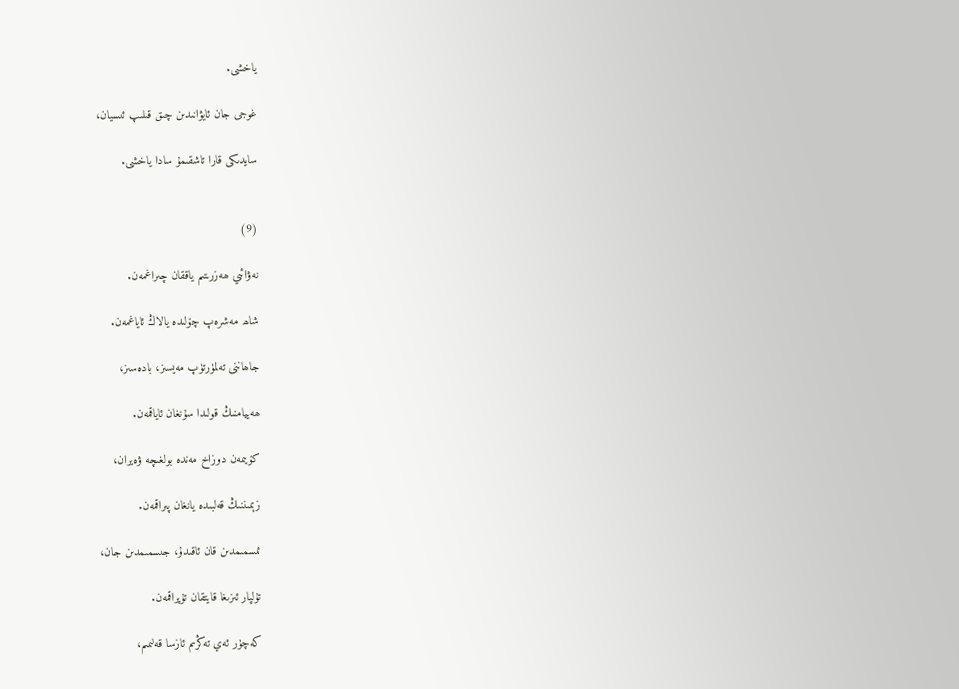ياخشى.

غوجى جان ئايۋانىدىن چىق قىلىپ ئىسيان،

سايدىكى قارا تاشقىمۇ سادا ياخشى.


(9)

نەۋائىي ھەزرىتىم ياققان چىراغمەن.

شاھ مەشرەپ چۆلىدە يالاڭ ئاياغمەن.

جاھاننى تەلمۈرتۈپ مەيسىز، بادەسىز،

ھەييامنىڭ قولىدا سۇنغان ئاياقمەن.

كۆيىمەن دوزاخ مەندە بولغىچە ۋەيران،

زېمىننىڭ قەلبىدە يانغان پىراقمەن.

ئىسمىمدىن قان ئاقىدۇ، جىسمىمدىن جان،

تۇلپار ئىزىغا قايتقان تۇپراقمەن.

كەچۈر ئەي تەڭرىم ئازسا قەلىمىم،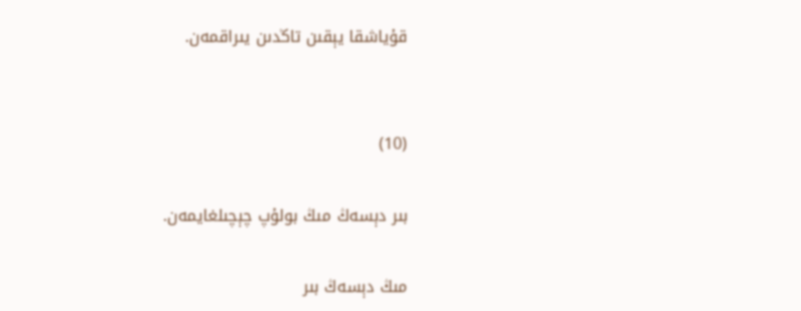قۇياشقا يېقىن تاڭدىن يىراقمەن.


(10)

بىر دېسەڭ مىڭ بولۇپ چېچىلغايمەن.

مىڭ دېسەڭ بىر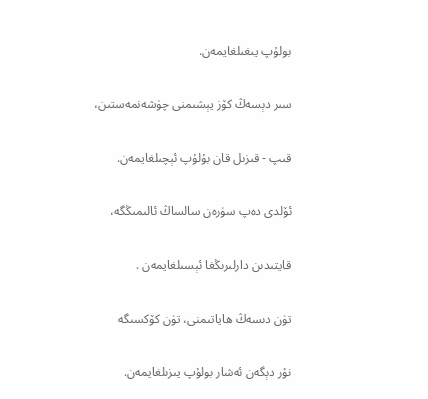بولۇپ يىغىلغايمەن.

سىر دېسەڭ كۆز يېشىمنى چۈشەنمەستىن،

قىپ - قىزىل قان بۇلۇپ ئېچىلغايمەن.

ئۆلدى دەپ سۈرەن سالساڭ ئالىمىڭگە،

قايتىدىن دارلىرىڭغا ئېسىلغايمەن .

تۈن دىسەڭ ھاياتىمنى، تۈن كۆكسىگە

نۇر دېگەن ئەشار بولۇپ يىزىلغايمەن.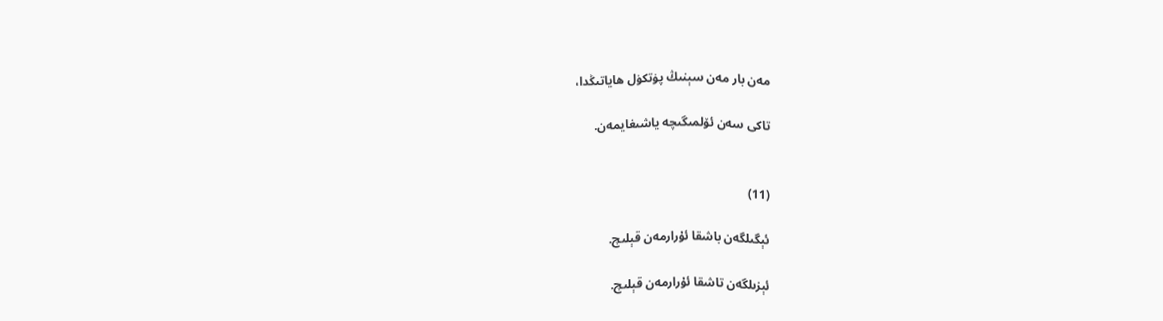مەن بار مەن سېنىڭ پۈتكۈل ھاياتىڭدا،

تاكى سەن ئۆلمىگىچە ياشىغايمەن.


(11)

ئېگىلگەن باشقا ئۇرارمەن قېلىچ.

ئېزىلگەن تاشقا ئۇرارمەن قېلىچ.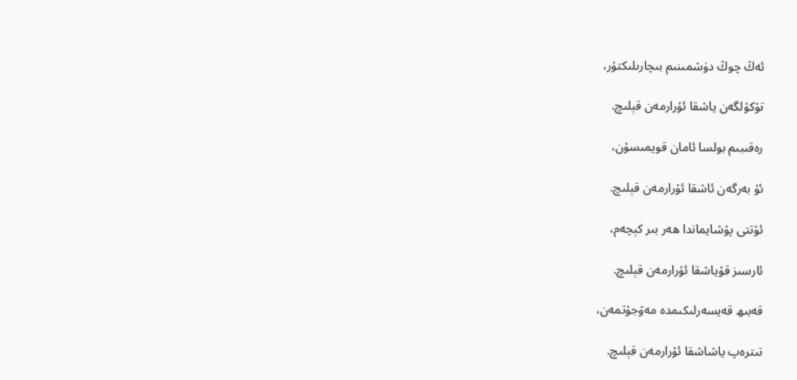ئەڭ چوڭ دۈشمىنىم بىچارىلىكتۇر،

تۆكۇلگەن ياشقا ئۇرارمەن قېلىچ.

رەقىبىم بولسا ئامان قويمىسۇن،

ئۇ بەرگەن ئاشقا ئۇرارمەن قېلىچ.

ئۆتتى پۇشايماندا ھەر بىر كېچەم،

ئارسىز قۇياشقا ئۇرارمەن قېلىچ.

قەبىھ قەيسەرلىكىمدە مەۋجۇتمەن،

تىترەپ ياشاشقا ئۇرارمەن قېلىچ.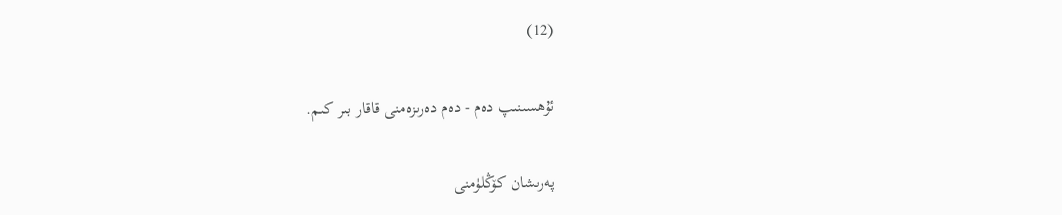(12)

ئۇھسىنىپ دەم - دەم دەرىزەمنى قاقار بىر كىم.

پەرىشان كۆڭلۈمنى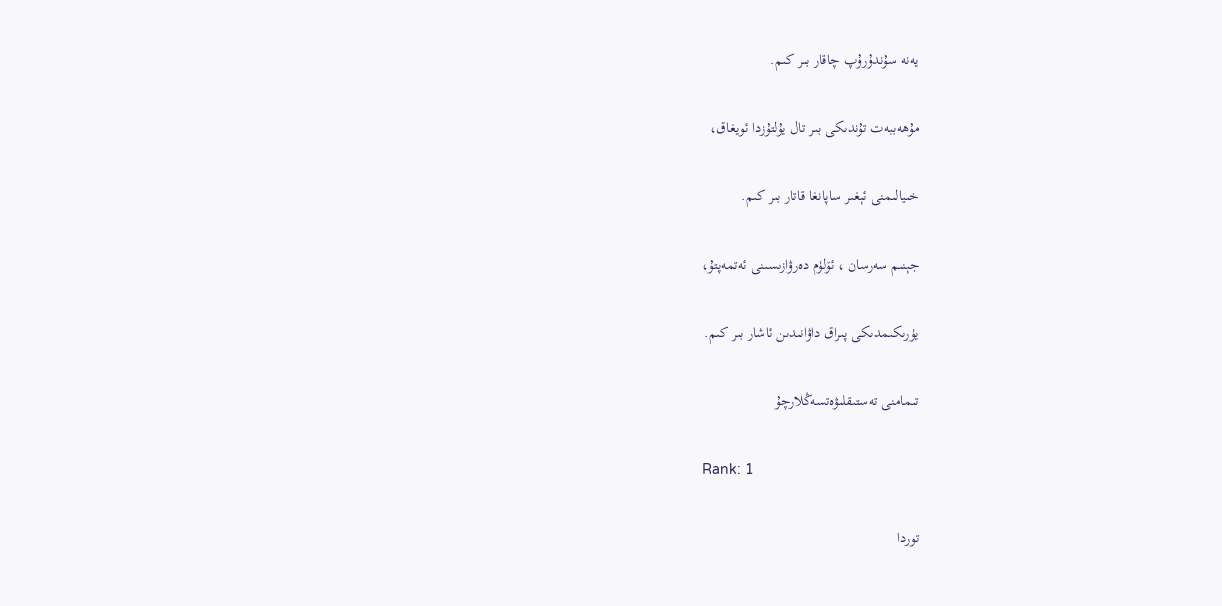يەنە سۇندۇرۇپ چاقار بىر كىم.

مۇھەببەت تۇندىكى بىر تال يۇلتۇزدا ئويغاق،

خىيالىمنى ئېغىر ساپانغا قاتار بىر كىم.

جېنىم سەرسان ، ئۆلۈم دەرۋازىسىنى ئەتمەپتۇ،

يۈرىكىمدىكى پىراق داۋانىدىن ئاشار بىر كىم.

تىمامنى تەستىقلىۋەتسەڭلارچۇ

Rank: 1

توردا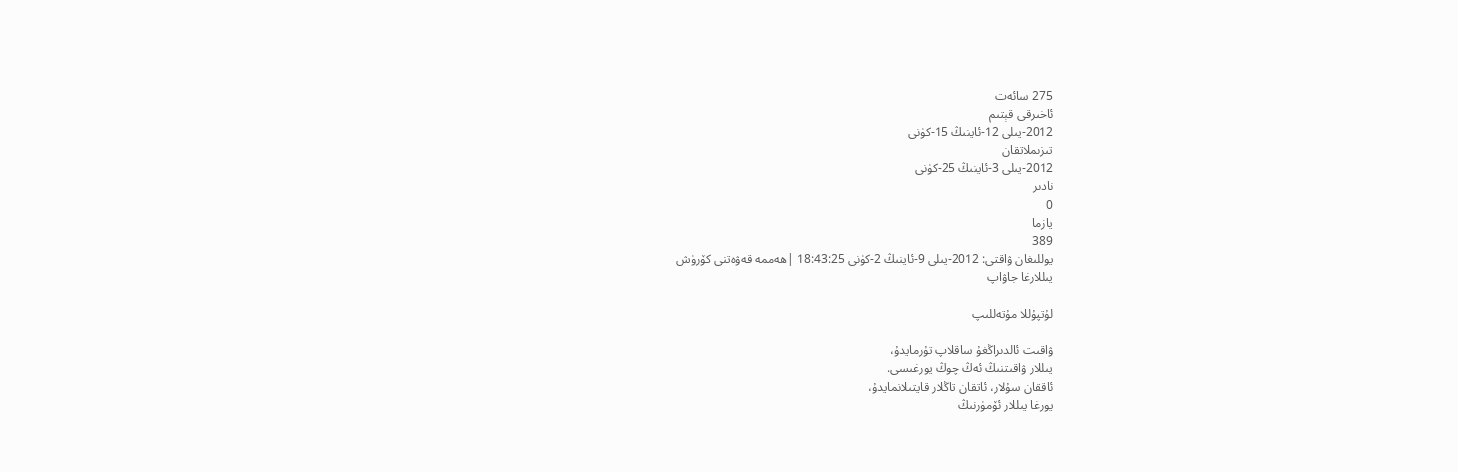275 سائەت
ئاخىرقى قېتىم
2012-يىلى 12-ئاينىڭ 15-كۈنى
تىزىملاتقان
2012-يىلى 3-ئاينىڭ 25-كۈنى
نادىر
0
يازما
389
يوللىغان ۋاقتى: 2012-يىلى 9-ئاينىڭ 2-كۈنى 18:43:25 |ھەممە قەۋەتنى كۆرۈش
يىللارغا جاۋاپ

لۇتپۇللا مۇتەللىپ

ۋاقىت ئالدىراڭغۇ ساقلاپ تۇرمايدۇ،
يىللار ۋاقىتنىڭ ئەڭ چوڭ يورغىسى.
ئاققان سۇلار، ئاتقان تاڭلار قايتىلانمايدۇ،
يورغا يىللار ئۆمۈرنىڭ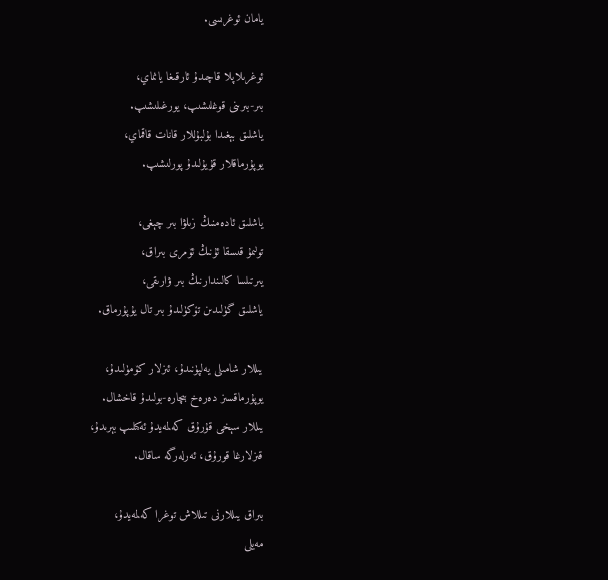يامان ئوغرىسى.

ئوغرىلاپلا قاچىدۇ ئارقىغا يانماي،
بىر-بىرىنى قوغلىشىپ، يورغىلىشىپ.
ياشلىق بېغىدا بۇلبۇللار قانات قاقماي،
يوپۇرماقلار قۇيۇلىدۇ پورلىشىپ.

ياشلىق ئادەمنىڭ زىلۋا بىر چېغى،
تولىمۇ قىسقا ئۇنىڭ ئۆمرى بىراق،
يىرتىلسا كالىندارنىڭ بىر ۋارىقى،
ياشلىق گۈلىدىن تۆكۈلىدۇ بىر تال يۇپۇرماق.

يىللار شامىلى يەلپۈنىدۇ، ئىزلار كۆمۈلىدۇ،
يوپۇرماقسىز دەرەخ بىچارە-بولىدۇ قاخشال.
يىللار سېخى قۇرۇق كەلمەيدۇ ئەكىلىپ بېرىدۇ،
قىزلارغا قورۇق، ئەرلەرگە ساقال.

بىراق يىللارنى تىللاش توغرا كەلمەيدۇ،
مەيلى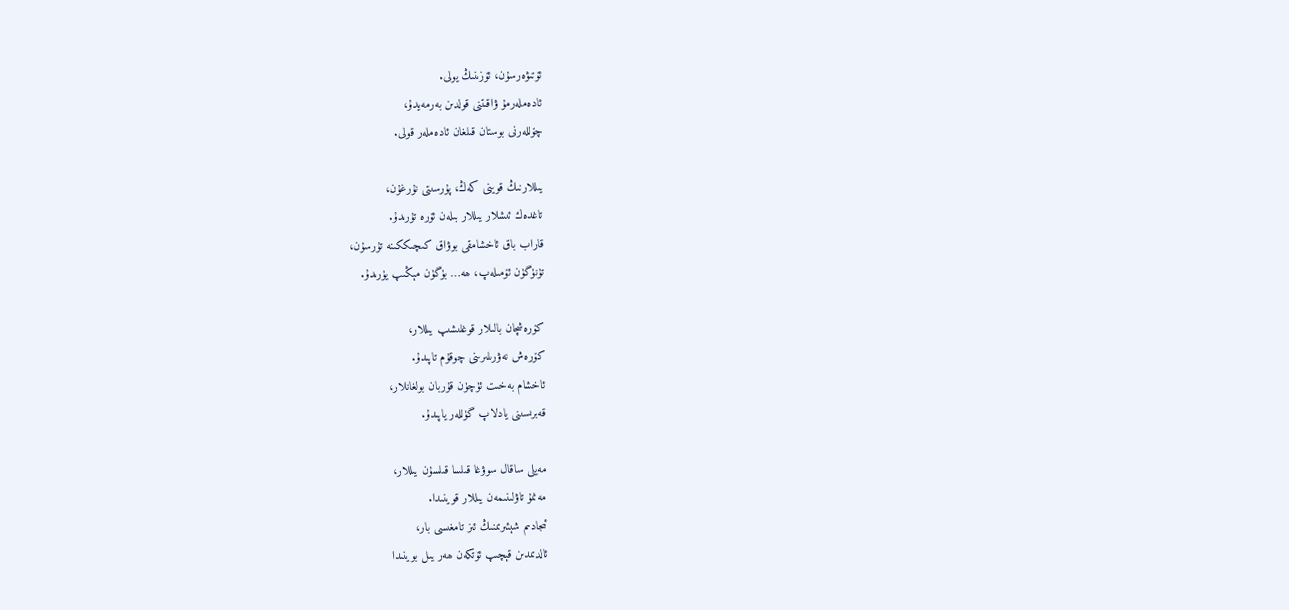ئۆتىۋەرسۇن، ئۆزىنىڭ يولى.
ئادەملەرمۇ ۋاقىتنى قولدىن بەرمەيدۇ،
چۆللەرنى بوستان قىلغان ئادەملەر قولى.

يىللارنىڭ قوينى كەڭ، پۇرسىتى نۇرغۇن،
تاغدەك ئىشلار يىللار بىلەن ئۆرە تۇرىدۇ.
قاراب باق ئاخشامقى بوۋاق كىچىككىنە تۇرسۇن،
تۈنۈگۈن ئۆمىلەپ، ھە… بۈگۈن مېڭىپ يۈرىدۇ.

كۆرەشچان بالىلار قوغلىشىپ يىللار،
كۆرەش نەۋرىلىرىنى چوقۇم تاپىدۇ.
ئاخشام بەخىت ئۈچۈن قۇربان بولغانلار،
قەبرىسىنى يادلاپ گۈللەر ياپىدۇ.

مەيلى ساقال سوۋغا قىلسا قىلسۇن يىللار،
مەنمۇ تاۋلىنىمەن يىللار قوينىدا.
ئىجادىم شېئىرىمنىڭ ئىز تامغىسى بار،
ئالدىمدىن قېچىپ ئۆتكەن ھەر يىل بوينىدا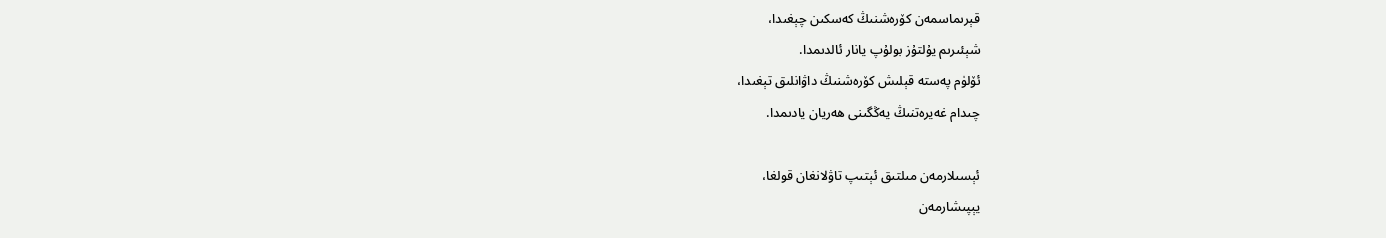قېرىماسمەن كۆرەشنىڭ كەسكىن چېغىدا،
شېئىرىم يۇلتۇز بولۇپ يانار ئالدىمدا.
ئۆلۈم پەستە قېلىش كۆرەشنىڭ داۋانلىق تېغىدا،
چىدام غەيرەتنىڭ يەڭگىنى ھەريان يادىمدا.

ئېسىلارمەن مىلتىق ئېتىپ تاۋلانغان قولغا،
يېپىشارمەن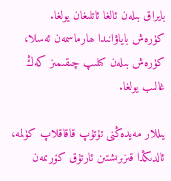بايراق بىلەن ئالغا ئاتلىغان يولغا.
كۈرەش باياۋانىدا ھارماسمەن ئەسلا،
كۈرەش بىلەن كىلىپ چىقىمىز كەڭ غالىب يولغا.

يىللار مەيدەڭنى تۇتۇپ قاقاقلاپ كۈلمە،
ئالدىڭدا قىزىرىشتىن ئارتۇق كۆرىمەن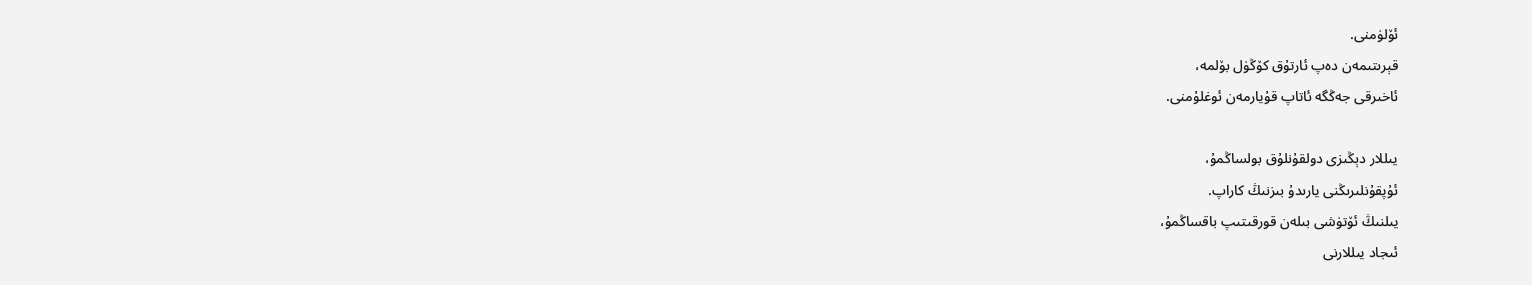ئۆلۈمنى.
قېرىتىمەن دەپ ئارتۇق كۆڭۈل بۆلمە،
ئاخىرقى جەڭگە ئاتاپ قۇيارمەن ئوغلۇمنى.

يىللار دېڭىزى دولقۇنلۇق بولساڭمۇ،
ئۇپقۇنلىرىڭنى يارىدۇ بىزنىڭ كاراپ.
يىلنىڭ ئۆتۈشى بىلەن قورقىتىپ باقساڭمۇ،
ئىجاد يىللارنى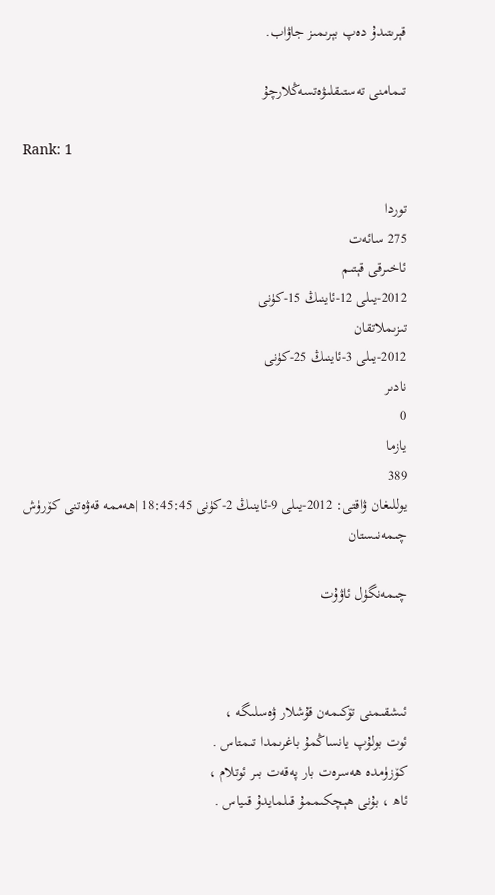قېرىتىدۇ دەپ بېرىمىز جاۋاب.

تىمامنى تەستىقلىۋەتسەڭلارچۇ

Rank: 1

توردا
275 سائەت
ئاخىرقى قېتىم
2012-يىلى 12-ئاينىڭ 15-كۈنى
تىزىملاتقان
2012-يىلى 3-ئاينىڭ 25-كۈنى
نادىر
0
يازما
389
يوللىغان ۋاقتى: 2012-يىلى 9-ئاينىڭ 2-كۈنى 18:45:45 |ھەممە قەۋەتنى كۆرۈش
چىمەنىستان

چىمەنگۈل ئاۋۇت



ئىشقىمنى تۆكىمەن قۇشلار ۋەسلىگە ،
ئوت بولۇپ يانساڭمۇ باغرىمدا تىمتاس .
كۆزۈمدە ھەسرەت بار پەقەت بىر ئوتلام ،
ئاھ ، بۇنى ھېچكىممۇ قىلمايدۇ قىياس .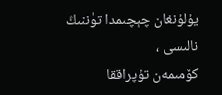يۇلۇنغان چېچىمدا تۈننىڭ نالىسى ،
كۆمىمەن تۇپراققا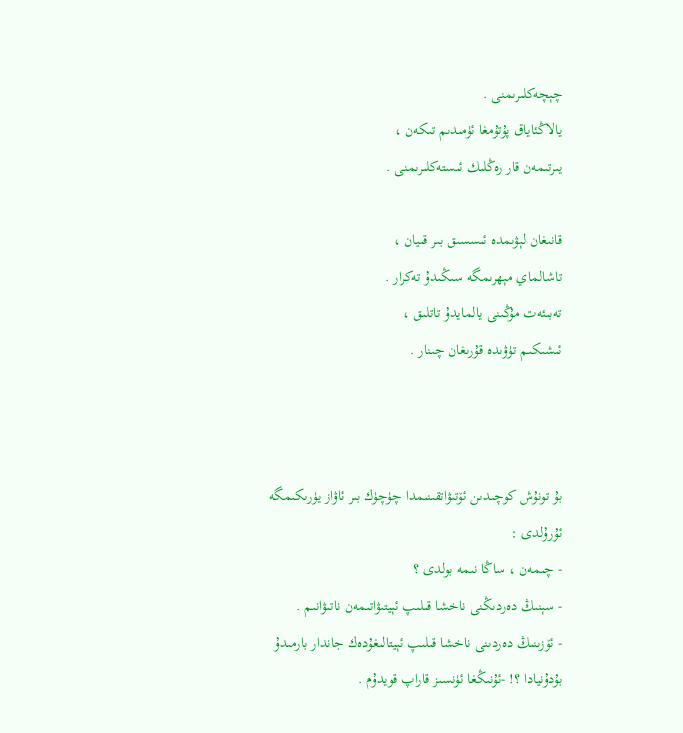چېچەكلىرىمنى .
يالاڭئاياق پۇتۇمغا ئۈمىدىم تىكەن ،
يىرتىمەن قار رەڭلىك ئىستەكلىرىمنى .

قانىغان لېۋىمدە ئىسسىق بىر قىيان ،
تاشالماي مېھرىمگە سىڭىدۇ تەكرار .
تەبىئەت مۇڭىنى يالمايدۇ تاتلىق ،
ئىشىكىم تۈۋىدە قۇرىغان چىنار .



بۇ تونۇش كوچىدىن ئۆتىۋاتقىنىمدا چۈچۈك بىر ئاۋاز يۈرىكىمگە ئۇرۇلدى :
- چىمەن ، ساڭا نىمە بولدى ؟
- سېنىڭ دەردىڭنى ناخشا قىلىپ ئېيتىۋاتىمەن ناتىۋانىم .
- ئۆزىنىڭ دەردىنى ناخشا قىلىپ ئېيتالىغۇدەك جاندار بارمىدۇ بۇدۇنيادا ؟! -ئۇنىڭغا ئۈنسىز قاراپ قويدۇم .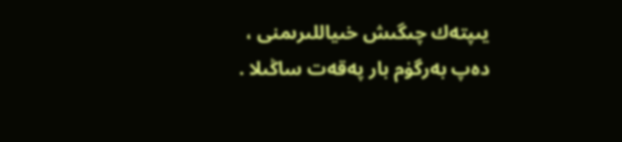يىپتەك چىگىش خىياللىرىمنى ،
دەپ بەرگۈم بار پەقەت ساڭىلا .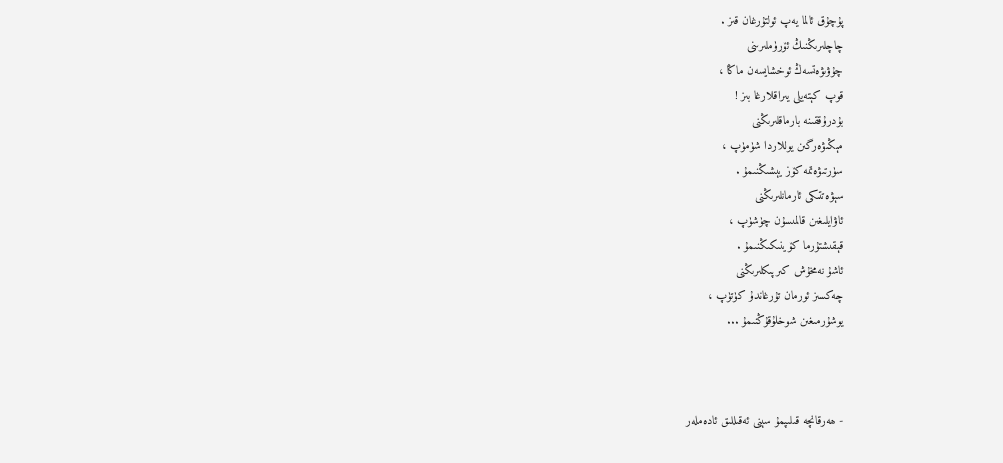پۇچۇق ئالما يەپ ئولتۇرغان قىز .
چاچلىرىڭنىڭ ئۆرۈملىرىنى
چۇۋىۋەتسەڭ ئوخشايسەن ماڭا ،
قوپ كېتەيلى يىراقلارغا بىز !
بۇدرۇققىنە بارماقلىرىڭنى
مېڭىۋەرگىن يوللاردا شۈمۈپ ،
سۈرتىۋەتمە كۆز يېشىڭنىمۇ .
سېۋەتتىكى ئارمانلىرىڭنى
ئاۋايلىغىن قالمىسۇن چۈشۈپ ،
قېقىشتۇرما كۆينىكىڭنىمۇ .
ئاشۇ نەمخۇش كىرپىكلىرىڭنى
چەكسىز ئورمان تۇرغاندۇ كۈتۈپ ،
يوشۇرمىغىن شوخلۇقۇڭنىمۇ ...



- ھەرقانچە قىلىپمۇ سېنى ئەقىللىق ئادەملەر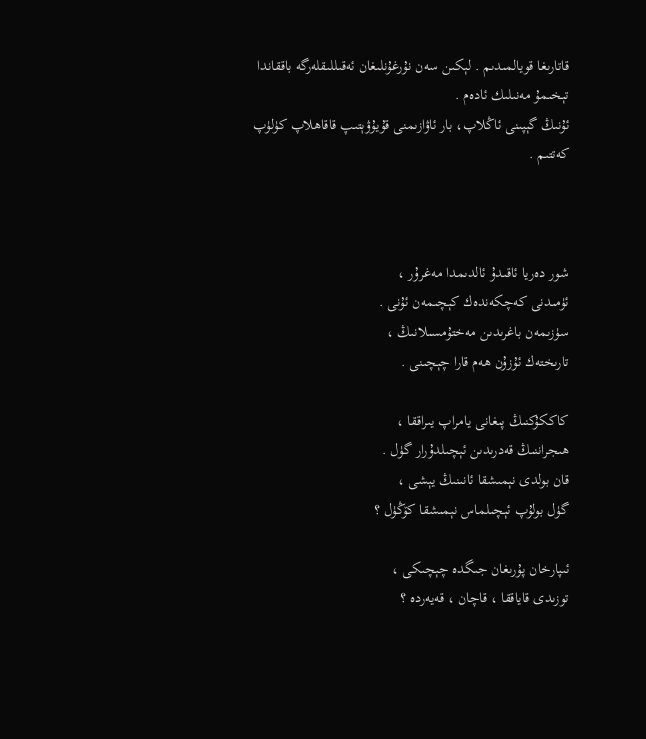قاتارىغا قويالمىدىم . لېكىن سەن نۇرغۇنلىغان ئەقىللىقلەرگە باققاندا تېخىمۇ مەنىلىك ئادەم .
ئۇنىڭ گېپىنى ئاڭلاپ، بار ئاۋازىمنى قۇيۇۋېتىپ قاقاھلاپ كۈلۈپ كەتتىم .



شور دەريا ئاقىدۇ ئالدىمدا مەغرۇر ،
ئۈمىدنى كەچكەندەك كېچىمەن ئۇنى .
سۈزىمەن باغرىدىن مەختۇمسىلانىڭ ،
تارىختەك ئۇزۇن ھەم قارا چېچىنى .

كاككۇكنىڭ پىغانى يامراپ يىراققا ،
ھىجراننىڭ قەدرىدىن ئېچىلدۇرار گۈل .
قان بولدى نېمىشقا ئانىنىڭ يېشى ،
گۈل بولۇپ ئېچىلماس نېمىشقا كۆڭۈل ؟

ئىپارخان پۇرىغان جىگدە چېچىكى ،
توزىدى قاياققا ، قاچان ، قەيەردە ؟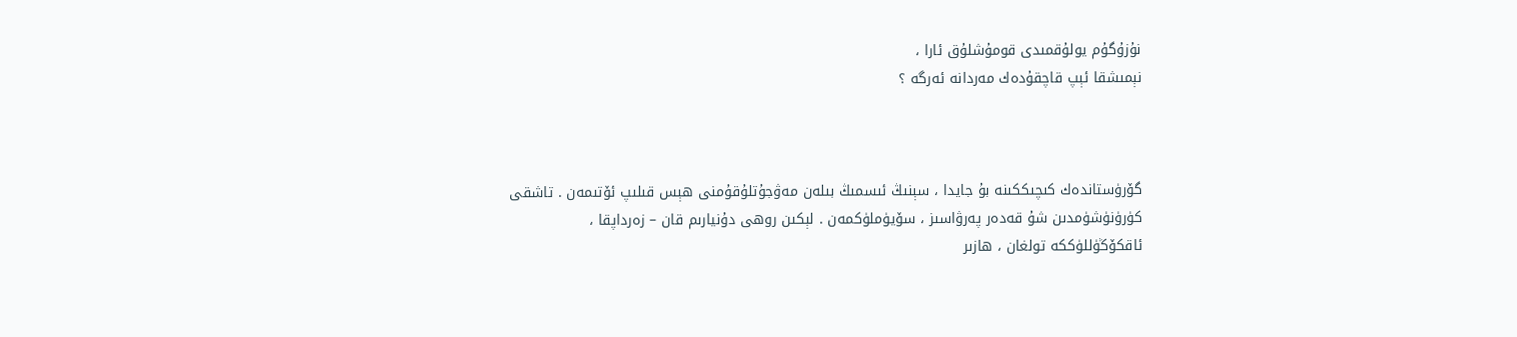نۇزۇگۇم يولۇقمىدى قومۇشلۇق ئارا ،
نېمىشقا ئېپ قاچقۇدەك مەردانە ئەرگە ؟



گۆرۈستاندەك كىچىككىنە بۇ جايدا ، سېنىڭ ئىسمىڭ بىلەن مەۋجۇتلۇقۇمنى ھېس قىلىپ ئۆتىمەن . تاشقى كۈرۈنۈشۈمدىن شۇ قەدەر پەرۋاسىز ، سۆيۈملۈكمەن . لېكىن روھى دۇنيارىم قان – زەرداپقا ، ئاقكۆڭۈللۈككە تولغان ، ھازىر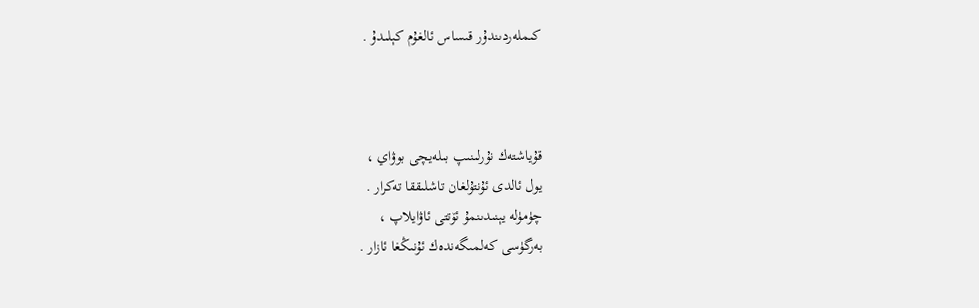كىملەردىندۇر قىساس ئالغۇم كېلىدۇ .



قۇياشتەك نۇرلىنىپ بىلەيچى بوۋاي ،
يول ئالدى ئۇنتۇلغان تاشلىققا تەكرار .
چۈمۈلە يېنىدىنمۇ ئۆتتى ئاۋايلاپ ،
بەرگۈسى كەلمىگەندەك ئۇنىڭغا ئازار .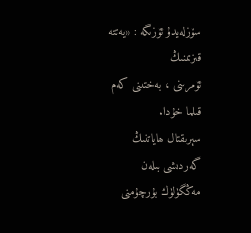سۆزلەيدۇ ئۆزىگە : «يەتتە قىزىمنىڭ
ئۆمرىنى ، بەختىنى كەم قىلما خۇدا.
سېرىقتال ھاياتنىڭ گەردىشى بىلەن
مەڭگۈلۈك بۇرچۇمنى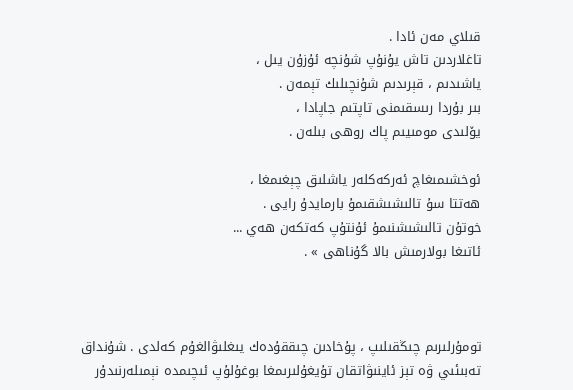قىلاي مەن ئادا .
تاغلاردىن تاش يۇنۇپ شۇنچە ئۇزۇن يىل ،
ياشىدىم ، قېرىدىم شۇنچىلىك تېمەن .
بىر بۇردا رىسقىمنى تاپتىم جاپادا ،
يۆلىدى مومىيىم پاك روھى بىلەن .

ئوخشىمىغاچ ئەركەكلەر ياشلىق چېغىمغا ،
ھەتتا سۇ تالىشىشقىمۇ بارمايدۇ رايى .
خوتۇن تالىشىشنىمۇ ئۇنتۇپ كەتكەن ھەي ...
ئاتىغا بولارمىش بالا گۇناھى » .



تومۇرلىرىم چىڭقىلىپ ، پۇخادىن چىققۇدەك يىغلىۋالغۇم كەلدى . شۇنداق تەبىئىي ۋە تېز ئاينىۋاتقان تۇيغۇلىرىمغا بوغۇلۇپ ئىچىمدە نېمىلەرنىدۇر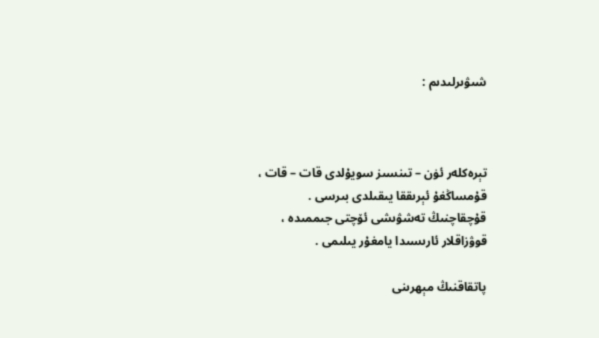شىۋىرلىدىم :



تېرەكلەر ئۈن – تىنسىز سويۇلدى قات – قات ،
قۇمساڭغۇ ئېرىققا يىقىلدى بىرسى .
قۇچقاچنىڭ تەشۋىشى ئۆچتى جىممىدە ،
قوۋزاقلار ئارىسىدا يامغۇر يىلىمى .

پاتقاقنىڭ مېھرىنى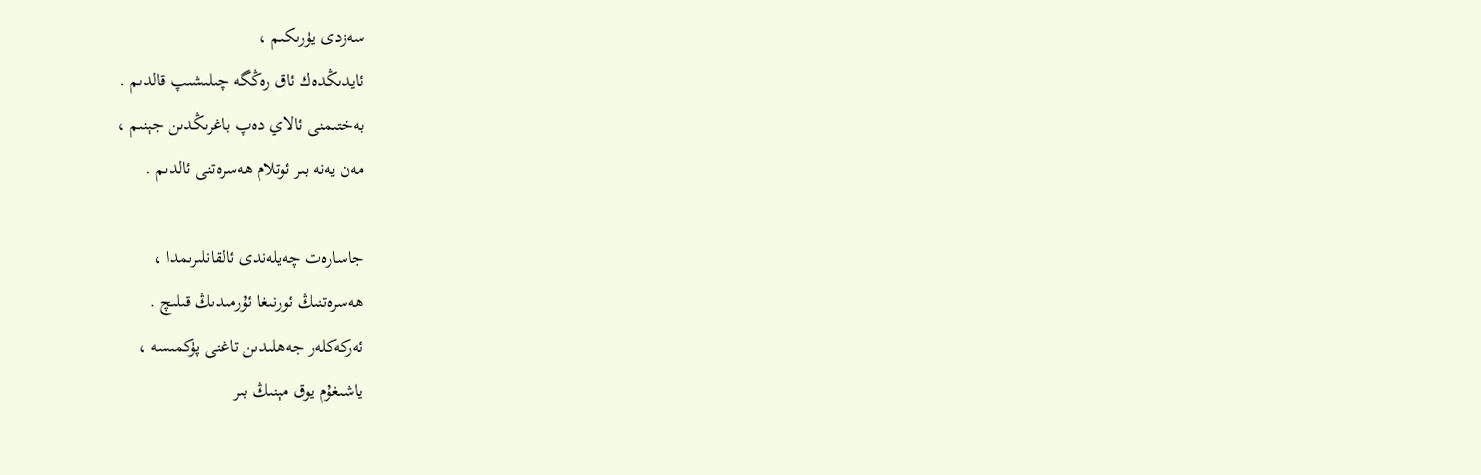سەزدى يۈرىكىم ،
ئايدىڭدەك ئاق رەڭگە چىلىشىپ قالدىم .
بەختىمنى ئالاي دەپ باغرىڭدىن جېنىم ،
مەن يەنە بىر ئوتلام ھەسرەتنى ئالدىم .

جاسارەت چەيلەندى ئالقانلىرىمدا ،
ھەسرەتنىڭ ئورنىغا ئۇرمىدىڭ قىلىچ .
ئەركەكلەر جەھلىدىن تاغنى پۈكمىسە ،
ياشىغۇم يوق مېنىڭ بىر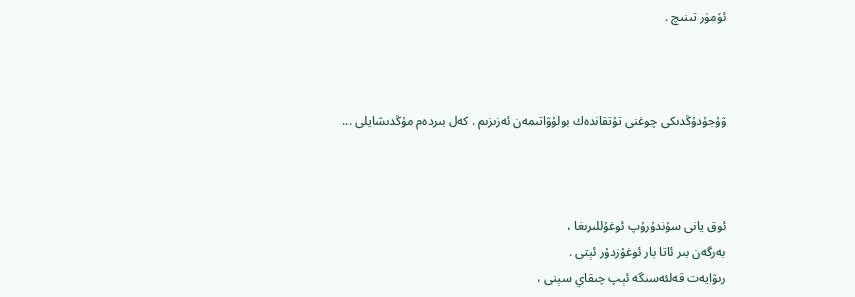ئۆمۈر تىنىچ .



ۋۇجۇدۇڭدىكى چوغنى تۇتقاندەك بولۇۋاتىمەن ئەزىزىم . كەل بىردەم مۇڭدىشايلى ...



ئوق يانى سۇندۇرۇپ ئوغۇللىرىغا ،
بەرگەن بىر ئاتا بار ئوغۇزدۇر ئېتى .
رىۋايەت قەلئەسىگە ئېپ چىقاي سېنى ،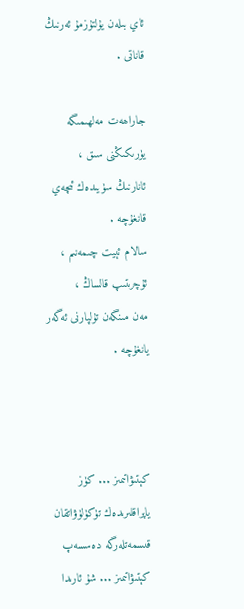ئاي بىلەن يۇلتۇزمۇ ئەرنىڭ قاناتى .

جاراھەت مەلھىمىگە يۈرىكىڭنى سىق ،
ئانارنىڭ سۈيىدەك ئىچەي قانغۇچە .
سالام ئېيت چىمەنىم ، ئۇچرىتىپ قالساڭ ،
مەن مىنگەن تۇلپارنى ئەگەر يانغۇچە .



كېتىۋاتىمىز ... كۈز ياپراقلىرىدەك تۈكۈلۈۋاتقان قىسمەتلەرگە دەسسەپ كېتىۋاتىمىز ... شۇ ئارىدا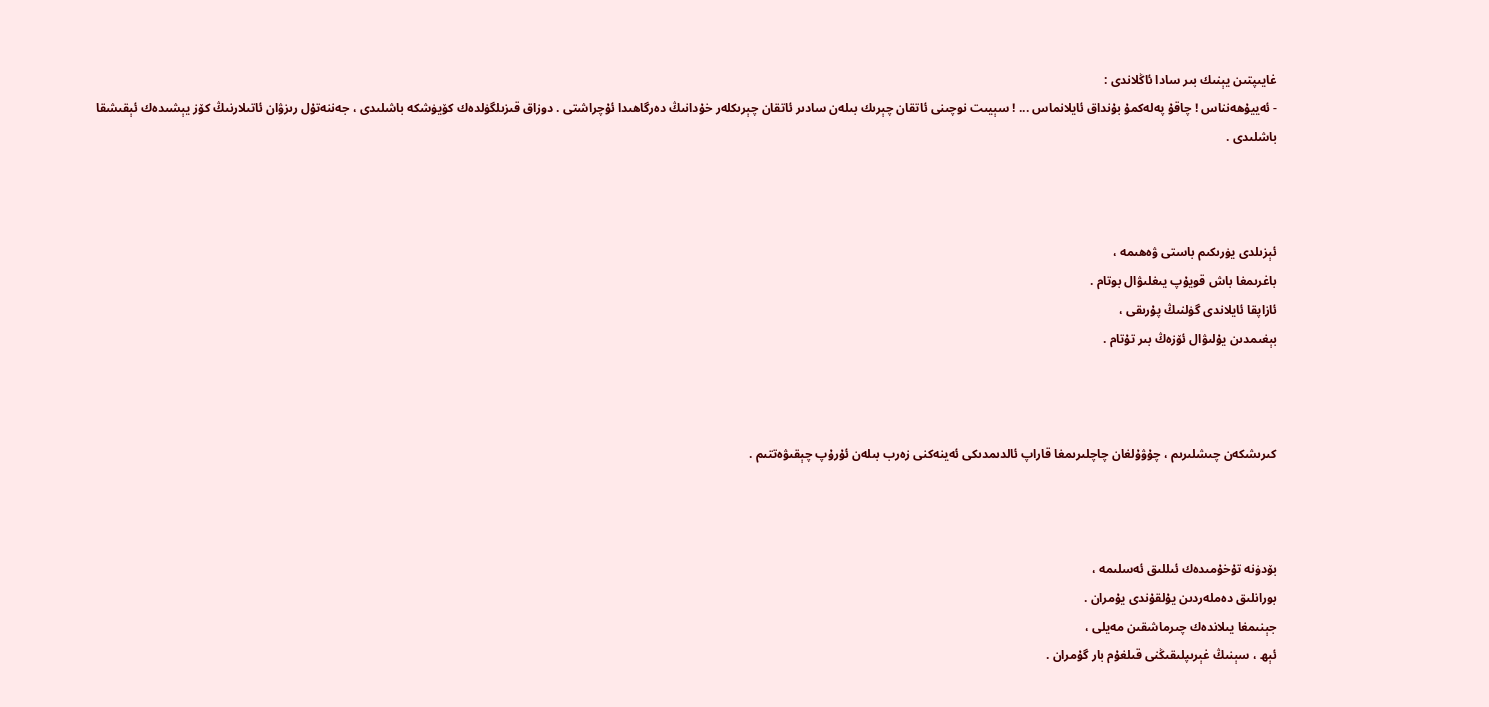غايىپتىن يېنىك بىر سادا ئاڭلاندى :
- ئەييۇھەنناس ! چاقۇ پەلەكمۇ بۇنداق ئايلانماس ... ! سېيىت نوچىنى ئاتقان چېرىك بىلەن سادىر ئاتقان چېرىكلەر خۇدانىڭ دەرگاھىدا ئۇچراشتى . دوزاق قىزىلگۈلدەك كۆيۈشكە باشلىدى ، جەننەتۇل رىزۋان ئاتىلارنىڭ كۆز يېشىدەك ئېقىشقا باشلىدى .



ئېزىلدى يۈرىكىم باستى ۋەھىمە ،
باغرىمغا باش قويۇپ يىغلىۋال بوتام .
ئازاپقا ئايلاندى گۈلنىڭ پۇرىقى ،
بېغىمدىن يۇلىۋال ئۆزەڭ بىر تۇتام .



كىرىشكەن چىشلىرىم ، چۇۋۇلغان چاچلىرىمغا قاراپ ئالدىمدىكى ئەينەكنى زەرب بىلەن ئۇرۇپ چېقىۋەتتىم .



بۆدۈنە تۇخۇمىدەك ئىللىق ئەسلىمە ،
بورانلىق دەملەردىن يۇلقۇندى يۇمران .
جېنىمغا يىلاندەك چىرماشقىن مەيلى ،
ئېھ ، سېنىڭ غېرىپلىقىڭنى قىلغۇم بار گۇمران .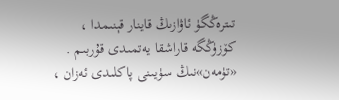تىترەڭگۈ ئاۋازىڭ قاينار قېنىمدا ،
كۆزۈڭگە قاراشقا يەتمىدى قۇربىم .
«تۈمەن»نىڭ سۈيىنى پاكلىدى ئەزان ،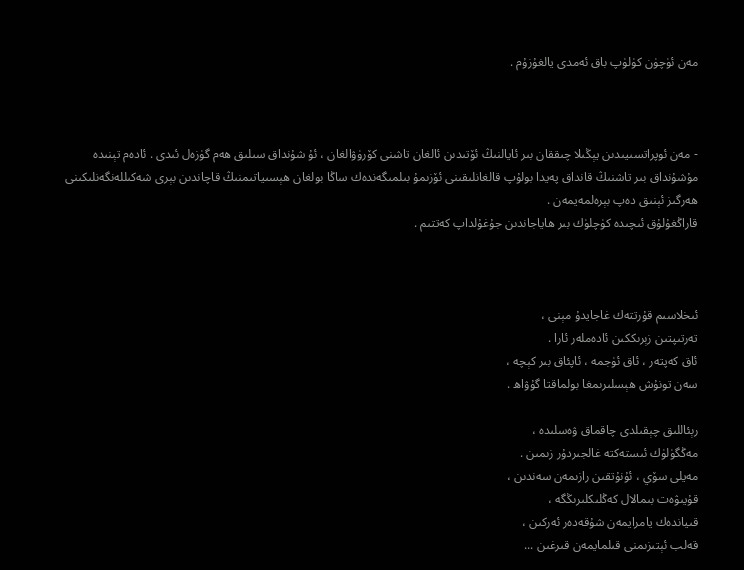مەن ئۈچۈن كۈلۈپ باق ئەمدى يالغۇزۇم .



- مەن ئوپراتسىيىدىن يېڭىلا چىققان بىر ئايالنىڭ ئۆتىدىن ئالغان تاشنى كۆرۈۋالغان ، ئۇ شۇنداق سىلىق ھەم گۈزەل ئىدى . ئادەم تېنىدە مۇشۇنداق بىر تاشنىڭ قانداق پەيدا بولۇپ قالغانلىقىنى ئۆزىمۇ بىلمىگەندەك ساڭا بولغان ھېسىياتىمنىڭ قاچاندىن بېرى شەكىللەنگەنلىكىنى ھەرگىز ئېنىق دەپ بېرەلمەيمەن .
قاراڭغۇلۇق ئىچىدە كۈچلۈك بىر ھاياجاندىن جۇغۇلداپ كەتتىم .



ئىخلاسىم قۇرتتەك غاجايدۇ مېنى ،
تەرتىپتىن زېرىككىن ئادەملەر ئارا .
ئاق كەپتەر ، ئاق ئۈجمە ، ئاپئاق بىر كېچە ،
سەن تونۇش ھېسلىرىمغا بولماقتا گۇۋاھ .

رېئاللىق چېقىلدى چاقماق ۋەسلىدە ،
مەڭگۈلۈك ئىستەكتە غالجىردۇر زىمىن .
مەيلى سۆي ، ئۇنۇتقىن رازىمەن سەندىن ،
قۇيىۋەت بىمالال كەڭلىكلىرىڭگە ،
قىياندەك يامرايمەن شۇقەدەر ئەركىن ،
قەلب ئېتىزىمنى قىلمايمەن قىرغىن ...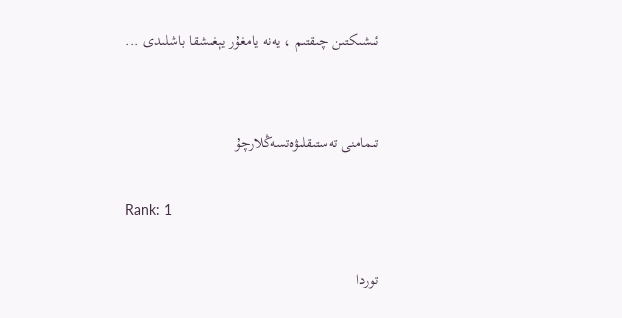ئىشىكتىن چىقتىم ، يەنە يامغۇر يېغىشقا باشلىدى ...


تىمامنى تەستىقلىۋەتسەڭلارچۇ

Rank: 1

توردا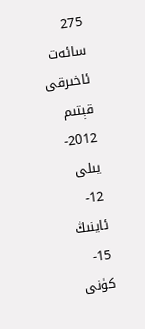275 سائەت
ئاخىرقى قېتىم
2012-يىلى 12-ئاينىڭ 15-كۈنى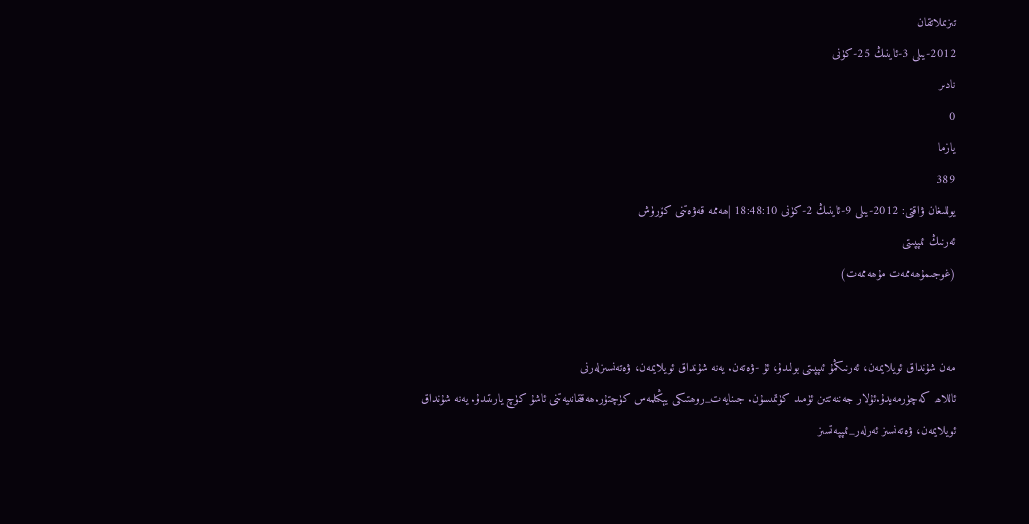تىزىملاتقان
2012-يىلى 3-ئاينىڭ 25-كۈنى
نادىر
0
يازما
389
يوللىغان ۋاقتى: 2012-يىلى 9-ئاينىڭ 2-كۈنى 18:48:10 |ھەممە قەۋەتنى كۆرۈش
ئەرنىڭ ئىپپىتى
(غوجىمۇھەممەت مۇھەممەت)


مەن شۇنداق ئويلايمەن، ئەرنىڭمۇ ئىپپىتى بولىدۇ، ئۇ -ۋەتەن. يەنە شۇنداق ئويلايمەن، ۋەتەنسىزلەرنى
ئاللاھ كەچۈرمەيدۇ.ئۇلار جەننەتتىن ئۈمىد كۈتمىسۇن. جىنايەت_روھتىكى يېڭىلمەس كۈچتۇر.ھەققانىيەتنى ئاشۇ كۈچ يارىتىدۇ. يەنە شۇنداق ئويلايمەن، ۋەتەنسىز ئەرلەر_ئىپپەتسىز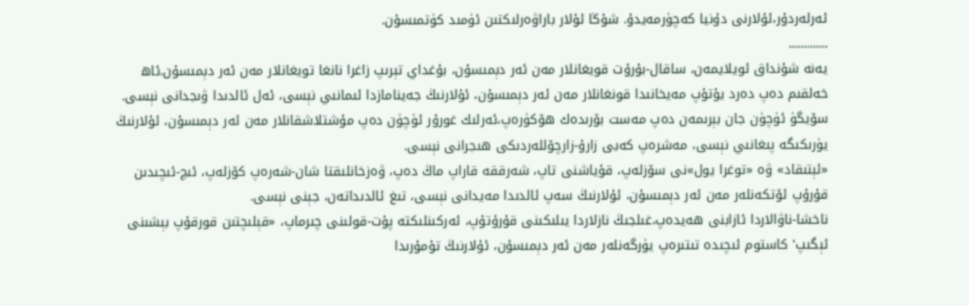ئەرلەردۇر،ئۇلارنى دۇنيا كەچۈرمەيدۇ. شۇڭا ئۇلار باراۋەرلىكتىن ئۈمىد كۈتمىسۇن.
.............
يەنە شۇنداق ئويلايمەن، ساقال-بۇرۇت قويغانلار مەن ئەر دېمىسۇن، بۇغداي تېرىپ زاغرا نانغا تويغانلار مەن ئەر دېمىسۇن.ئاھ خەلقىم دەپ دەرد يۇتۇپ مەيخانىدا قونغانلار مەن ئەر دېمىسۇن، ئۇلارنىڭ جەينامازدا ئىمانىي نېسى، ئەل ئالدىدا ۋىجدانى نېسى.
سۆيگۈ ئۈچۈن جان بېرىمەن دەپ مەست بۆرىدەك ھۆكۈرەپ،ئەرلىك غورۇر ئۈچۈن دەپ مۇشتلاشقانلار مەن ئەر دېمىسۇن، ئۇلارنىڭ يۈرىكىگە پىغانىي نېسى، مەشرەپ كەبى زارۇ-زارچۆللەردىكى ھىجرانى نېسى.
«ئېتىقاد» ۋە «توغرا يول»نى سۆزلەپ، قۇياشنى تاپ، شەرققە قاراپ ماڭ دەپ، ۋەزخانلىقتا شان-شەرەپ كۆزلەپ، ئىچ-ئىچىدىن قۇرۇپ ئۆتكەنلەر مەن ئەر دېمىسۇن، ئۇلارنىڭ سەپ ئالدىدا مەيدانى نېسى، تىغ ئالدىداتەن، جېنى نېسى.
ناخشا-ناۋالاردا ئازابنى ھەيدەپ،غىلجىڭ نازلاردا يىلىكىنى قۇرۇتۇپ، ئەركىنلىكتە پۇت-قولىنى چىرماپ، «قېلىچتىن قورقۇپ بېشىنى ئېگىپ' كاستوم ئىچىدە تىتىرەپ يۈرگەنلەر مەن ئەر دېمىسۇن، ئۇلارنىڭ تۇمۇرىدا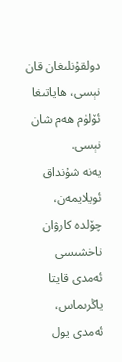دولقۇنلىغان قان نېسى، ھاياتىغا ئۆلۈم ھەم شان نېسى.
يەنە شۇنداق ئويلايمەن، چۆلدە كارۋان ناخشىسى ئەمدى قايتا ياڭرىماس، ئەمدى يول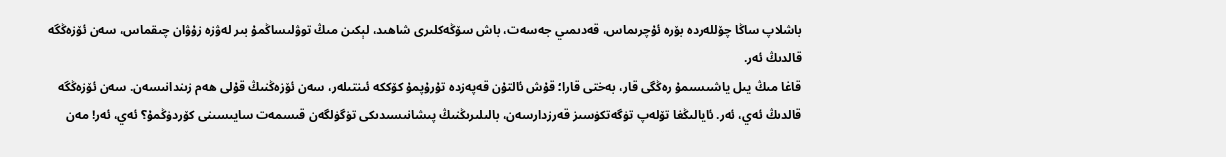باشلاپ ساڭا چۆللەردە بۆرە ئۇچرىماس، قەدىمىي جەسەت، باش سۆڭەكلىرى شاھىد، لېكىن مىڭ توۋلىساڭمۇ بىر لەۋزە زۇۋان چىقماس، سەن ئۆزەڭگە قالدىڭ ئەر.
قاغا مىڭ يىل ياشىسىمۇ رەڭگى قار، بەختى قارا؛ قۇش ئالتۇن قەپەزدە تۇرۇپمۇ كۆككە ئىنتىلەر، سەن ئۆزەڭنىڭ قۇلى ھەم زىندانىسەن. سەن ئۆزەڭگە قالدىڭ ئەي، ئەر. ئايالىڭغا تۆلەپ تۈگەتكۈسىز قەرزدارسەن، بالىلىرىڭنىڭ پىشانىسىدىكى تۈگۈلگەن قىسمەت سايىسىنى كۆردۈڭمۇ؟ ئەي، ئەر! مەن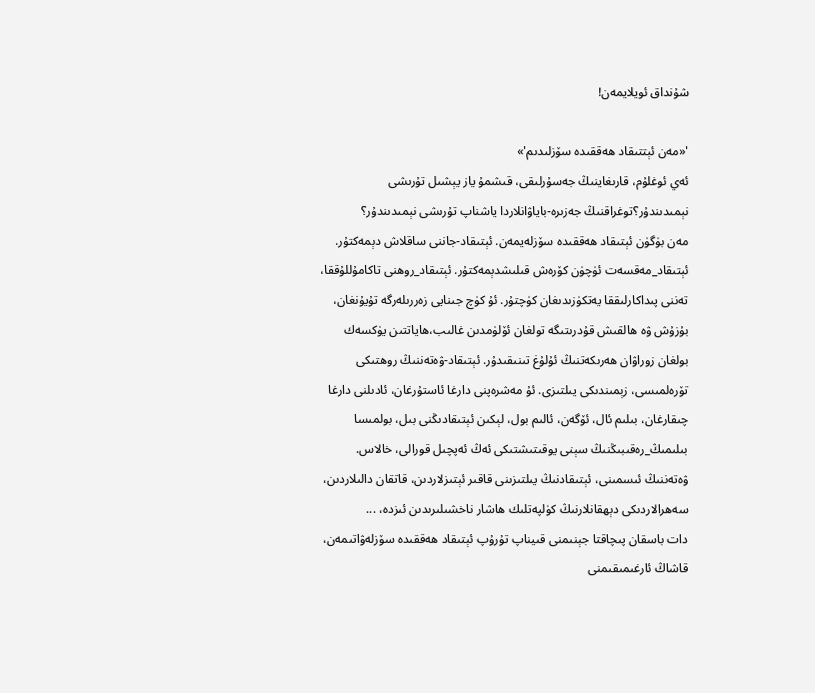شۇنداق ئويلايمەن!

'«مەن ئېتتىقاد ھەققىدە سۆزلىدىم'»
ئەي ئوغلۇم، قارىغاينىڭ جەسۇرلىقى، قىشمۇ ياز يېشىل تۇرىشى نېمىدىندۇر؟توغراقنىڭ جەزىرە-باياۋانلاردا ياشناپ تۇرىشى نېمىدىندۇر؟
مەن بۈگۈن ئېتىقاد ھەققىدە سۆزلەيمەن. ئېتىقاد-جاننى ساقلاش دېمەكتۇر. ئېتىقاد_مەقسەت ئۈچۈن كۆرەش قىلىشدېمەكتۇر. ئېتىقاد_روھنى تاكامۇللۇققا، تەننى پىداكارلىققا يەتكۈزىدىغان كۈچتۇر. ئۇ كۈچ جىنايى زەررىلەرگە تۇيۇنغان، بۇزۇش ۋە ھالقىش قۇدرىتىگە تولغان ئۆلۈمدىن غالىب،ھاياتتىن يۈكسەك بولغان زوراۋان ھەرىكەتنىڭ ئۇلۇغ تىنىقىدۇر. ئېتىقاد-ۋەتەننىڭ روھتىكى تۆرەلمىسى، زېمىندىكى يىلتىزى. ئۇ مەشرەپنى دارغا ئاستۇرغان، ئادىلنى دارغا چىقارغان، بىلىم ئال، ئۆگەن، ئالىم بول، لېكىن ئېتىقادىڭنى بىل، بولمىسا بىلىمىڭ_رەقىبىڭنىڭ سېنى يوقىتىشتىكى ئەڭ ئەپچىل قورالى، خالاس. ۋەتەننىڭ ئىسمىنى، ئېتىقادنىڭ يىلتىزىنى قاقىر ئېتىزلاردىن، قاتقان دالىلاردىن، سەھرالاردىكى دېھقانلارنىڭ كۈلپەتلىك ھاشار ناخشىلىرىدىن ئىزدە، ...
دات باسقان پىچاقتا جېنىمنى قىيناپ تۇرۇپ ئېتىقاد ھەققىدە سۆزلەۋاتىمەن، قاشاڭ ئارغىمىقىمنى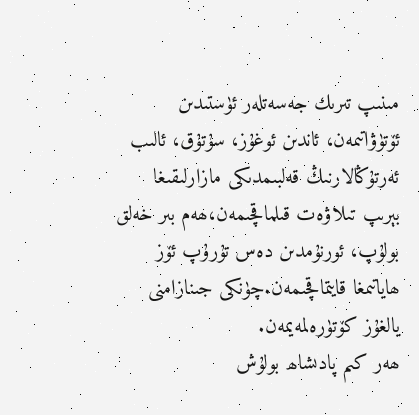مىنىپ تىرىك جەسەتلەر ئۈستىدىن ئۆتۈۋاتىمەن، ئاندىن ئوغۇز، سۇتۇق، ئالىب ئەرتۇڭالارنىڭ قەلبىمدىكى مازارلىقىغا بېرىپ تىلاۋەت قىلماقچىمەن،ھەم بىر خەلق بولۇپ، ئورنۇمدىن دەس تۇرۇپ ئۆز ھاياتىمغا قايتماقچىمەن.چۈنكى جىنازامنى يالغۇز كۆتۈرەلمەيمەن.
ھەر كىم پادىشاھ بولۇش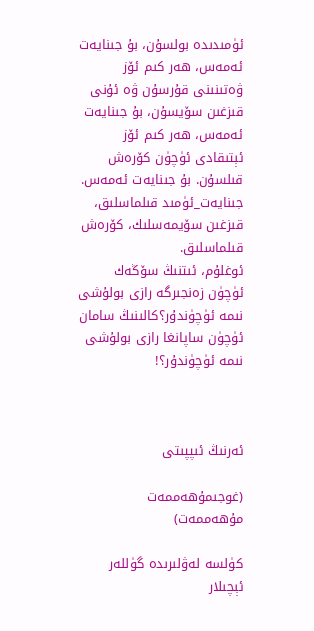ئۈمىدىدە بولسۇن، بۇ جىنايەت ئەمەس، ھەر كىم ئۆز ۋەتىنىنى قۇرسۇن ۋە ئۇنى قىزغىن سۆيسۇن، بۇ جىنايەت ئەمەس، ھەر كىم ئۆز ئېتىقادى ئۈچۈن كۆرەش قىلسۇن. بۇ جىنايەت ئەمەس. جىنايەت_ئۈمىد قىلماسلىق، قىزغىن سۆيمەسلىك، كۆرەش قىلماسلىق.
ئوغلۇم، ئىتنىڭ سۆڭەك ئۈچۈن زەنجىرگە رازى بولۇشى نىمە ئۈچۈندۇر؟كالىنىڭ سامان ئۈچۈن ساپانغا رازى بولۇشى نىمە ئۈچۈندۇر؟!



ئەرنىڭ ئىپپىتى

(غوجىمۇھەممەت مۇھەممەت)

كۈلسە لەۋلىرىدە گۈللەر ئېچىلار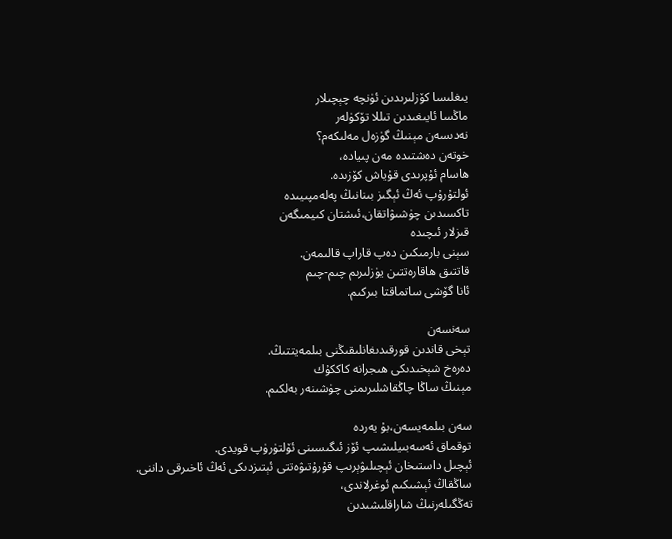يىغلىسا كۆزلىرىدىن ئۈنچە چېچىلار
ماڭسا ئايىغىدىن تىللا تۆكۈلەر
نەدىسەن مېنىڭ گۈزەل مەلىكەم؟
خوتەن دەشتىدە مەن پىيادە،
ھاسام ئۇپرىدى قۇياش كۆزىدە.
ئولتۇرۇپ ئەڭ ئېگىز بىنانىڭ پەلەمپىيىدە
تاكسىدىن چۈشىۋاتقان،ئىشتان كىيمىگەن
قىزلار ئىچىدە
سېنى بارمىكىن دەپ قاراپ قالىمەن.
قاتتىق ھاقارەتتىن يۈزلىرىم چىم-چىم
ئانا گۆشى ساتماقتا بىركىم.

سەنسەن
تېخى قاندىن قورقىدىغانلىقىڭنى بىلمەيتتىڭ.
دەرەخ شېخىدىكى ھىجرانە كاككۇك
مېنىڭ ساڭا چاڭقاشلىرىمنى چۈشىنەر بەلكىم.

سەن بىلمەيسەن،بۇ يەردە
توقماق ئەسەبىيلىشىپ ئۆز ئىگىسىنى ئۆلتۈرۈپ قويدى.
ئېچىل داستىخان ئېچىلىۋېرىپ قۇرۇتىۋەتتى ئېتىزدىكى ئەڭ ئاخىرقى داننى.
ساڭقاڭ ئېشىكىم ئوغرلاندى،
تەڭگىلەرنىڭ شاراقلىشىدىن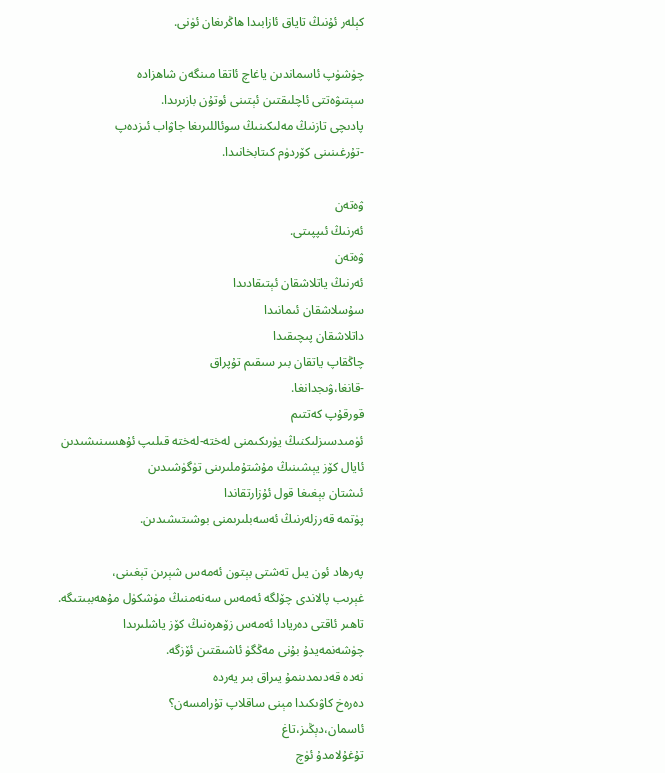كېلەر ئۇنىڭ تاياق ئازابىدا ھاڭرىغان ئۈنى.

چۈشۈپ ئاسماندىن ياغاچ ئاتقا مىنگەن شاھزادە
سېتىۋەتتى ئاچلىقتىن ئېتىنى ئوتۇن بازىرىدا.
پادىچى تازنىڭ مەلىكىنىڭ سوئاللىرىغا جاۋاب ئىزدەپ
-تۇرغىنىنى كۆردۈم كىتابخانىدا.

ۋەتەن
ئەرنىڭ ئىپپىتى.
ۋەتەن
ئەرنىڭ ياتلاشقان ئېتىقادىدا
سۇسلاشقان ئىمانىدا
داتلاشقان پىچىقىدا
چاڭقاپ ياتقان بىر سىقىم تۇپراق
-قانغا،ۋىجدانغا.
قورقۇپ كەتتىم
ئۈمىدسىزلىكنىڭ يۈرىكىمنى لەختە-لەختە قىلىپ ئۇھسىنىشىدىن
ئايال كۆز يېشىنىڭ مۇشتۇملىرىنى تۈگۈشىدىن
ئىشتان بېغىغا قول ئۇزارتقاندا
پۈتمە قەرزلەرنىڭ ئەسەبلىرىمنى بوشىتىشىدىن.

پەرھاد ئون يىل تەشتى بېتون ئەمەس شېرىن تېغىنى،
غېرىب پالاندى چۆلگە ئەمەس سەنەمنىڭ مۈشكۈل مۇھەببىتىگە.
تاھىر ئاقتى دەريادا ئەمەس زۆھرەنىڭ كۆز ياشلىرىدا
چۈشەنمەيدۇ بۇنى مەڭگۈ ئاشىقتىن ئۆزگە.
نەدە قەدىمدىنمۇ يىراق بىر يەردە
دەرەخ كاۋىكىدا مېنى ساقلاپ تۇرامسەن؟
ئاسمان،دېڭىز،تاغ
تۇغۇلامدۇ ئۈچ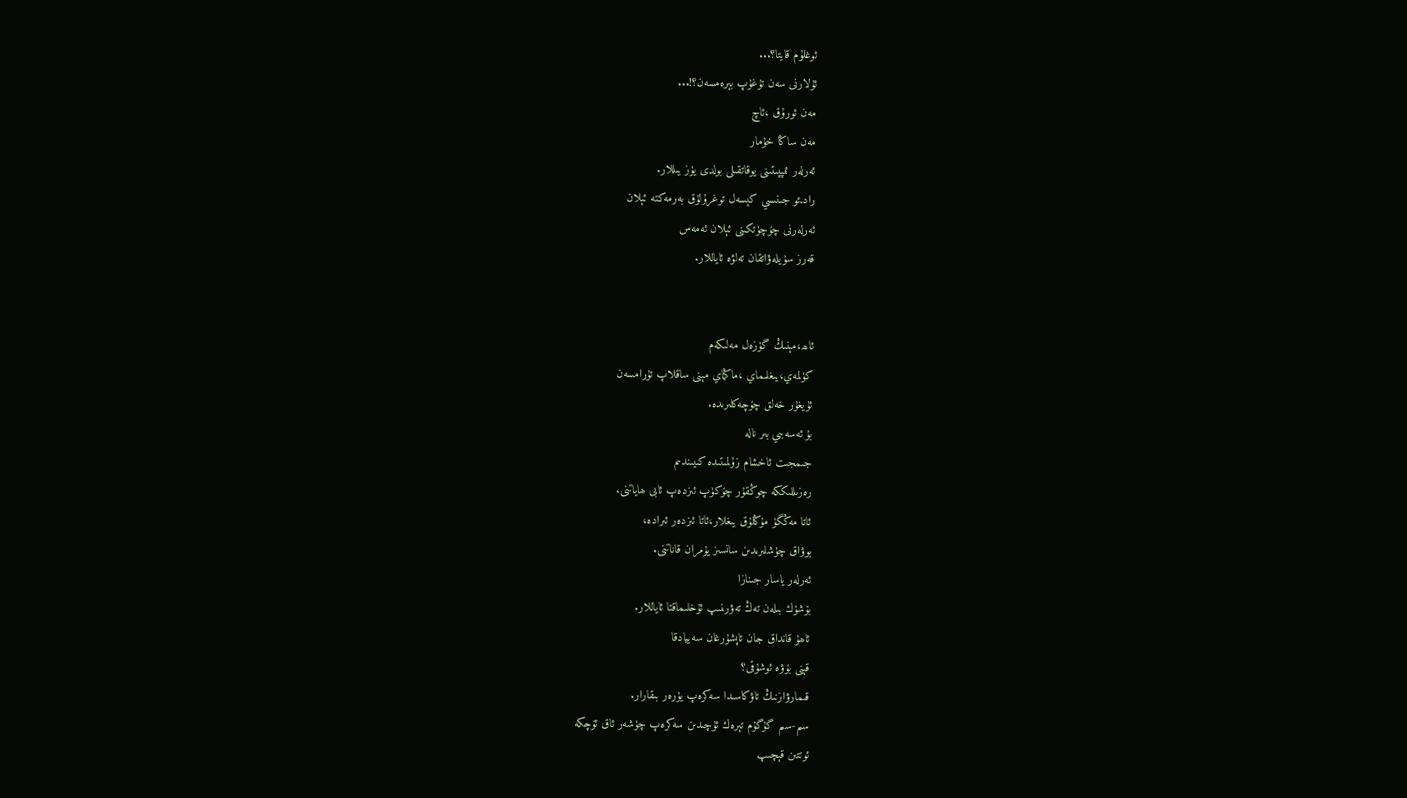ئوغلۇم قايتا؟...
ئۇلارنى سەن تۇغۇپ بېرەمسەن؟!...
مەن ئورۇق ،ئاچ
مەن ساڭا خۇمار
ئەرلەر ئىپپىتىنى يوقاتقىلى بولدى يۈز يىللار.
رادىئو جىنسىي كېسەل توغرۇلۇق بەرمەكتە ئېلان
ئەرلەرنى چۆچۈتكىنى ئېلان ئەمەس
قەرز سۈيلەۋاتقان تەلۋە ئاياللار.


ئاھ،مېنىڭ گۈزەل مەلىكەم
كۈلمەي،يىغلىماي ،ماڭماي مېنى ساقلاپ تۇرامسەن
ئۇيغۇر خەلق چۆچەكلىرىدە.
بۇ ئەسەبىي بىر نالە
جىمجىت ئاخشام زۇلمىتىدە كىيىندىم
رەزىللىككە چوڭقۇر چۆكۈپ ئىزدەپ ئابى ھاياتنى.
ئاتا مەڭگۈ مۇڭلۇق يىغلار،ئاتا ئىزدەر ئىرادە،
بوۋاق چۈشلىرىدىن سانسىز يۇمران قاناتنى.
ئەرلەر ياسار جىنازا
بۆشۈك بىلەن تەڭ تەۋرىنىپ ئۇخلىماقتا ئاياللار.
ئاھۇ قانداق جان تاپشۇرغان سەييادقا
قېنى بۆۋە ئوشۇقى؟
قىمارۋازنىڭ تاۋكاسىدا سەكرەپ يۈرەر بىقارار.
سىم-سىم گۇگۇم تېرەك ئۇچىدىن سەكرەپ چۈشەر ئاق ئۆچكە
ئوتتىن قېچىپ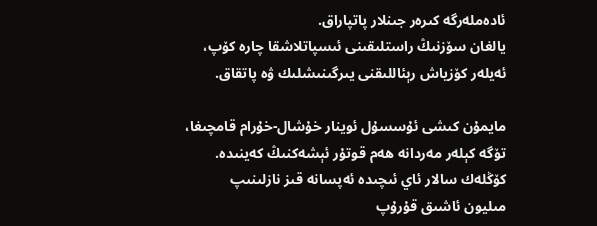ئادەملەرگە كىرەر جىنلار پاتپاراق.
يالغان سۆزنىڭ راستلىقىنى ئىسپاتلاشقا چارە كۆپ،
ئەيلەر كۆزياش رېئاللىقنى يىرگىنىشلىك ۋە پاتقاق.

مايمۇن كىشى ئۇسسۇل ئوينار خۇشال-خۇرام قامچىغا،
تۆگە كېلەر مەردانە ھەم قوتۇر ئېشەكنىڭ كەينىدە.
كۆڭلەك سالار ئاي ئىچىدە ئەپسانە قىز نازلىنىپ
مىليون ئاشىق قۇرۇپ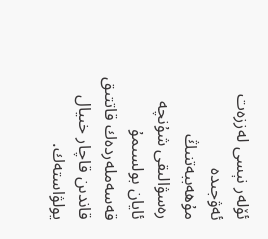ئۆلەر نېسى لەززەت ئەۋجىدە
مۇھەببەتنىڭ رەسۋالىقى شۇنچە ئايان بولسىمۇ
قەسەملەردەك قاتتىق قاندىن قاچار خىيال يولۋاستەك.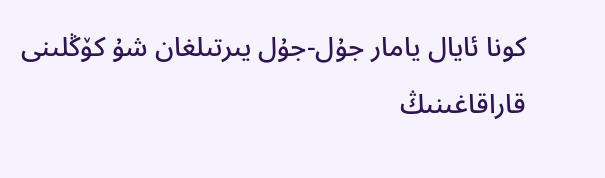كونا ئايال يامار جۇل-جۇل يىرتىلغان شۇ كۆڭلىنى
قاراقاغىنىڭ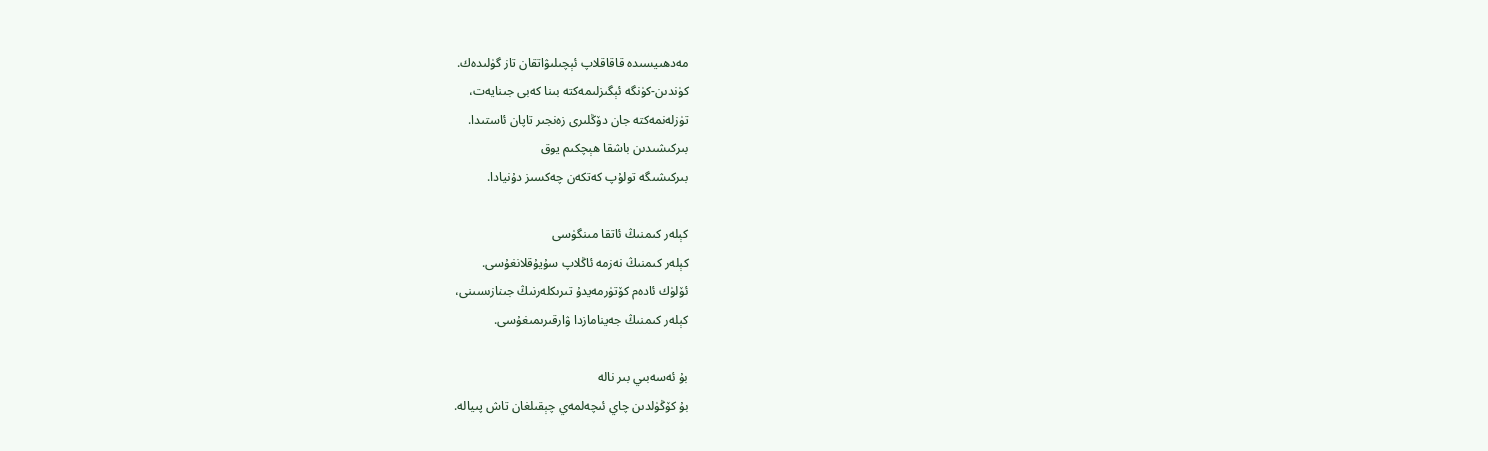مەدھىيسىدە قاقاقلاپ ئېچىلىۋاتقان تاز گۈلىدەك.
كۈندىن-كۈنگە ئېگىزلىمەكتە بىنا كەبى جىنايەت،
تۈزلەنمەكتە جان دۆڭلىرى زەنجىر تاپان ئاستىدا.
بىركىشىدىن باشقا ھېچكىم يوق
بىركىشىگە تولۇپ كەتكەن چەكسىز دۇنيادا.

كېلەر كىمنىڭ ئاتقا مىنگۈسى
كېلەر كىمنىڭ نەزمە ئاڭلاپ سۇيۇقلانغۇسى.
ئۆلۈك ئادەم كۆتۈرمەيدۇ تىرىكلەرنىڭ جىنازىسىنى،
كېلەر كىمنىڭ جەينامازدا ۋارقىرىمىغۇسى.

بۇ ئەسەبىي بىر نالە
بۇ كۆڭۈلدىن چاي ئىچەلمەي چېقىلغان تاش پىيالە.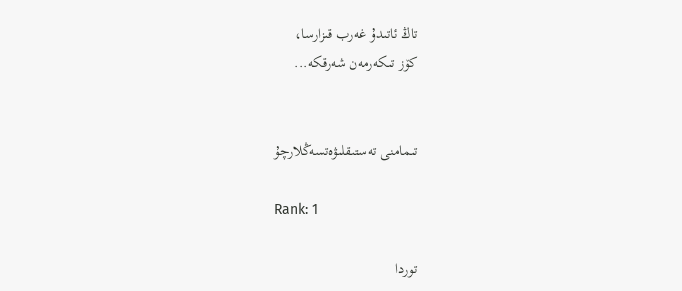تاڭ ئاتىدۇ غەرب قىزارسا،
كۆز تىكەرمەن شەرقكە...


تىمامنى تەستىقلىۋەتسەڭلارچۇ

Rank: 1

توردا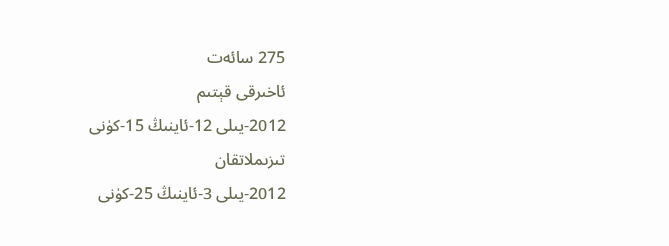275 سائەت
ئاخىرقى قېتىم
2012-يىلى 12-ئاينىڭ 15-كۈنى
تىزىملاتقان
2012-يىلى 3-ئاينىڭ 25-كۈنى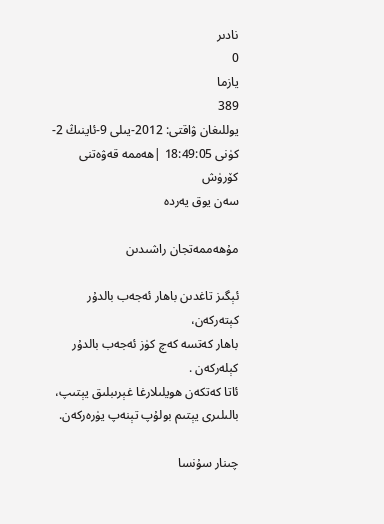نادىر
0
يازما
389
يوللىغان ۋاقتى: 2012-يىلى 9-ئاينىڭ 2-كۈنى 18:49:05 |ھەممە قەۋەتنى كۆرۈش
سەن يوق يەردە

مۇھەممەتجان راشىدىن

ئېگىز تاغدىن باھار ئەجەب بالدۇر كېتەركەن،
باھار كەتسە كەچ كۈز ئەجەب بالدۇر كېلەركەن .
ئاتا كەتكەن ھويلىلارغا غېرىبلىق يېتىپ،
بالىلىرى يېتىم بولۇپ تېنەپ يۈرەركەن.

چىنار سۇنسا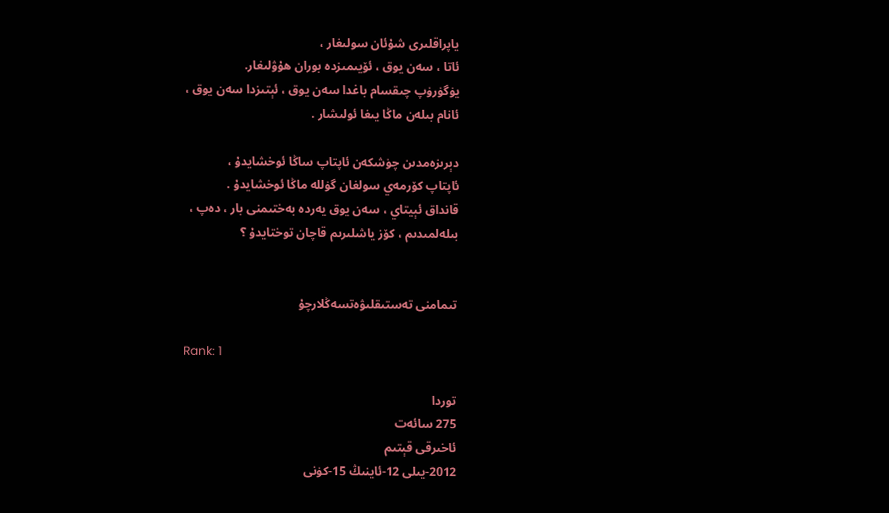ياپراقلىرى شۇئان سولىغار ،
ئاتا ، سەن يوق ، ئۆيىمىزدە بوران ھۇۋلىغار.
يۈگۈرۈپ چىقسام باغدا سەن يوق ، ئېتىزدا سەن يوق ،
ئانام بىلەن ماڭا يىغا ئولىشار .

دېرىزەمدىن چۈشكەن ئاپتاپ ساڭا ئوخشايدۇ ،
ئاپتاپ كۆرمەي سولغان گۈللە ماڭا ئوخشايدۇ .
قانداق ئېيتاي ، سەن يوق يەردە بەختىمنى بار ، دەپ ،
بىلەلمىدىم ، كۆز ياشلىرىم قاچان توختايدۇ ؟


تىمامنى تەستىقلىۋەتسەڭلارچۇ

Rank: 1

توردا
275 سائەت
ئاخىرقى قېتىم
2012-يىلى 12-ئاينىڭ 15-كۈنى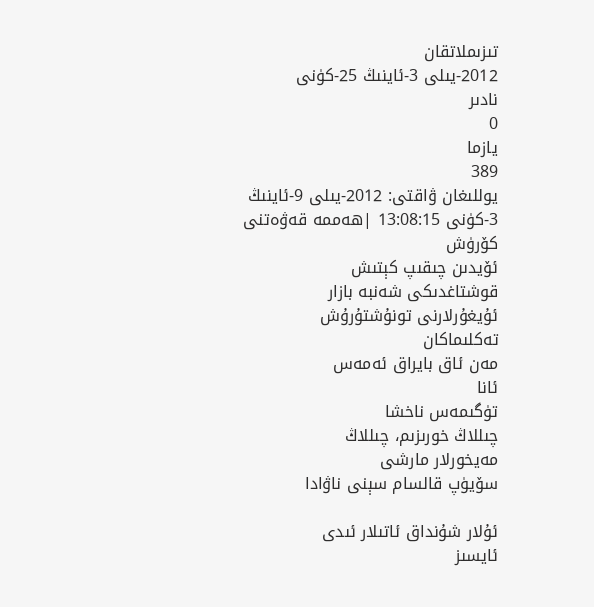تىزىملاتقان
2012-يىلى 3-ئاينىڭ 25-كۈنى
نادىر
0
يازما
389
يوللىغان ۋاقتى: 2012-يىلى 9-ئاينىڭ 3-كۈنى 13:08:15 |ھەممە قەۋەتنى كۆرۈش
ئۆيدىن چىقىپ كېتىش
قوشتاغدىكى شەنبە بازار
ئۇيغۇرلارنى تونۇشتۇرۇش
تەكلىماكان
مەن ئاق بايراق ئەمەس
ئانا
تۈگىمەس ناخشا
چىللاڭ خورىزىم، چىللاڭ
مەيخورلار مارشى
سۆيۈپ قالسام سېنى ناۋادا

ئۇلار شۇنداق ئاتىلار ئىدى
ئايسىز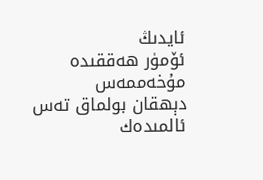ئايدىڭ
ئۆمۈر ھەققىدە مۇخەممەس
دېھقان بولماق تەس
ئالمىدەك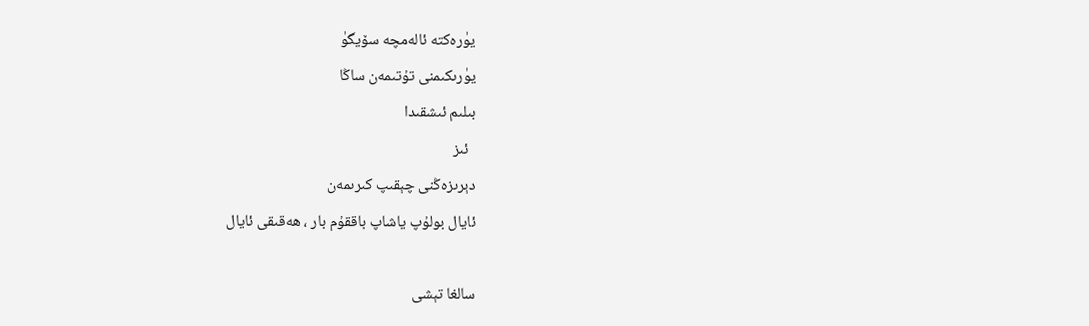يۈرەكتە ئالەمچە سۆيگۈ
يۈرىكىمنى تۇتىمەن ساڭا
بىلىم ئىشقىدا
  ئىز
دېرىزەڭنى چېقىپ كىرىمەن
ئايال بولۇپ ياشاپ باققۇم بار ، ھەقىقى ئايال

سالغا تېشى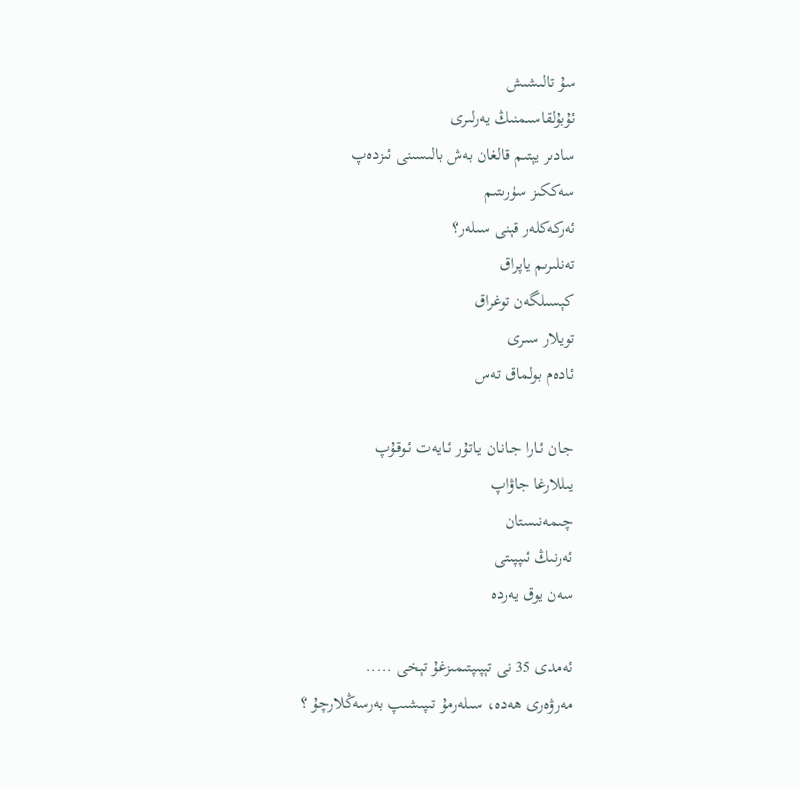سۇ تالىشىش
ئۇبۇلقاسىمنىڭ يەرلىرى
سادىر يېتىم قالغان بەش بالىسىنى ئىزدەپ
سەككىز سۈرىتىم
ئەركەكلەر قېنى سىلەر؟
تەنلىرىم ياپراق
كېسىلگەن توغراق
تويلار سىرى
ئادەم بولماق تەس

جـان ئـارا جـانـان يـاتۇر ئـايەت ئـوقـۇپ
يىللارغا جاۋاپ
چىمەنىستان
ئەرنىڭ ئىپپىتى
سەن يوق يەردە

ئەمدى 35 نى تېپىپتىمىزغۇ تېخى .....
مەرۋەرى ھەدە، سىلەرمۇ تىپىشىپ بەرسەڭلارچۇ ؟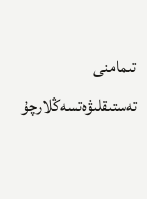تىمامنى تەستىقلىۋەتسەڭلارچۇ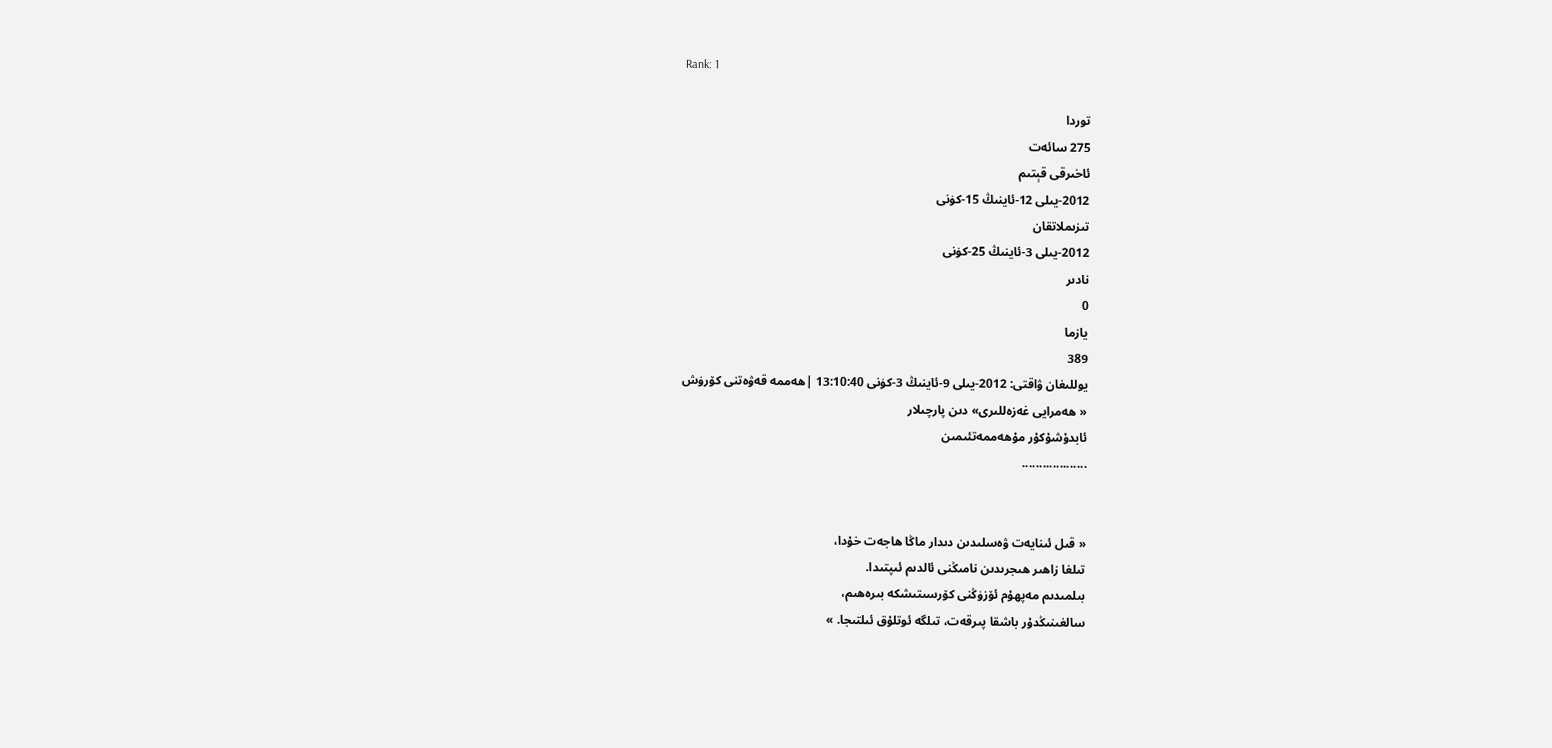Rank: 1

توردا
275 سائەت
ئاخىرقى قېتىم
2012-يىلى 12-ئاينىڭ 15-كۈنى
تىزىملاتقان
2012-يىلى 3-ئاينىڭ 25-كۈنى
نادىر
0
يازما
389
يوللىغان ۋاقتى: 2012-يىلى 9-ئاينىڭ 3-كۈنى 13:10:40 |ھەممە قەۋەتنى كۆرۈش
« هەمرايى غەزەللىرى» دىن پارچىلار
ئابدۇشۇكۇر مۇهەممەتئىمىن
...................


« قىل ئىنايەت ۋەسلىدىن دىدار ماڭا ھاجەت خۇدا،
تىلغا زاھىر ھىجرىدىن نامىڭنى ئالدىم ئىپتىدا.
بىلمىدىم مەپھۇم ئۆزۈڭنى كۆرسىتىشكە بىرەھىم،
سالغىنىڭدۇر باشقا پىرقەت، تىلگە ئوتلۇق ئىلتىجا. »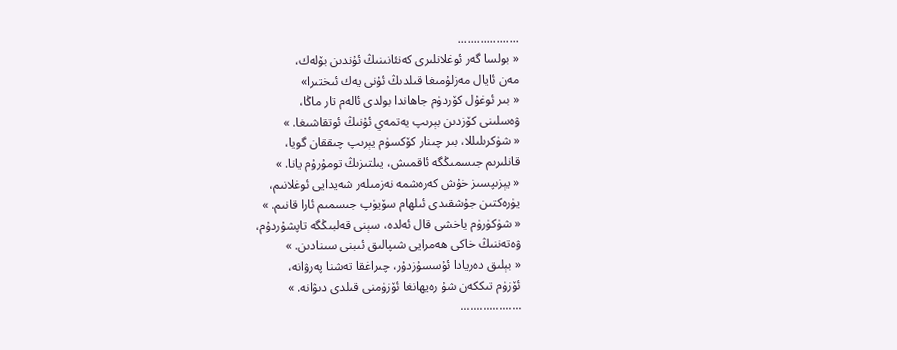...................
« بولسا گەر ئوغلانلىرى كەنئانىنىڭ ئۇندىن بۆلەك،
مەن ئايال مەزلۇمىغا قىلدىڭ ئۇنى يەك ئىختىرا»
« بىر ئوغۇل كۆردۈم جاھاندا بولدى ئالەم تار ماڭا،
ۋەسلىنى كۆزدىن بېرىپ يەتمەي ئۇنىڭ ئوتقاشىغا. »
« شۈكرىلىللا، بىر چىنار كۆكسۈم يېرىپ چىققان گويا،
قانلىرىم جىسمىڭگە ئاقمىش، يىلتىزىڭ تومۇرۇم يانا. »
« يېزىپسىز خۇش كەرەشمە نەزمىلەر شەيدايى ئوغلانىم،
يۈرەكتىن جۇشقىدى ئىلھام سۆيۈپ جىسمىم ئارا قانىم. »
« شۈكۈرۈم ياخشى قال ئەلدە، سېنى قەلبىڭگە تاپشۇردۇم،
ۋەتەننىڭ خاكى ھەمرايى شىپالىق ئىبنى سىنادىن. »
« بېلىق دەريادا ئۇسسۇزدۇر، چىراغقا تەشنا پەرۋانە،
ئۆزۈم تىككەن شۇ رەيھانغا ئۆزۈمنى قىلدى دىۋانە. »
...................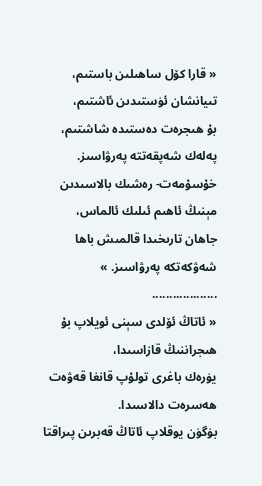« قارا كۆل ساھىلىن باستىم، تىيانشان ئۈستىدىن ئاشتىم،
بۇ ھىجرەت دەستىدە شاشتىم، پەلەك شەپقەتتە پەرۋاسىز.
خۇسۇمەت- رەشىك بالاسىدىن مېنىڭ ئاھىم ئىلىك ئالماس،
جاھان تارىخىدا قالمىش باھا شەۋكەتكە پەرۋاسىز. »
...................
« ئاتاڭ ئۆلدى سېنى ئويلاپ بۇ ھىجراننىڭ قازاسىدا،
يۈرەك باغرى تولۇپ قانغا قەۋەت ھەسرەت دالاسىدا.
بۈگۈن يوقلاپ ئاتاڭ قەبرىن پىراقتا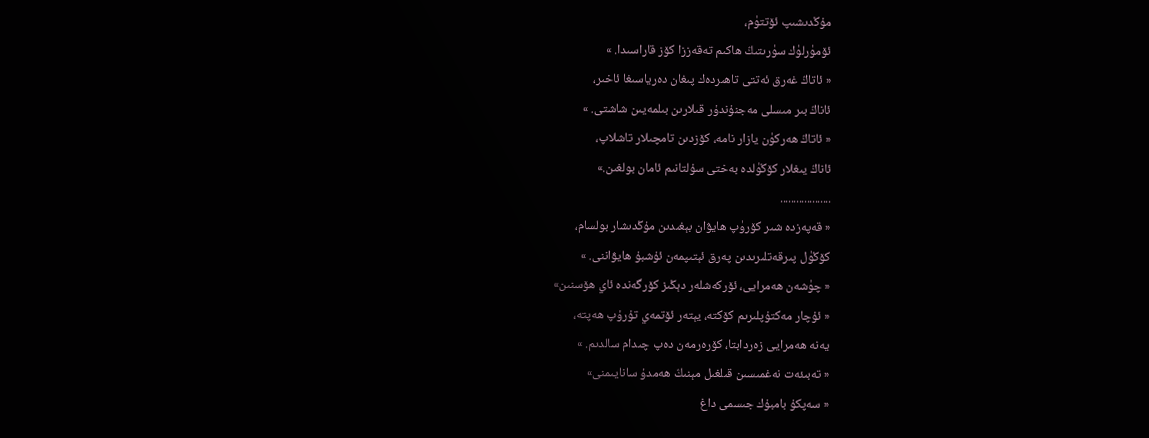مۇڭدىشىپ ئۆتتۈم،
ئۆمۈرلۈك سۈرىتىڭ ھاكىم تەقەززا كۆز قاراسىدا. »
« ئاتاڭ غەرق ئەتتى تاھىردەك پىغان دەرياسىغا ئاخىر،
ئاناڭ بىر مىسلى مەجنۇندۇر قىلارىن بىلمەيىن شاشتى. »
« ئاتاڭ ھەركۈن يازار نامە، كۆزدىن تامچىلار تاشلاپ،
ئاناڭ يىغلار كۆڭۈلدە بەختى سۇلتانىم ئامان بولغىن.»
...................
« قەپەزدە شىر كۆرۈپ ھايۋان بېغىدىن مۇڭدىشار بولسام،
كۆڭۈل پىرقەتلىرىدىن پەرق ئېتىپمەن ئۇشبۇ ھايۋاننى. »
« چۈشەن ھەمرايى، ئۆركەشلەر دېڭىز كۆرگەندە ئاي ھۆسنىن»
« ئۇچار مەكتۇپلىرىم كۆكتە، يېتەر ئۆتمەي تۇرۇپ ھەپتە،
يەنە ھەمرايى زەردابتا، كۆرەرمەن دەپ چىدام سالدىم. »
« تەبىئەت نەغمىسىن قىلغىل مېنىڭ ھەمدۇ سانايىمنى»
« سەپكۇ بامبۇك جىسمى داغ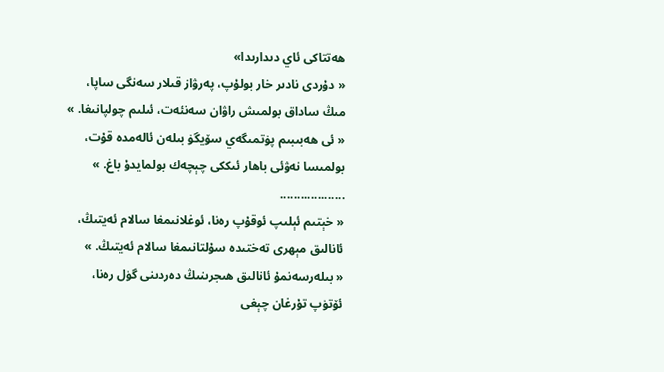ھەتتاكى ئاي دىدارىدا»
« دۇردى نادىر خار بولۇپ، پەرۋاز قىلار سەنگى ساپا،
مىڭ ساداق بولمىش راۋان سەنئەت، ئىلىم چولپانىغا. »
« ئى ھەبىبىم پۈتمىگەي سۆيگۈ بىلەن ئالەمدە قۇت،
بولمىسا نەۋئى باھار ئىككى چېچەك بولمايدۇ باغ. »
...................
« خېتىم ئېلىپ ئوقۇپ رەنا، ئوغلانىمغا سالام ئەيتىڭ،
ئانالىق مېھرى تەختىدە سۇلتانىمغا سالام ئەيتىڭ. »
« بىلەرسەنمۇ ئانالىق ھىجرىنىڭ دەردىنى گۈل رەنا،
ئۆتۈپ تۇرغان چېغى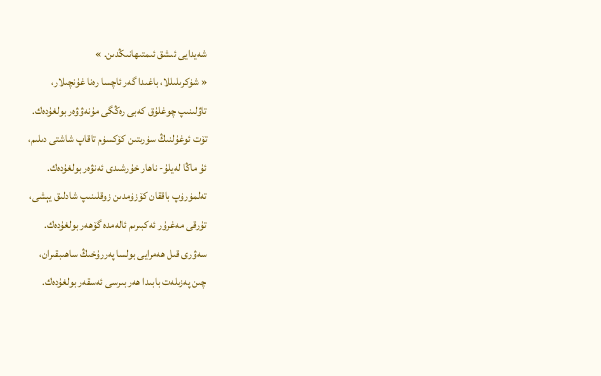شەيدايى ئىشق ئىمتىھانىڭدىن. »
« شۈكرىلىللا، باغىدا گەر ئاچسا رەنا غۇنچىلار،
تاۋلىنىپ چوغلۇق كەبى رەڭگى مۇنەۋۋەر بولغۇدەك.
تۆت ئوغۇلنىڭ سۈرىتىن كۆكسۈم تاقاپ شاشتى دىلىم،
ئۇ ماڭا لەيلۇ- ناھار خۇرشىدى ئەنۋەر بولغۇدەك.
تەلمۈرۈپ باققان كۆزۈمدىن زوقلىنىپ شادلىق يېشى،
تۇرقى مەغرۇر ئەكبىرىم ئالەمدە گۆھەر بولغۇدەك.
سەۋرى قىل ھەمرايى بولسا پەررۇخىڭ ساھىبقىران،
چىن پەزىلەت بابىدا ھەر بىرسى ئەسقەر بولغۇدەك.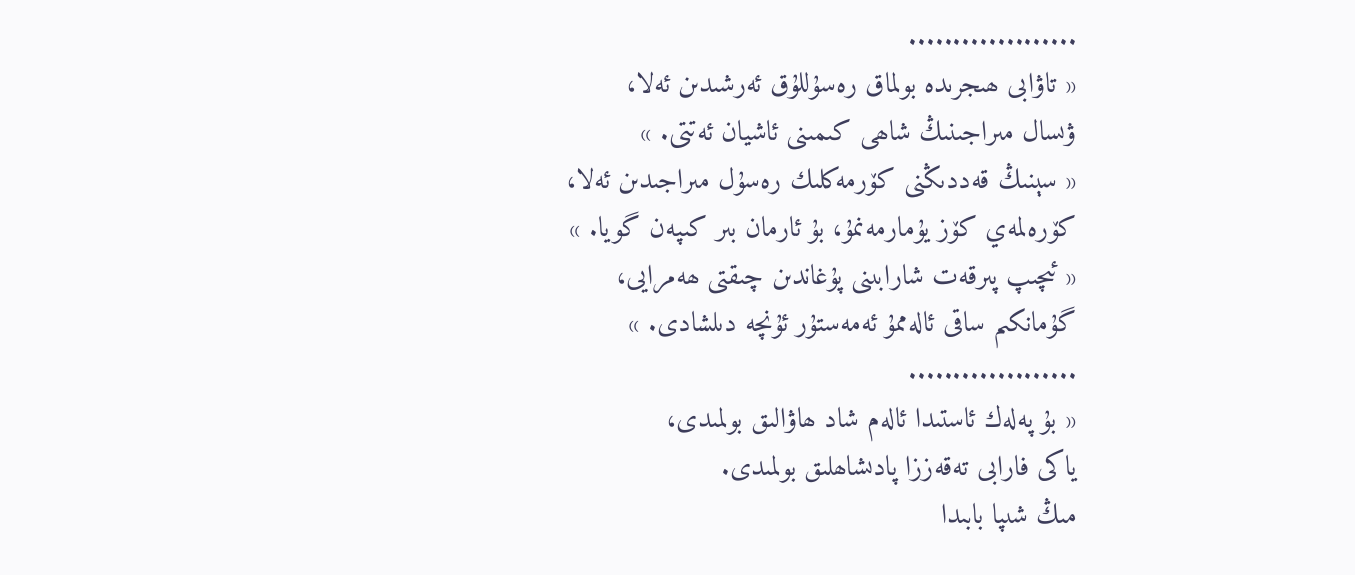...................
« تاۋابى ھىجرىدە بولماق رەسۇللۇق ئەرشىدىن ئەلا،
ۋىسال مىراجىنىڭ شاھى كىمىنى ئاشيان ئەتتى. »
« سېنىڭ قەددىڭنى كۆرمەكلىك رەسۇل مىراجىدىن ئەلا،
كۆرەلمەي كۆز يۇمارمەنمۇ، بۇ ئارمان بىر كىپەن گويا. »
« ئىچىپ پىرقەت شارابىنى پۇغاندىن چىقتى ھەمرايى،
گۇمانكىم ساقى ئالەممۇ ئەمەستۇر ئۇنچە دىلشادى. »
...................
« بۇ پەلەك ئاستىدا ئالەم شاد ھاۋالىق بولمىدى،
ياكى فارابى تەقەززا پادىشاھلىق بولمىدى.
مىڭ شىپا بابىدا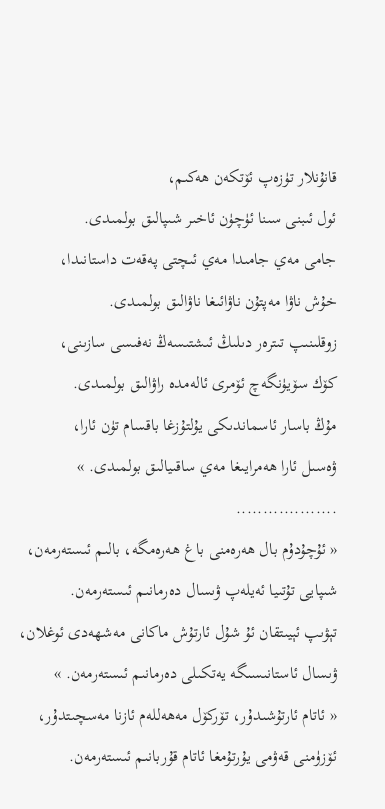قانۇنلار تۈزەپ ئۆتكەن ھەكىم،
ئول ئىبنى سىنا ئۈچۈن ئاخىر شىپالىق بولمىدى.
جامى مەي جامىدا مەي ئىچتى پەقەت داستانىدا،
خۇش ناۋا مەپتۇن ناۋائىغا ناۋالىق بولمىدى.
زوقلىنىپ تىترەر دىلىڭ ئىشتىسەڭ نەفىسى سازىنى،
كۆك سۆيۈنگەچ ئۆمرى ئالەمدە راۋالىق بولمىدى.
مۇڭ باسار ئاسماندىكى يۇلتۇزغا باقسام تۈن ئارا،
ۋەسىل ئارا ھەمرايىغا مەي ساقىيالىق بولمىدى. »
...................
« ئۇچۇدۇم بال ھەرەمنى باغ ھەرەمگە، بالىم ئىستەرمەن،
شىپايى تۇتىيا ئەيلەپ ۋىسال دەرمانىم ئىستەرمەن.
تېۋىپ ئېيىتقان ئۇ شۇل ئارتۇش ماكانى مەشھەدى ئوغلان،
ۋىسال ئاستانىسىگە يەتكىلى دەرمانىم ئىستەرمەن. »
« ئاتام ئارتۇشىدۇر، تۆركۆل مەھەللەم ئازنا مەسچىتدۇر،
ئۆزۈمنى قەۋمى يۇرتۇمغا ئاتام قۇربانىم ئىستەرمەن.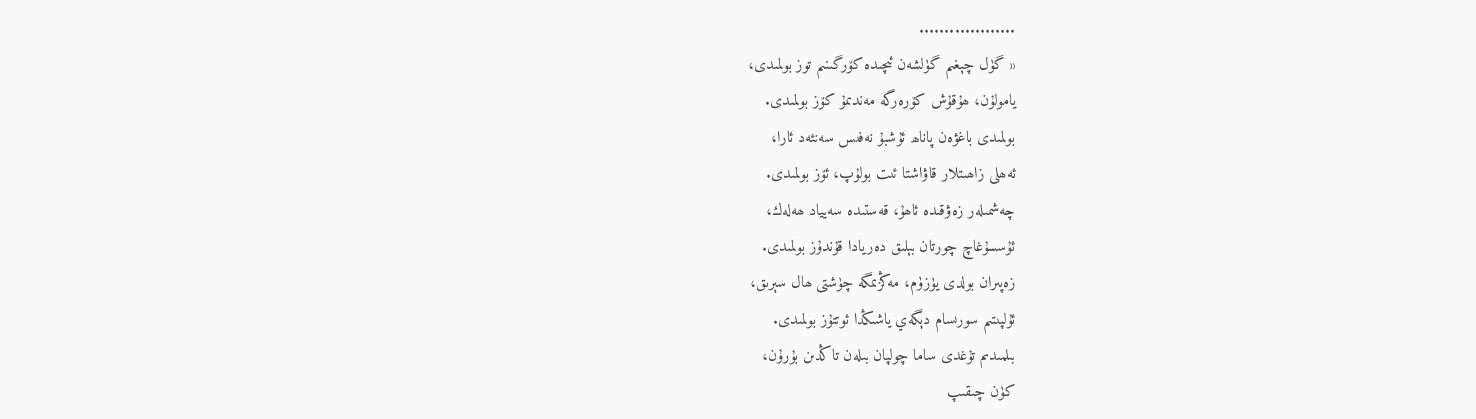...................
« گۈل چېغىم گۈلشەن ئىچىدە كۆرگىنىم توز بولمىدى،
يامولۇن، ھۇقۇش كۆرەرگە مەندىمۇ كۆز بولمىدى.
بولمىدى باغۋەن پاناھ ئۇشبۇ نەفىس سەنئەد ئارا،
ئەھلى زاھىتلار قاۋاشتا ئىت بولۇپ، ئۆز بولمىدى.
چەشمىلەر زەۋقىدە ئاھۇ، قەستىدە سەيياد ھەلەك،
ئۇسسۇغاچ چورتان بېلىق دەريادا قۇندۇز بولمىدى.
زەپىران بولدى يۈزۈم، مەڭزىمگە چۈشتى ھال سېرىق،
ئۇلپىتىم سورىسام دېگەي ياشىڭدا ئوتتۇز بولمىدى.
بىلمىدىم تۇغدى ساما چولپان بىلەن تاڭدىن بۇرۇن،
كۈن چىقىپ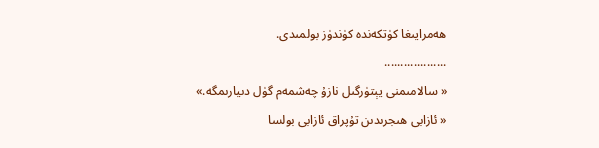ھەمرايىغا كۈتكەندە كۈندۈز بولمىدى.
...................
« سالامىمنى يېتۈرگىل نازۇ چەشمەم گۈل دىيارىمگە.»
« ئازابى ھىجرىدىن تۇپراق ئازابى بولسا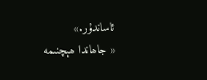ئاساندۇر.»
« جاھاندا ھېچنىمە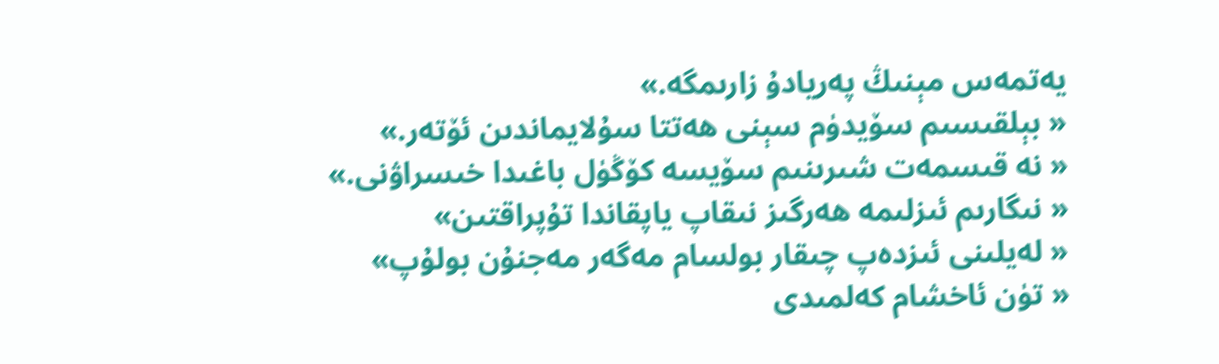يەتمەس مېنىڭ پەريادۇ زارىمگە.»
« بېلقىسىم سۆيدۈم سېنى ھەتتا سۇلايماندىن ئۆتەر.»
« نە قىسمەت شىرىنىم سۆيسە كۆڭۈل باغىدا خىسراۋنى.»
« نىگارىم ئىزلىمە ھەرگىز نىقاپ ياپقاندا تۇپراقتىن»
« لەيلىنى ئىزدەپ چىقار بولسام مەگەر مەجنۇن بولۇپ»
« تۈن ئاخشام كەلمىدى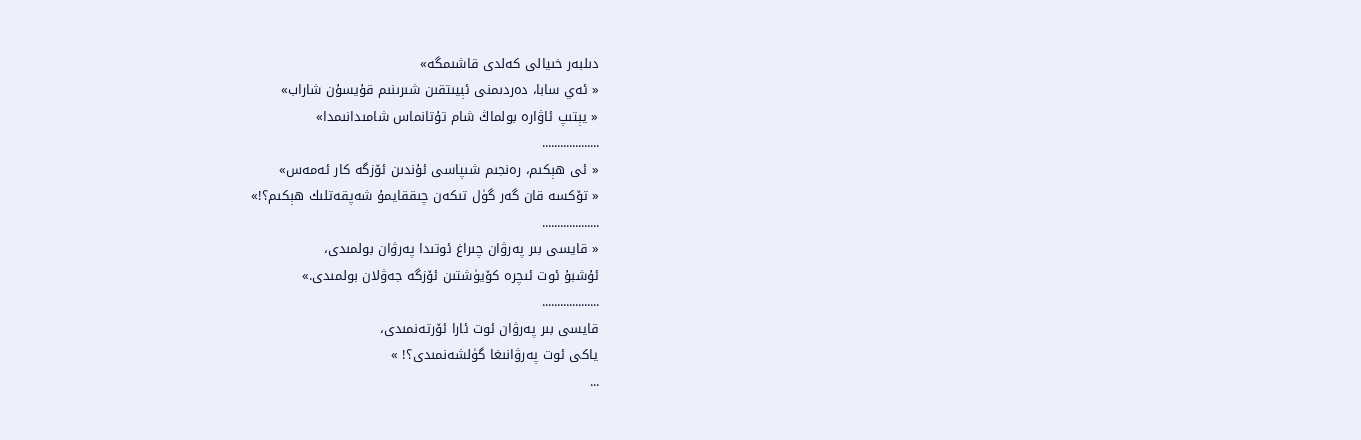دىلبەر خىيالى كەلدى قاشىمگە»
« ئەي سابا، دەردىمنى ئېيىتقىن شىرىنىم قۇيسۇن شاراب»
« يېتىپ ئاۋارە بولماڭ شام تۇتانماس شامىدانىمدا»
...................
« ئى ھېكىم، رەنجىم شىپاسى ئۇندىن ئۆزگە كار ئەمەس»
« تۆكسە قان گەر گۈل تىكەن چىققايمۇ شەپقەتلىك ھېكىم؟!»
...................
« قايسى بىر پەرۋان چىراغ ئوتىدا پەرۋان بولمىدى،
ئۇشبۇ ئوت ئىچرە كۆيۈشتىن ئۆزگە جەۋلان بولمىدى.»
...................
قايسى بىر پەرۋان ئوت ئارا ئۆرتەنمىدى،
ياكى ئوت پەرۋانىغا گۈلشەنمىدى؟! »
...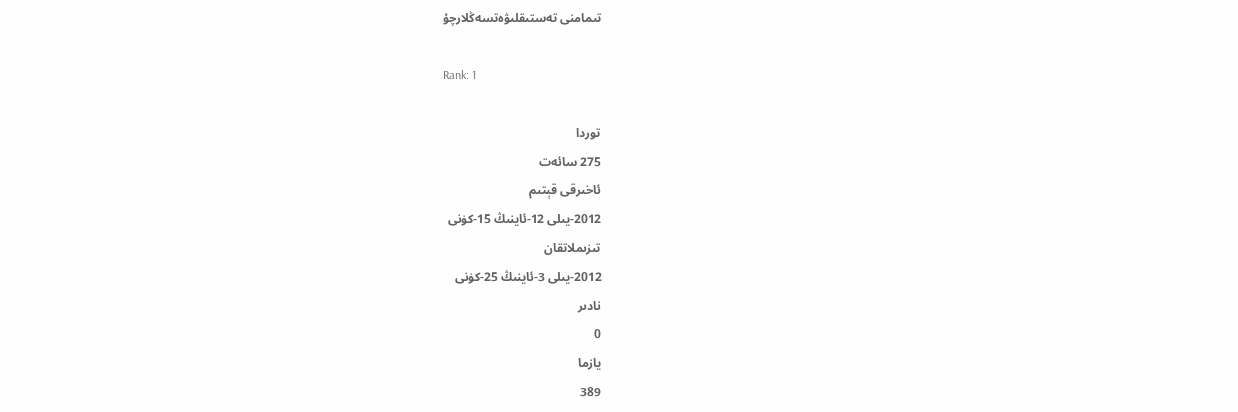تىمامنى تەستىقلىۋەتسەڭلارچۇ

Rank: 1

توردا
275 سائەت
ئاخىرقى قېتىم
2012-يىلى 12-ئاينىڭ 15-كۈنى
تىزىملاتقان
2012-يىلى 3-ئاينىڭ 25-كۈنى
نادىر
0
يازما
389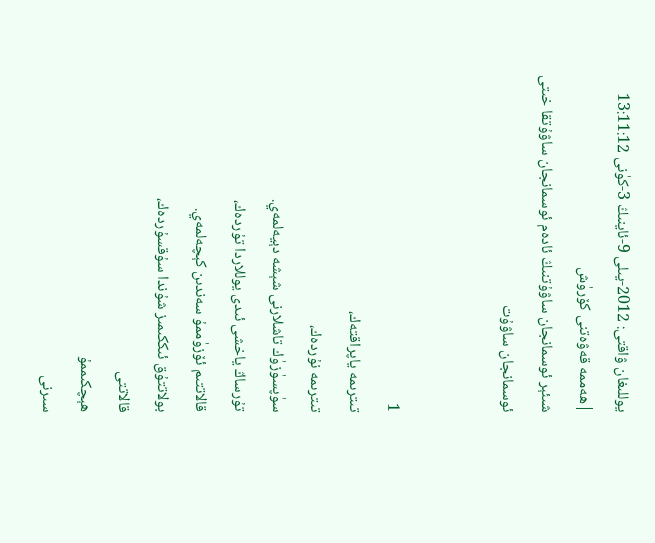يوللىغان ۋاقتى: 2012-يىلى 9-ئاينىڭ 3-كۈنى 13:11:12 |ھەممە قەۋەتنى كۆرۈش
شىئېر ئوسمانجان ساۋۇتنىڭ ئادەم ئوسمانجان ساۋۇتقا خىتى
ئوسمانجان ساۋۇت


1
تىترىمە ياپراقتەك،
تىترىمە نۇردەك،
سۈپسۈزۈك تاشلارنى شېشە دېيەلمەي.
تۇرساڭ ياخشى ئىدى يوللاردا تۇردەك،
قالاتتىم ئۆزۈممۇ سەندىن كېچەلمەي.
بولاتتۇق ئىككىمىز شۇندا سۇقسۇردەك،
قالاتتى
ھېچكىممۇ
سىرنى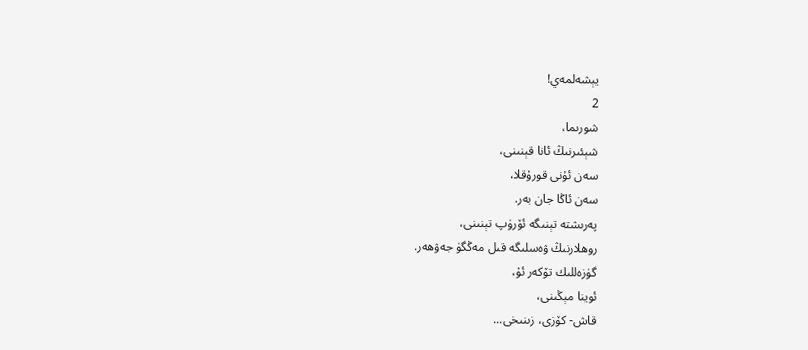يېشەلمەي!
2
شورىما،
شېئىرنىڭ ئانا قېنىنى،
سەن ئۇنى قورۇقلا،
سەن ئاڭا جان بەر.
پەرىشتە تېنىگە ئۆرۈپ تېنىنى،
روھلارنىڭ ۋەسلىگە قىل مەڭگۈ جەۋھەر.
گۈزەللىك تۆكەر ئۇ،
ئوينا مېڭىنى،
قاش- كۆزى، زىنىخى...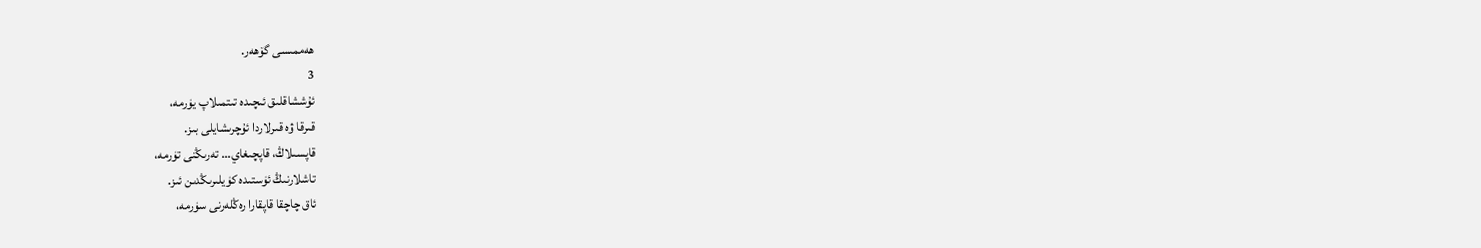ھەممىسى گۆھەر.
3
ئۇششاقلىق ئىچىدە تىتمىلاپ يۈرمە،
قىرقا ۋە قىرلاردا ئۇچرىشايلى بىز.
قاپسىلاڭ، قاپچىغاي... تەرىڭنى تۈرمە،
تاشلارنىڭ ئۈستىدە كۈيلىرىڭدىن ئىز.
ئاق چاچقا قاپقارا رەڭلەرنى سۈرمە،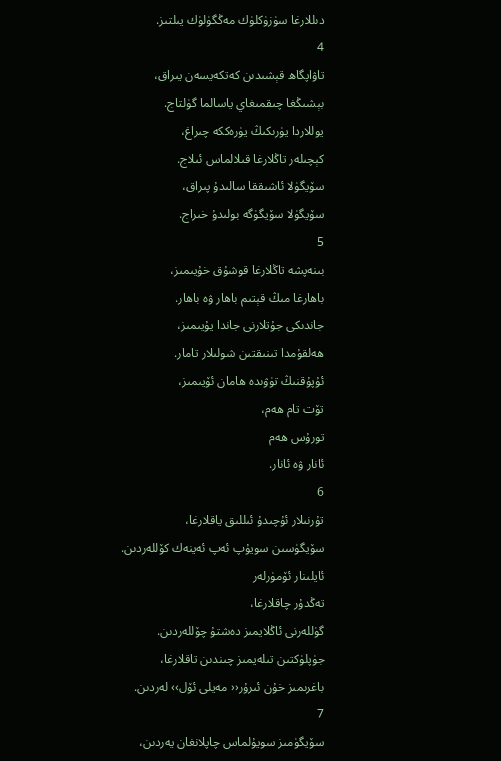دىللارغا سۈزۈكلۈك مەڭگۈلۈك يىلتىز.
4
تاۋاپگاھ قېشىدىن كەتكەيسەن يىراق،
بېشىڭغا چىقمىغاي ياسالما گۈلتاج.
يوللاردا يۈرىكىڭ يۈرەككە چىراغ،
كېچىلەر تاڭلارغا قىلالماس ئىلاج.
سۆيگۈلا ئاشىققا سالىدۇ پىراق،
سۆيگۈلا سۆيگۈگە بولىدۇ خىراج.
5
بىنەپشە تاڭلارغا قوشۇق خۇيىمىز،
باھارغا مىڭ قېتىم باھار ۋە باھار.
جاندىكى جۇتلارنى جاندا يۇيىمىز،
ھەلقۇمدا تىنىقتىن شولىلار تامار.
ئۇپۇقنىڭ تۈۋىدە ھامان ئۆيىمىز،
تۆت تام ھەم،
تورۇس ھەم
ئانار ۋە ئانار.
6
تۇرنىلار ئۇچىدۇ ئىللىق ياقلارغا،
سۆيگۈسىن سويۇپ ئەپ ئەينەك كۆللەردىن.
ئايلىنار ئۆمۈرلەر
تەڭدۇر چاقلارغا،
گۈللەرنى ئاڭلايمىز دەشتۇ چۆللەردىن.
جۈپلۈكتىن تىلەيمىز چىندىن تاقلارغا،
باغرىمىز خۇن ئىرۇر‹‹ مەيلى ئۆل›› لەردىن.
7
سۆيگۈمىز سويۇلماس چاپلانغان يەردىن،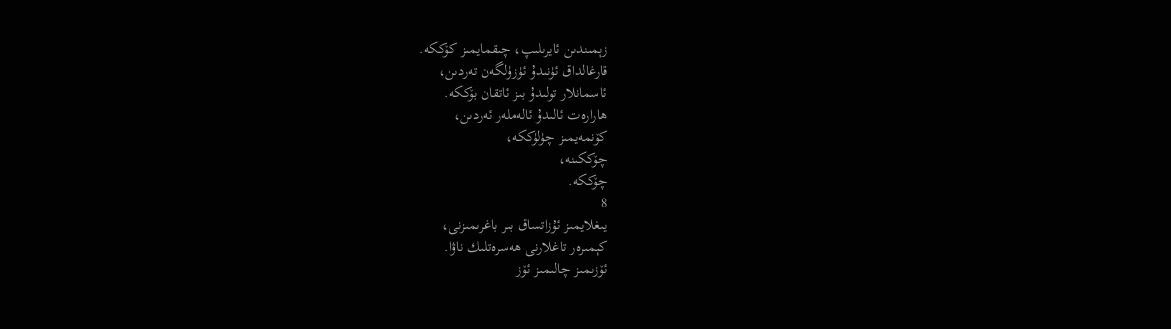زېمىندىن ئايرىلىپ، چىقمايمىز كۆككە.
قارغالداق ئۈنىدۇ ئۈزۈلگەن تەردىن،
ئاسمانلار تولىدۇ بىز ئاتقان بۆككە.
ھارارەت ئالىدۇ ئالەملەر ئەردىن،
كۆنمەيمىز چۈلۈككە،
چۆككىنە،
چۆككە.
8
يىغلايمىز ئۇزاتساق بىر باغرىمىزنى،
كېمىرەر تاغلارنى ھەسرەتلىك ناۋا.
ئۆزىمىز چالىمىز ئۆز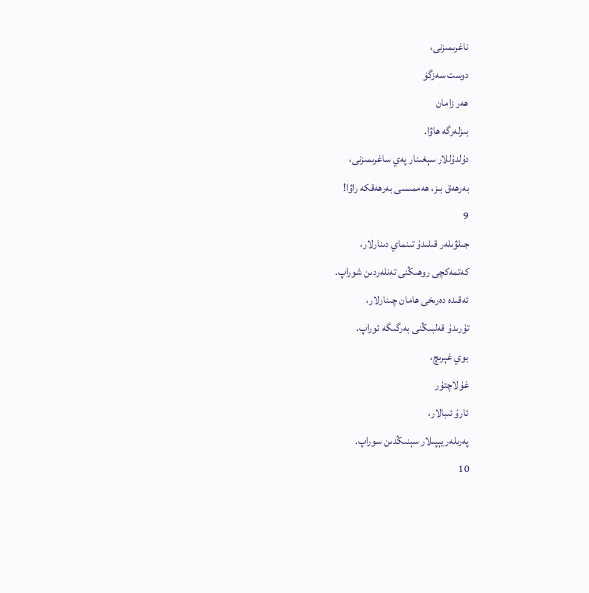ناغرىمىزنى،
دوست سەزگۈ
ھەر زامان
بىزلەرگە ھاۋا.
دۇلدۇللار سېغىنار پەي ساغرىمىزنى،
بەرھەق بىز، ھەممىسى بەرھەقكە راۋا!
9
جىلۋىلەر قىلىدۇ تىنماي دىنارلار،
كەتمەكچى روھىڭنى تەنلەردىن شوراپ.
ئەقىدە دەرىخى ھامان چىنارلار،
تۇرىدۇ قەلبىڭنى بەرگىگە ئوراپ.
بوي غېرىچ،
غۇلاچتۇر
ئارۇ ئىبالار،
پەرىلەر يېپىلار سېنىڭدىن سوراپ.
10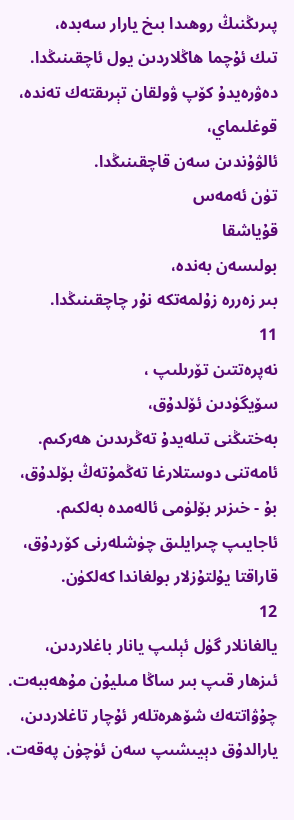پىرىڭنىڭ روھىدا بىخ يارار سەبدە،
تىك ئۇچما ھاڭلاردىن يول ئاچقىنىڭدا.
دەۋرەيدۇ كۆپ ۋولقان تېرىقتەك تەندە،
قوغلىماي،
ئالۋۇندىن سەن قاچقىنىڭدا.
تۈن ئەمەس
قۇياشقا
بولىسەن بەندە،
بىر زەررە زۇلمەتكە نۇر چاچقىنىڭدا.
11
نەپرەتتىن تۆرىلىپ ،
سۆيگۈدىن ئۆلدۇق،
بەختىڭنى تىلەيدۇ تەڭرىدىن ھەركىم.
ئامەتنى دوستلارغا تەڭمۇتەڭ بۆلدۇق،
بۇ - خىزىر بۆلۈمى ئالەمدە بەلكىم.
ئاجايىپ چىرايلىق چۈشلەرنى كۆردۇق،
قاراقتا يۇلتۇزلار بولغاندا كەلكۈن.
12
يالغانلار گۈل ئېلىپ يانار باغلاردىن،
ئىزھار قىپ بىر ساڭا مىليۇن مۇھەببەت.
چۇۋاتتەك شۆھرەتلەر ئۇچار تاغلاردىن،
يارالدۇق دېيىشىپ سەن ئۈچۈن پەقەت.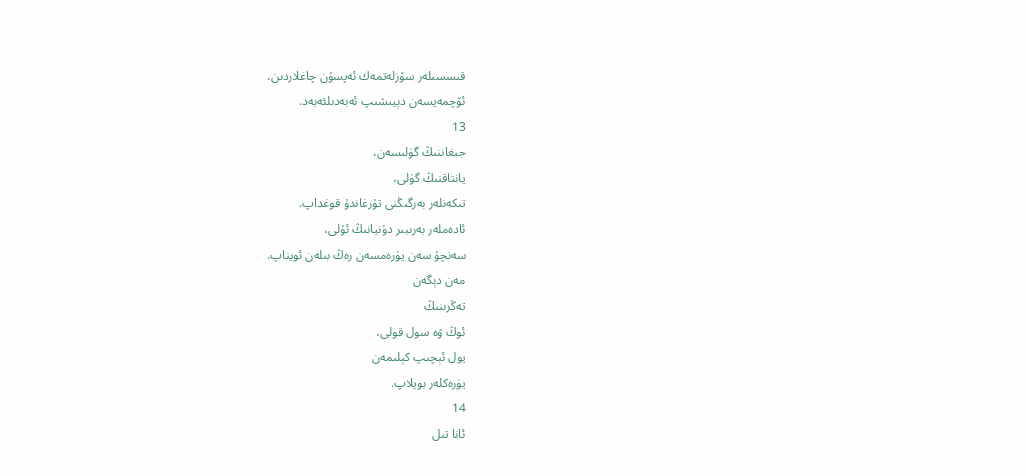قىسسىلەر سۆزلەتمەك ئەپسۇن چاغلاردىن،
ئۆچمەيسەن دېيىشىپ ئەبەدىلئەبەد.
13
جىغاننىڭ گۈلىسەن،
يانتاقنىڭ گۈلى،
تىكەنلەر بەرگىڭنى تۇرغاندۇ قوغداپ.
ئادەملەر بەرىبىر دۇنيانىڭ ئۇلى،
سەنچۇ سەن يۈرەمسەن رەڭ بىلەن ئويناپ.
مەن دېگەن
تەڭرىنىڭ
ئوڭ ۋە سول قولى،
يول ئېچىپ كېلىمەن
يۈرەكلەر بويلاپ.
14
ئانا تىل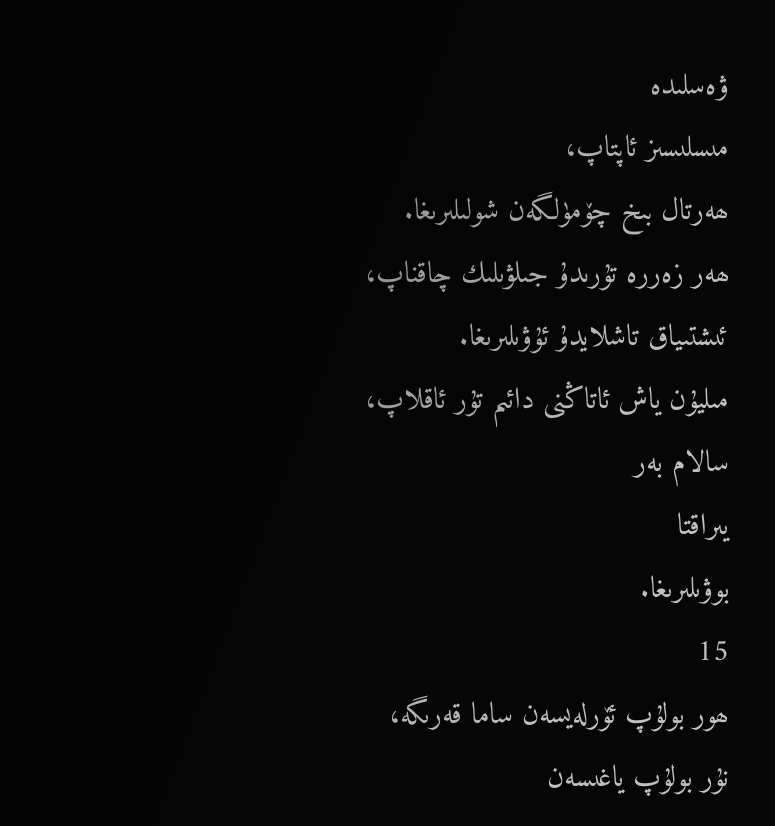ۋەسلىدە
مىسلىسىز ئاپتاپ،
ھەرتال بىخ چۆمۈلگەن شولىلىرىغا.
ھەر زەررە تۇرىدۇ جىلۋىلىك چاقناپ،
ئىشتىياق تاشلايدۇ ئۇۋىلىرىغا.
مىليۇن ياش ئاتاڭنى دائىم تۇر ئاقلاپ،
سالام بەر
يىراقتا
بوۋىلىرىغا.
15
ھور بولۇپ ئۆرلەيسەن ساما قەرىگە،
نۇر بولۇپ ياغىسەن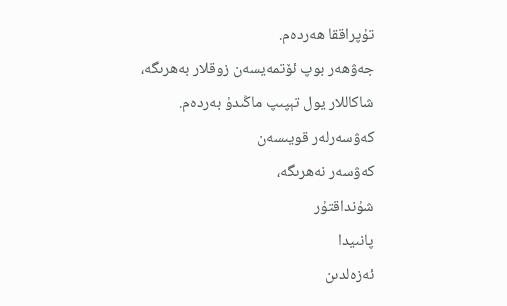تۇپراققا ھەردەم.
جەۋھەر بوپ ئۆتمەيسەن زوقلار بەھرىگە،
شاكاللار يول تېپىپ ماڭىدۇ بەردەم.
كەۋسەرلەر قويىسەن
كەۋسەر نەھرىگە،
شۇنداقتۇر
پانىيدا
ئەزەلدىن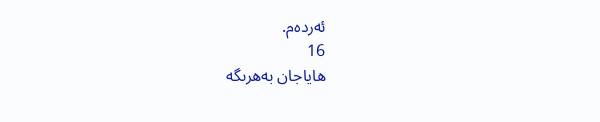ئەردەم.
16
ھاياجان بەھرىگە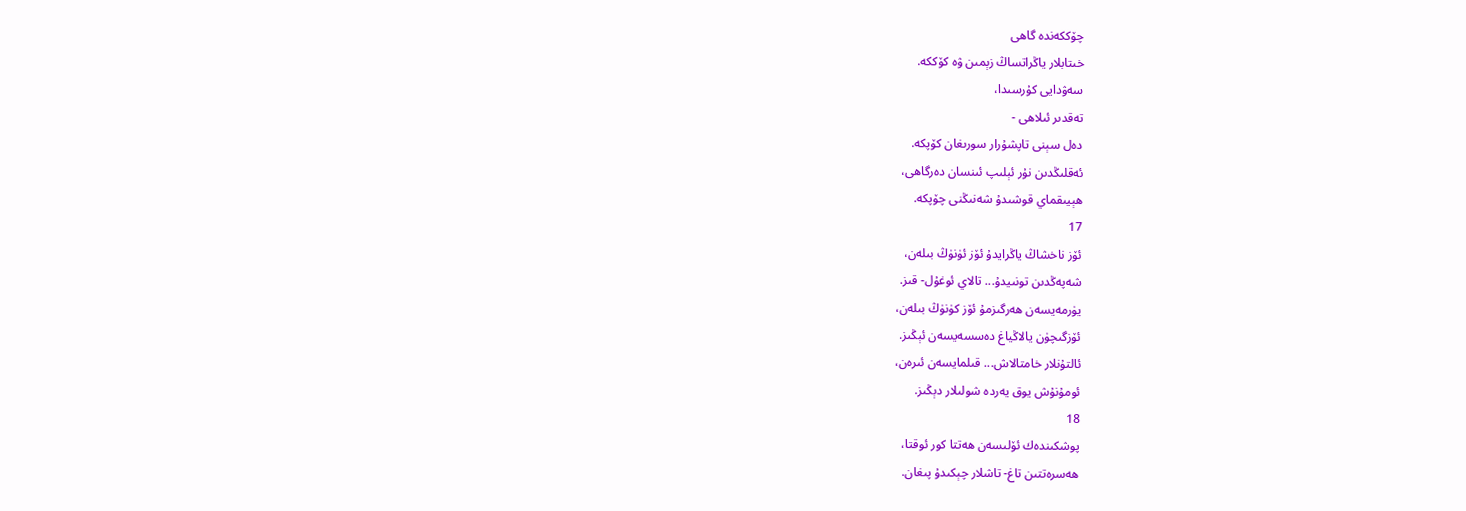چۆككەندە گاھى
خىتابلار ياڭراتساڭ زېمىن ۋە كۆككە.
سەۋدايى كۇرسىدا،
تەقدىر ئىلاھى -
دەل سېنى تاپشۇرار سورىغان كۆپكە.
ئەقلىڭدىن نۇر ئېلىپ ئىنسان دەرگاھى،
ھېيىقماي قوشىدۇ شەنىڭنى چۆپكە.
17
ئۆز ناخشاڭ ياڭرايدۇ ئۆز ئۈنۈڭ بىلەن،
شەپەڭدىن تونىيدۇ... تالاي ئوغۇل- قىز.
يۈرمەيسەن ھەرگىزمۇ ئۆز كۈنۈڭ بىلەن،
ئۆزگىچۈن يالاڭياغ دەسسەيسەن ئېڭىز.
ئالتۇنلار خامتالاش... قىلمايسەن ئىرەن،
ئومۇنۇش يوق يەردە شولىلار دېڭىز.
18
پوشكىندەك ئۆلىسەن ھەتتا كور ئوقتا،
ھەسرەتتىن تاغ- تاشلار چېكىدۇ پىغان.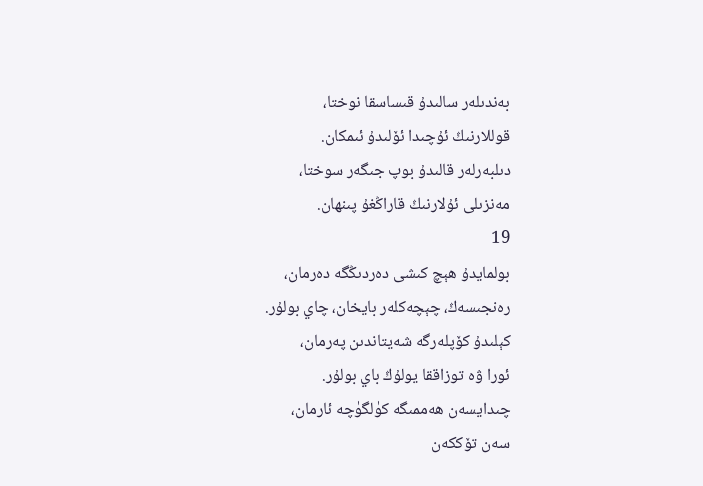بەندىلەر سالىدۇ قىساسقا نوختا،
قوللارنىڭ ئۇچىدا ئۆلىدۇ ئىمكان.
دىلبەرلەر قالىدۇ بوپ جىگەر سوختا،
مەنزىلى ئۇلارنىڭ قاراڭغۇ پىنھان.
19
بولمايدۇ ھېچ كىشى دەردىڭگە دەرمان،
رەنجىسەڭ، چېچەكلەر بايخان، چاي بولۇر.
كېلىدۇ كۆپلەرگە شەيتاندىن پەرمان،
ئورا ۋە توزاققا يولۇڭ باي بولۇر.
چىدايسەن ھەممىگە كۈلگۈچە ئارمان،
سەن تۆككەن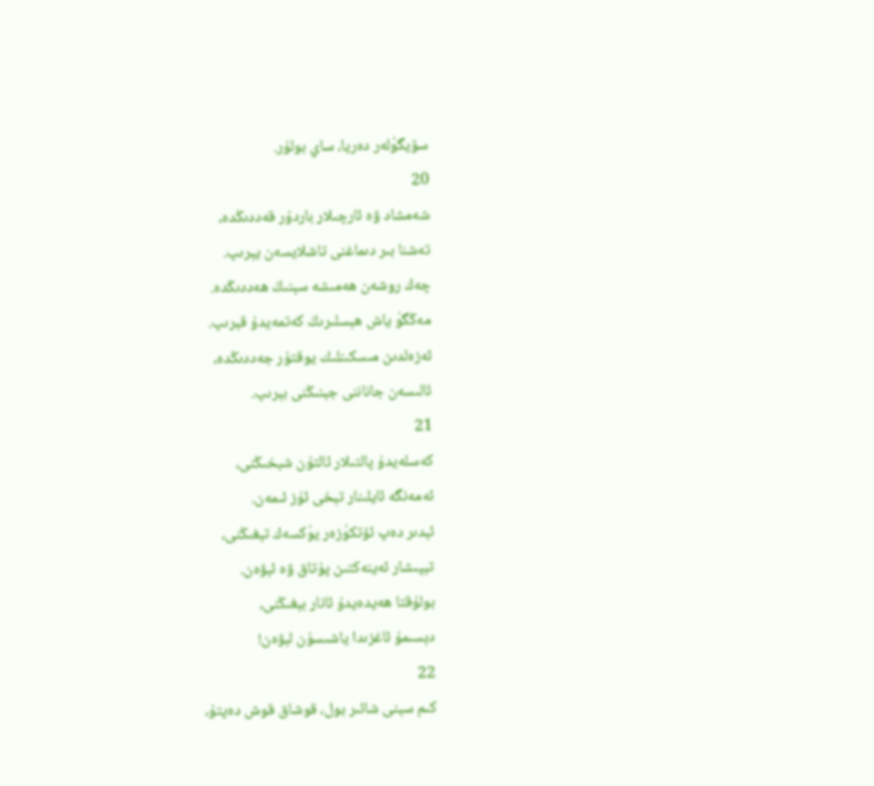سۆيگۈلەر دەريا، ساي بولۇر.
20
شەمشاد ۋە ئارچىلار باردۇر قەددىڭدە،
تەشنا بىر دىماغنى تاشلايسەن يېرىپ.
چەك روشەن ھەمىشە سېنىڭ ھەددىڭدە.
مەڭگۈ ياش ھېسلىرىڭ كەتمەيدۇ قېرىپ.
ئەزەلدىن مىسكىنلىك يوقتۇر جەددىڭدە،
ئالىسەن جاناننى جېنىڭنى بېرىپ.
21
كەسلەيدۇ پالتىلار ئالتۇن شېخىڭنى،
ئەمەنگە ئايلىنار تېخى ئۇز ئىمەن.
ئېدىر دەپ ئۆتكۈزەر يۈكسەك تېغىڭنى،
تېپىشار ئەينەكتىن پۇتاق ۋە ئېۋەن.
بولۇقتا ھەيدەيدۇ ئانار بېغىڭنى،
دېسىمۇ ئاغزىدا ياشىسۇن لېۋەن!
22
كىم سېنى شائىر بول، قوشاق قوش دەپتۇ،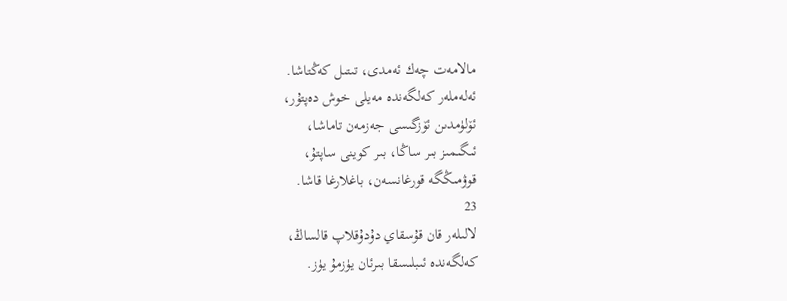مالامەت چەك ئەمدى، تىتىل كەڭتاشا.
ئەلەملەر كەلگەندە مەيلى خوش دەپتۇر،
ئۆلۈمدىن ئۆزگىسى جەزمەن تاماشا،
ئىگىمىز بىر ساڭا، بىر كوينى ساپتۇ،
قوۋمىڭگە قورغانسەن، باغلارغا قاشا.
23
لالىلەر قان قۇسقاي دۇدۇقلاپ قالساڭ،
كەلگەندە ئىبلىسقا بىرئان يۈزمۇ يۈز.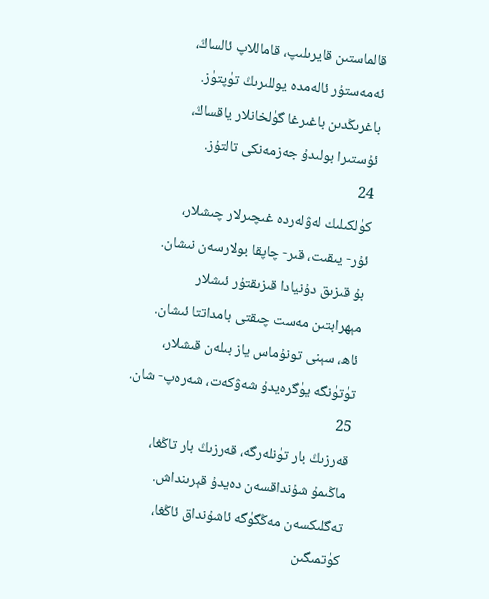قالماستىن قايرىلىپ، قاماللاپ ئالساڭ،
ئەمەستۇر ئالەمدە يوللىرىڭ تۈپتۈز.
باغرىڭدىن باغىرغا گۈلخانلار ياقساڭ،
ئۇستىرا بولىدۇ جەزمەنكى تالتۇز.
24
كۈلكىلىك لەۋلەردە غىچىرلار چىشلار،
ئۇر- يىقىت، قىر- چاپقا بولارسەن نىشان.
بۇ قىزىق دۇنيادا قىزىقتۇر ئىشلار
مېھرابتىن مەست چىقتى بامداتتا ئىشان.
ئاھ، سېنى تونۇماس ياز بىلەن قىشلار،
تۈتۈنگە يۈگرەيدۇ شەۋكەت، شەرەپ- شان.
25
قەرزىڭ بار تۈنلەرگە، قەرزىڭ بار تاڭغا،
ماڭىمۇ شۇنداقسەن دەيدۇ قېرىنداش.
تەگلىكسەن مەڭگۈگە ئاشۇنداق ئاڭغا،
كۈتمىگىن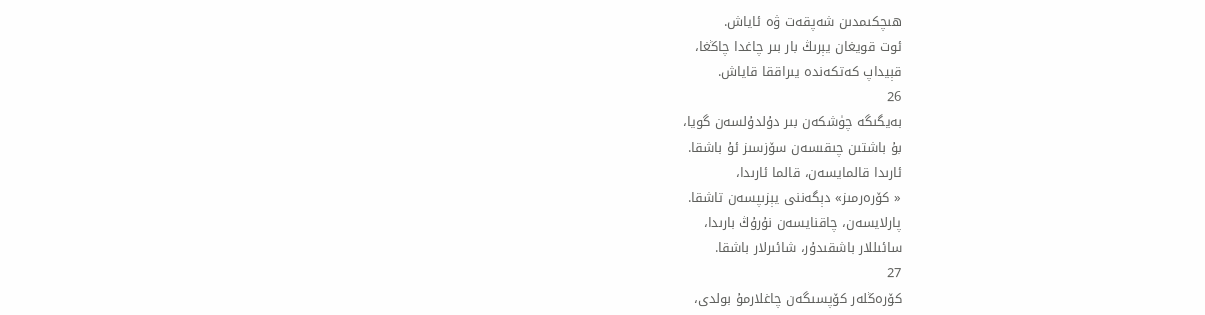ھىچكىمدىن شەپقەت ۋە ئاياش.
ئوت قويغان يېرىڭ بار بىر چاغدا چاڭغا،
قېيداپ كەتكەندە يىراققا قاياش.
26
بەيگىگە چۈشكەن بىر دۇلدۇلسەن گويا،
بۇ باشتىن چىقىسەن سۆزسىز ئۇ باشقا.
ئارىدا قالمايسەن، قالما ئارىدا،
« كۆرەرمىز» دېگەننى يېزىپسەن تاشقا.
پارلايسەن، چاقنايسەن نۇرۇڭ بارىدا،
سائىللار باشقىدۇر، شائىرلار باشقا.
27
كۆرەڭلەر كۆپسىگەن چاغلارمۇ بولدى،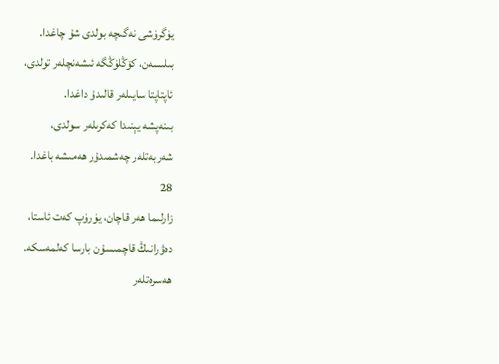يۈگرۈشى نەگىچە بولدى شۇ چاغدا.
بىلىسەن، كۆڭلۈڭگە ئىشەنچلەر تولدى،
ئاپتاپتا سايىلەر قالىدۇ داغدا.
بىنەپشە يېنىدا كەكرىلەر سولدى،
شەربەتلەر چەشمىدۇر ھەمىشە باغدا.
28
زارلىما ھەر قاچان، يۈرۈپ كەت ئاستا،
دەۋرانىڭ قاچمىسۇن بارسا كەلمەسكە.
ھەسرەتلەر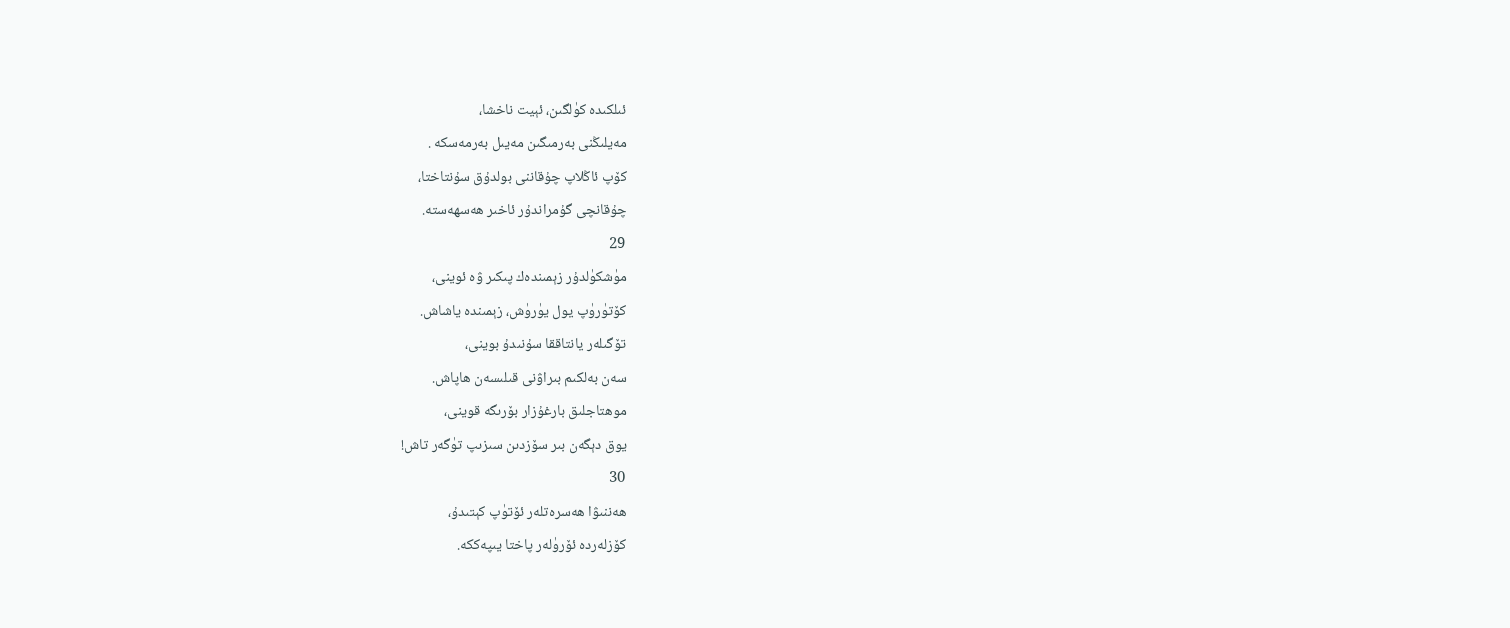ئىلكىدە كۈلگىن، ئېيت ناخشا،
مەيلىڭنى بەرمىگىن مەيىل بەرمەسكە .
كۆپ ئاڭلاپ چۇقاننى بولدۇق سۇنتاختا،
چۇقانچى گۇمراندۇر ئاخىر ھەسھەستە.
29
مۈشكۈلدۇر زېمىندەك پىكىر ۋە ئوينى،
كۆتۈرۈپ يول يۈرۈش، زېمىندە ياشاش.
تۆگىلەر يانتاققا سۇنىدۇ بوينى،
سەن بەلكىم بىراۋنى قىلىسەن ھاپاش.
موھتاجلىق بارغۇزار بۆرىگە قوينى،
يوق دېگەن بىر سۆزدىن سىزىپ تۈگەر تاش!
30
ھەننىۋا ھەسرەتلەر ئۆتۈپ كېتىدۇ،
كۆزلەردە ئۆرۈلەر پاختا يىپەككە.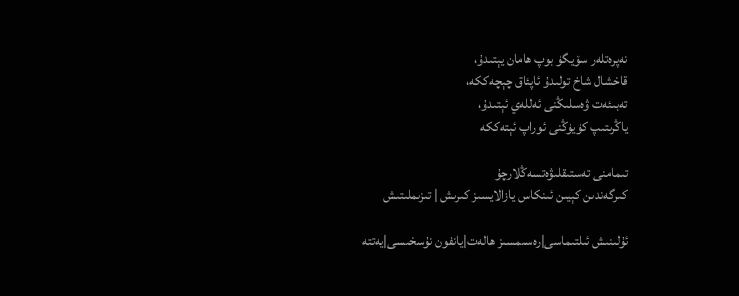نەپرەتلەر سۆيگۈ بوپ ھامان يېتىدۇ،
قاخشال شاخ تولىدۇ ئاپئاق چېچەككە،
تەبىئەت ۋەسلىڭنى ئەللەي ئېتىدۇ،
ياڭرىتىپ كۈيۈڭنى ئوراپ ئېتەككە

تىمامنى تەستىقلىۋەتسەڭلارچۇ
كىرگەندىن كېيىن ئىنكاس يازالايسىز كىرىش | تىزىملىتىش

ئۇلىنىش ئىلتىماسى|رەسىمسىز ھالەت|يانفون نۇسخىسى|يەتتە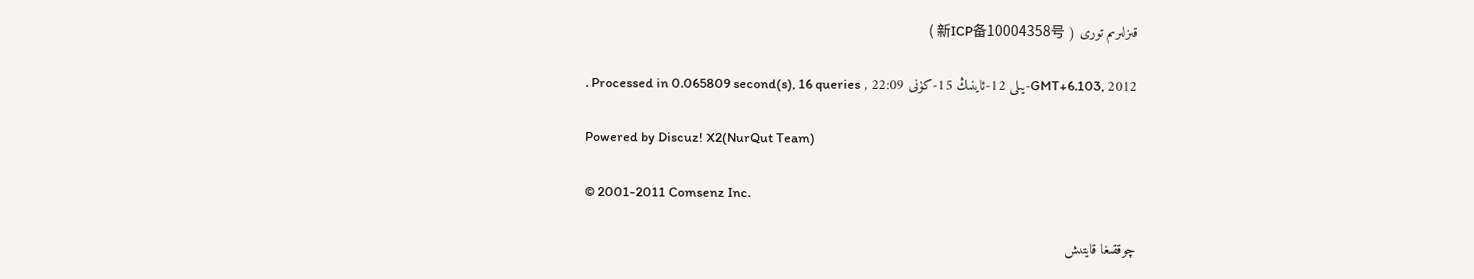قىزلىرىم تورى ( 新ICP备10004358号 )

GMT+6.103, 2012-يىلى 12-ئاينىڭ 15-كۈنى 22:09 , Processed in 0.065809 second(s), 16 queries .

Powered by Discuz! X2(NurQut Team)

© 2001-2011 Comsenz Inc.

چوققىغا قايتىش